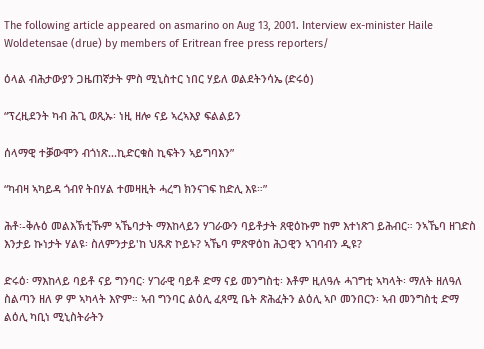The following article appeared on asmarino on Aug 13, 2001. Interview ex-minister Haile Woldetensae (drue) by members of Eritrean free press reporters/

ዕላል ብሕታውያን ጋዜጠኛታት ምስ ሚኒስተር ነበር ሃይለ ወልደትንሳኤ (ድሩዕ)

“ፕረዚደንት ካብ ሕጊ ወጺኡ፡ ነዚ ዘሎ ናይ ኣረኣእያ ፍልልይን

ሰላማዊ ተቓውሞን ብጎነጽ...ኪድርቁስ ኪፍትን ኣይግባእን”

“ካብዛ ኣካይዳ ጎብየ ትበሃል ተመዛዚት ሓረግ ክንናገፍ ከድሊ እዩ።”

ሕቶ፡-ቅሉዕ መልእኽቲኹም ኣኼባታት ማእከላይን ሃገራውን ባይቶታት ጸዊዕኩም ከም እተነጽገ ይሕብር። ንኣኼባ ዘገድስ እንታይ ኩነታት ሃልዩ፡ ስለምንታይ'ከ ህጹጽ ኮይኑ? ኣኼባ ምጽዋዕከ ሕጋዊን ኣገባብን ዲዩ?

ድሩዕ፡ ማእከላይ ባይቶ ናይ ግንባር፡ ሃገራዊ ባይቶ ድማ ናይ መንግስቲ፡ እቶም ዚለዓሉ ሓገግቲ ኣካላት፡ ማለት ዘለዓለ ስልጣን ዘለ ዎ ም ኣካላት እዮም። ኣብ ግንባር ልዕሊ ፈጻሚ ቤት ጽሕፈትን ልዕሊ ኣቦ መንበርን፡ ኣብ መንግስቲ ድማ ልዕሊ ካቢነ ሚኒስትራትን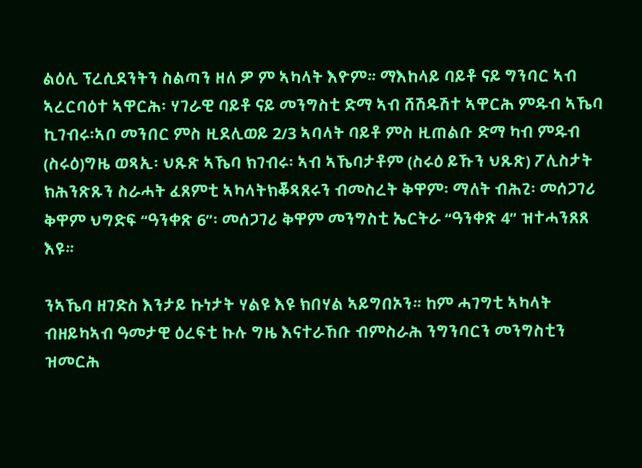ልዕሊ ፕረሲደንትን ስልጣን ዘለ ዎ ም ኣካላት እዮም። ማእከላይ ባይቶ ናይ ግንባር ኣብ ኣረርባዕተ ኣዋርሕ፡ ሃገራዊ ባይቶ ናይ መንግስቲ ድማ ኣብ ሸሽዱሽተ ኣዋርሕ ምዱብ ኣኼባ ኪገብሩ፡ኣቦ መንበር ምስ ዚደሊወይ 2/3 ኣባላት ባይቶ ምስ ዚጠልቡ ድማ ካብ ምዱብ (ስሩዕ)ግዜ ወጻኢ፡ ህጹጽ ኣኼባ ክገብሩ፡ ኣብ ኣኼባታቶም (ስሩዕ ይኹን ህጹጽ) ፖሊስታት ክሕንጽጹን ስራሓት ፈጸምቲ ኣካላትክቖጻጸሩን ብመስረት ቅዋም፡ ማለት ብሕጊ፡ መሰጋገሪ ቅዋም ህግድፍ “ዓንቀጽ 6”፡ መሰጋገሪ ቅዋም መንግስቲ ኤርትራ “ዓንቀጽ 4” ዝተሓንጸጸ እዩ።

ንኣኼባ ዘገድስ እንታይ ኩነታት ሃልዩ እዩ ክበሃል ኣይግበኦን። ከም ሓገግቲ ኣካላት ብዘይካኣብ ዓመታዊ ዕረፍቲ ኩሉ ግዜ እናተራኸቡ ብምስራሕ ንግንባርን መንግስቲን ዝመርሕ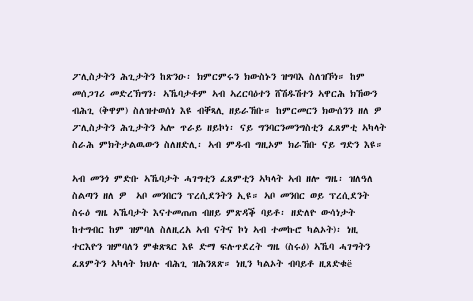ፖሊስታትን ሕጊታትን ከጽንዑ፡ ክምርምሩን ክውስኑን ዝግባእ ስለዝኾነ። ከም መሰጋገሪ መድረኽግን፡ ኣኼባታቶም ኣብ ኣረርባዕተን ሸሽዱሽተን ኣዋርሕ ክኸውን ብሕጊ (ቅዋም) ስለዝተወሰነ እዩ ብቐጻሊ ዘይራኸቡ። ከምርመርን ክውሰንን ዘለ ዎ  ፖሊስታትን ሕጊታትን ኣሎ ጥራይ ዘይኮነ፡ ናይ ግንባርንመንግስቲን ፈጸምቲ ኣካላት ስራሕ ምክትታልዉውን ስለዘድሊ፡ ኣብ ምዱብ ግዚኦም ክራኸቡ ናይ ግድን እዩ።

ኣብ መንጎ ምድቡ ኣኼባታት ሓገግቲን ፈጸምቲን ኣካላት ኣብ ዘሎ ግዜ፡ ዝለዓለ ስልጣን ዘለ ዎ  ኣቦ መንበርን ፕረሲደንትን ኢዩ። ኣቦ መንበር ወይ ፕረሲደንት ስሩዕ ግዜ ኣኼባታት እናተመጠጠ ብዘይ ምጽዳቕ ባይቶ፡ ዘድለዮ ውሳነታት ከተግብር ከም ዝምባለ ስለዚረአ ኣብ ናትና ኮነ ኣብ ተመኩሮ ካልኦት)፡ ነዚ ተርእዮን ዝምባለን ምቁጽጻር እዩ ድማ ፍሉጥደረት ግዜ (ስሩዕ) ኣኼባ ሓገግትን ፈጸምትን ኣካላት ክህሉ ብሕጊ ዝሕንጸጽ። ነዚን ካልኦት ብባይቶ ዚጸድቁë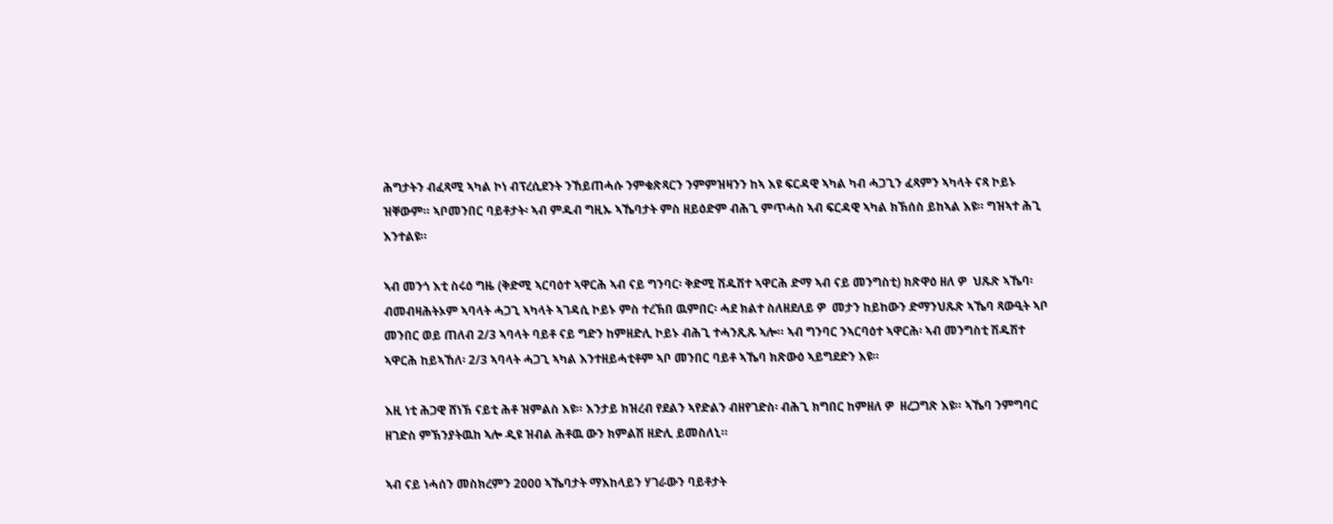ሕግታትን ብፈጻሚ ኣካል ኮነ ብፕረሲደንት ንኸይጠሓሱ ንምቁጽጻርን ንምምዝዛንን ከኣ እዩ ፍርዳዊ ኣካል ካብ ሓጋጊን ፈጻምን ኣካላት ናጻ ኮይኑ ዝቐውም። ኣቦመንበር ባይቶታት፡ ኣብ ምዱብ ግዚኡ ኣኼባታት ምስ ዘይዕድም ብሕጊ ምጥሓስ ኣብ ፍርዳዊ ኣካል ክኽሰስ ይከኣል እዩ። ግዝኣተ ሕጊ እንተልዩ።

ኣብ መንጎ እቲ ስሩዕ ግዜ (ቅድሚ ኣርባዕተ ኣዋርሕ ኣብ ናይ ግንባር፡ ቅድሚ ሽዱሽተ ኣዋርሕ ድማ ኣብ ናይ መንግስቲ) ክጽዋዕ ዘለ ዎ  ህጹጽ ኣኼባ፡ ብመብዛሕትኦም ኣባላት ሓጋጊ ኣካላት ኣገዳሲ ኮይኑ ምስ ተረኽበ ዉምበር፡ ሓደ ክልተ ስለዘደለይ ዎ  መታን ከይከውን ድማንህጹጽ ኣኼባ ጻውዒት ኣቦ መንበር ወይ ጠለብ 2/3 ኣባላት ባይቶ ናይ ግድን ከምዘድሊ ኮይኑ ብሕጊ ተሓንጺጹ ኣሎ። ኣብ ግንባር ንኣርባዕተ ኣዋርሕ፡ ኣብ መንግስቲ ሽዱሽተ ኣዋርሕ ከይኣኸለ፡ 2/3 ኣባላት ሓጋጊ ኣካል እንተዘይሓቲቶም ኣቦ መንበር ባይቶ ኣኼባ ክጽውዕ ኣይግደድን እዩ።

እዚ ነቲ ሕጋዊ ሸነኽ ናይቲ ሕቶ ዝምልስ እዩ። እንታይ ክዝረብ የደልን ኣየድልን ብዘየገድስ፡ ብሕጊ ክግበር ከምዘለ ዎ  ዘረጋግጽ እዩ። ኣኼባ ንምግባር ዘገድስ ምኽንያትዉከ ኣሎ ዲዩ ዝብል ሕቶዉ ውን ክምልሽ ዘድሊ ይመስለኒ።

ኣብ ናይ ነሓሰን መስክረምን 2000 ኣኼባታት ማእከላይን ሃገራውን ባይቶታት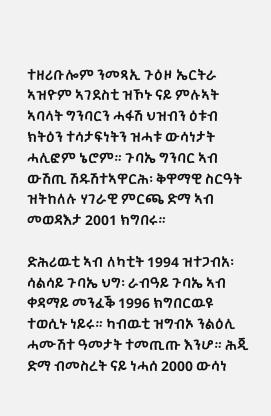ተዘሪቡሎም ንመጻኢ ጉዕዞ ኤርትራ ኣዝዮም ኣገደስቲ ዝኾኑ ናይ ምሉኣት ኣባላት ግንባርን ሓፋሽ ህዝብን ዕቱብ ክትዕን ተሳታፍነትን ዝሓቱ ውሳነታት ሓሊፎም ኔሮም። ጉባኤ ግንባር ኣብ ውሽጢ ሽዱሽተኣዋርሕ፡ ቅዋማዊ ስርዓት ዝትከለሉ ሃገራዊ ምርጫ ድማ ኣብ መወዳእታ 2001 ክግበሩ።

ድሕሪዉቲ ኣብ ለካቲት 1994 ዝተጋብአ፡ ሳልሳይ ጉባኤ ህግ፡ ራብዓይ ጉባኤ ኣብ ቀዳማይ መንፈቕ 1996 ክግበርዉዩ ተወሲኑ ነይሩ። ካብዉቲ ዝግብኦ ንልዕሊ ሓሙሽተ ዓመታት ተመጢጡ እንሆ። ሕጂ ድማ ብመስረት ናይ ነሓሰ 2000 ውሳነ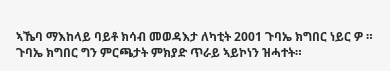ኣኼባ ማእከላይ ባይቶ ክሳብ መወዳእታ ለካቲት 2001 ጉባኤ ክግበር ነይር ዎ ። ጉባኤ ክግበር ግን ምርጫታት ምክያድ ጥራይ ኣይኮነን ዝሓተት።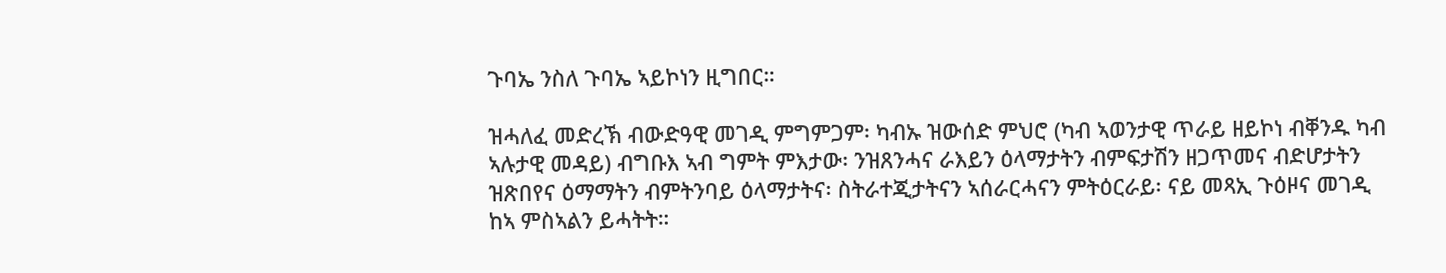ጉባኤ ንስለ ጉባኤ ኣይኮነን ዚግበር።

ዝሓለፈ መድረኽ ብውድዓዊ መገዲ ምግምጋም፡ ካብኡ ዝውሰድ ምህሮ (ካብ ኣወንታዊ ጥራይ ዘይኮነ ብቐንዱ ካብ ኣሉታዊ መዳይ) ብግቡእ ኣብ ግምት ምእታው፡ ንዝጸንሓና ራእይን ዕላማታትን ብምፍታሽን ዘጋጥመና ብድሆታትን ዝጽበየና ዕማማትን ብምትንባይ ዕላማታትና፡ ስትራተጂታትናን ኣሰራርሓናን ምትዕርራይ፡ ናይ መጻኢ ጉዕዞና መገዲ ከኣ ምስኣልን ይሓትት።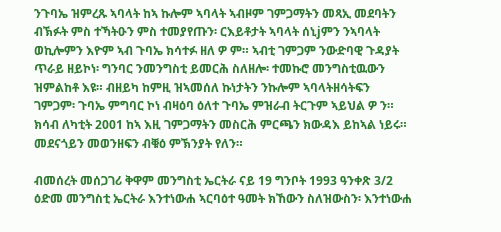ንጉባኤ ዝምረጹ ኣባላት ከኣ ኩሎም ኣባላት ኣብዞም ገምጋማትን መጻኢ መደባትን ብኽፉት ምስ ተኻትዑን ምስ ተመያየጡን፡ ርእይቶታት ኣባላት ሰኒjምን ንኣባላት ወኪሎምን እዮም ኣብ ጉባኤ ክሳተፉ ዘለ ዎ ም። ኣብቲ ገምጋም ንውድባዊ ጉዳያት ጥራይ ዘይኮነ፡ ግንባር ንመንግስቲ ይመርሕ ስለዘሎ፡ ተመኩሮ መንግስቲዉውን ዝምልከቶ እዩ። ብዘይካ ከምዚ ዝኣመሰለ ኩነታትን ንኩሎም ኣባላትዘሳትፍን ገምጋም፡ ጉባኤ ምግባር ኮነ ብዛዕባ ዕለተ ጉባኤ ምዝራብ ትርጉም ኣይህል ዎ ን። ክሳብ ለካቲት 2001 ከኣ እዚ ገምጋማትን መስርሕ ምርጫን ክውዳእ ይከኣል ነይሩ። መደናጎይን መወንዘፍን ብቑዕ ምኽንያት የለን።

ብመሰረት መሰጋገሪ ቅዋም መንግስቲ ኤርትራ ናይ 19 ግንቦት 1993 ዓንቀጽ 3/2 ዕድመ መንግስቲ ኤርትራ እንተነውሐ ኣርባዕተ ዓመት ክኸውን ስለዝውስን፡ እንተነውሐ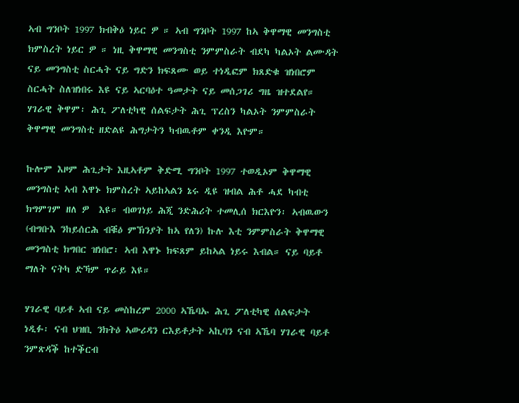ኣብ ግንቦት 1997 ክብቅዕ ነይር ዎ ። ኣብ ግንቦት 1997 ከኣ ቅዋማዊ መንግስቲ ክምስረት ነይር ዎ ። ነዚ ቅዋማዊ መንግስቲ ንምምስራት ብደካ ካልኦት ልሙዳት ናይ መንግስቲ ስርሓት ናይ ግድን ክፍጸሙ ወይ ተነዲፎም ክጸድቁ ዝነበሮም ስርሓት ስለዝነበሩ እዩ ናይ ኣርባዕተ ዓመታት ናይ መሰጋገሪ ግዜ ዝተደልየ። ሃገራዊ ቅዋም፡ ሕጊ ፖለቲካዊ ሰልፍታት ሕጊ ፕረስን ካልኦት ንምምስራት ቅዋማዊ መንግስቲ ዘድልዩ ሕግታትን ካብዉቶም ቀንዲ እዮም።

ኩሎም እዞም ሕጊታት እዚኣቶም ቅድሚ ግንቦት 1997 ተወዲኦም ቅዋማዊ መንግስቲ ኣብ እዋኑ ክምስረት ኣይከኣልን ኔሩ ዲዩ ዝብል ሕቶ ሓደ ካብቲ ክግምገም ዘለ ዎ  እዩ። ብወገነይ ሕጂ ንድሕሪት ተመሊሰ ክርእዮን፡ ኣብዉውን (ብግቡእ ንከይሰርሕ ብቑዕ ምኽንያት ከኣ የለን) ኩሉ እቲ ንምምስራት ቅዋማዊ መንግስቲ ክግበር ዝነበሮ፡ ኣብ እዋኑ ክፍጸም ይከኣል ነይሩ እብል። ናይ ባይቶ ማለት ናትካ ድኻም ጥራይ እዩ።

ሃገራዊ ባይቶ ኣብ ናይ መስከረም 2000 ኣኼባኡ ሕጊ ፖለቲካዊ ሰልፍታት ነዲፉ፡ ናብ ህዝቢ ንክትዕ ኣውሪዳን ርእይቶታት ኣኪባን ናብ ኣኼባ ሃገራዊ ባይቶ ንምጽዳቕ ከተቕርብ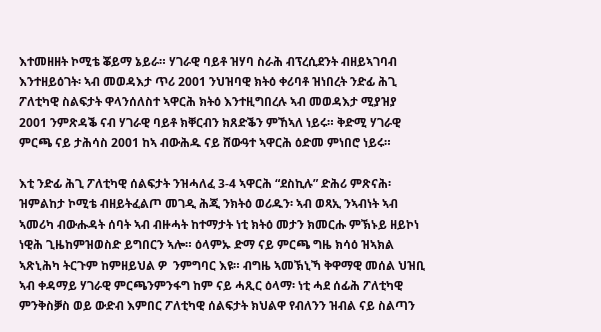እተመዘዘት ኮሚቴ ቖይማ ኔይራ። ሃገራዊ ባይቶ ዝሃባ ስራሕ ብፕረሲደንት ብዘይኣገባብ እንተዘይዕገት፡ ኣብ መወዳእታ ጥሪ 2001 ንህዝባዊ ክትዕ ቀሪባቶ ዝነበረት ንድፊ ሕጊ ፖለቲካዊ ስልፍታት ዋላንሰለስተ ኣዋርሕ ክትዕ እንተዚግበረሉ ኣብ መወዳእታ ሚያዝያ 2001 ንምጽዳቕ ናብ ሃገራዊ ባይቶ ክቐርብን ክጸድቕን ምኸኣለ ነይሩ። ቅድሚ ሃገራዊ ምርጫ ናይ ታሕሳስ 2001 ከኣ ብውሕዱ ናይ ሸውዓተ ኣዋርሕ ዕድመ ምነበሮ ነይሩ።

እቲ ንድፊ ሕጊ ፖለቲካዊ ሰልፍታት ንዝሓለፈ 3-4 ኣዋርሕ “ደስኪሉ” ድሕሪ ምጽናሕ፡ ዝምልከታ ኮሚቴ ብዘይትፈልጦ መገዲ ሕጂ ንክትዕ ወሪዱን፡ ኣብ ወጻኢ ንኣብነት ኣብ ኣመሪካ ብውሑዳት ሰባት ኣብ ብዙሓት ከተማታት ነቲ ክትዕ መታን ክመርሑ ምኽኑይ ዘይኮነ ነዊሕ ጊዜከምዝወስድ ይግበርን ኣሎ። ዕላምኡ ድማ ናይ ምርጫ ግዜ ክሳዕ ዝኣክል ኣጽኒሕካ ትርጉም ከምዘይህል ዎ  ንምግባር እዩ። ብግዜ ኣመኽኒኻ ቅዋማዊ መሰል ህዝቢ ኣብ ቀዳማይ ሃገራዊ ምርጫንምንፋግ ከም ናይ ሓጺር ዕላማ፡ ነቲ ሓደ ሰፊሕ ፖለቲካዊ ምንቅስቓስ ወይ ውድብ እምበር ፖለቲካዊ ሰልፍታት ክህልዋ የብለንን ዝብል ናይ ስልጣን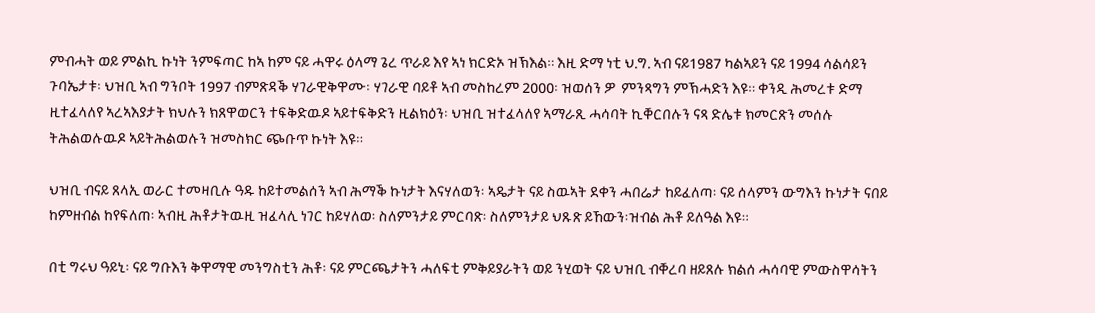ምብሓት ወይ ምልኪ ኩነት ንምፍጣር ከኣ ከም ናይ ሓዋሩ ዕላማ ጌረ ጥራይ እየ ኣነ ክርድኦ ዝኽእል። እዚ ድማ ነቲ ህ.ግ. ኣብ ናይ1987 ካልኣይን ናይ 1994 ሳልሳይን ጉባኤታቱ፡ ህዝቢ ኣብ ግንቦት 1997 ብምጽዳቕ ሃገራዊቅዋሙ፡ ሃገራዊ ባይቶ ኣብ መስከረም 2000፡ ዝወሰን ዎ  ምንጻግን ምኽሓድን እዩ። ቀንዲ ሕመረቱ ድማ ዚተፈላለየ ኣረኣእያታት ክህሉን ክጸዋወርን ተፍቅድዉዶ ኣይተፍቅድን ዚልክዕን፡ ህዝቢ ዝተፈላለየ ኣማራጺ ሓሳባት ኪቐርበሉን ናጻ ድሌቱ ክመርጽን መሰሉ ትሕልወሉዉዶ ኣይትሕልወሉን ዝመስክር ጭቡጥ ኩነት እዩ።

ህዝቢ ብናይ ጸላኢ ወራር ተመዛቢሉ ዓዱ ከይተመልሰን ኣብ ሕማቕ ኩነታት እናሃለወን፡ ኣዴታት ናይ ስዉኣት ደቀን ሓበሬታ ከይፈለጣ፡ ናይ ሰላምን ውግእን ኩነታት ናበይ ከምዘብል ከየፍለጠ፡ ኣብዚ ሕቶታትዉዚ ዝፈላሊ ነገር ከይሃለወ፡ ስለምንታይ ምርባጽ፡ ስለምንታይ ህጹጽ ይኸውን፡ዝብል ሕቶ ይለዓል እዩ።

በቲ ግሩህ ዓይኒ፡ ናይ ግቡእን ቅዋማዊ መንግስቲን ሕቶ፡ ናይ ምርጫታትን ሓለፍቲ ምቅይያራትን ወይ ንሂወት ናይ ህዝቢ ብቐረባ ዘይጸሉ ክልሰ ሓሳባዊ ምውስዋሳትን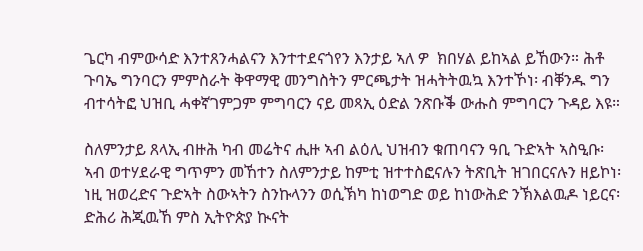ጌርካ ብምውሳድ እንተጸንሓልናን እንተተደናጎየን እንታይ ኣለ ዎ  ክበሃል ይከኣል ይኸውን። ሕቶ ጉባኤ ግንባርን ምምስራት ቅዋማዊ መንግስትን ምርጫታት ዝሓትትዉኳ እንተኾነ፡ ብቐንዱ ግን ብተሳትፎ ህዝቢ ሓቀኛገምጋም ምግባርን ናይ መጻኢ ዕድል ንጽቡቕ ውሑስ ምግባርን ጉዳይ እዩ።

ስለምንታይ ጸላኢ ብዙሕ ካብ መሬትና ሒዙ ኣብ ልዕሊ ህዝብን ቁጠባናን ዓቢ ጉድኣት ኣስዒቡ፡ ኣብ ወተሃደራዊ ግጥምን መኸተን ስለምንታይ ከምቲ ዝተተስፎናሉን ትጽቢት ዝገበርናሉን ዘይኮነ፡ ነዚ ዝወረድና ጉድኣት ስውኣትን ስንኩላንን ወሲኽካ ከነወግድ ወይ ከነውሕድ ንኽእልዉዶ ነይርና፡ ድሕሪ ሕጂዉኸ ምስ ኢትዮጵያ ኲናት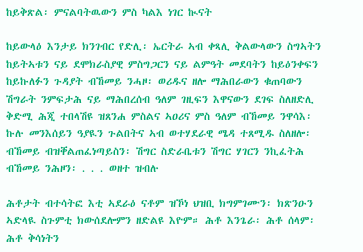ከይቅጽል፡ ምናልባትዉውን ምስ ካልእ ነገር ኲናት

ከይውላዕ እንታይ ክንገብር የድሊ፡ ኤርትራ ኣብ ቀጻሊ ቅልውላውን ስግኣትን ከይትኣቱን ናይ ደሞክራስያዊ ምስግጋርን ናይ ልምዓት መደባትን ከይዕንቀፍን ከይኩለፉን ጉዳያት ብኸመይ ንሓዞ፡ ወሪዱና ዘሎ ማሕበራውን ቁጠባውን ሽግራት ንምፍታሕ ናይ ማሕበረሰብ ዓለም ገዚፍን እዋናውን ደገፍ ስለዘድሊ ቅድሚ ሕጂ ተበላሽዩ ዝጸንሐ ምስልና ኣዐሪና ምስ ዓለም ብኸመይ ንዋሳእ፡ኩሉ መንእሰይን ዓያዪን ጉልበትና ኣብ ወተሃደራዊ ሜዳ ተጸሚዱ ስለዘሎ፡ ብኸመይ ብዝቐልጠፈነጣይስን፡ ሽግር ስድራቤቱን ሽግር ሃገርን ንኪፈትሕ ብኸመይ ንሕዞን፡ . . . ወዘተ ዝብሉ

ሕቶታት ብተሳትፎ እቲ ኣደራዕ ናቶም ዝኾነ ህዝቢ ክግምገሙን፡ ክጽንዑን ኣድላዪ ስጉምቲ ክውሰደሎምን ዘድልዩ እዮም። ሕቶ እንጌራ፡ ሕቶ ሰላም፡ ሕቶ ቅሳነትን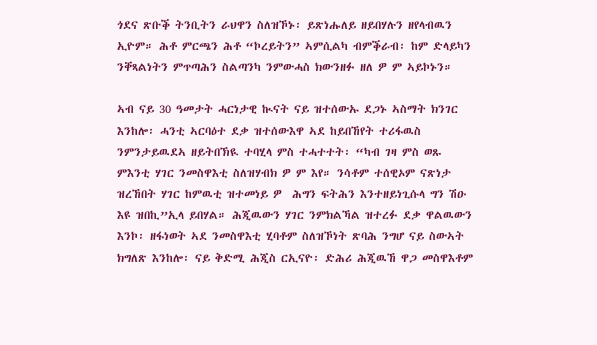ጎደና ጽቡቕ ትንቢትን ራህዋን ስለዝኾኑ፡ ይጽነሑለይ ዘይበሃሉን ዘየላብዉን ኢዮም። ሕቶ ምርጫን ሕቶ “ኮረይትን” ኣምሲልካ ብምቕራብ፡ ከም ድላይካን ንቐጻልነትን ምጥጣሕን ስልጣንካ ንምውሓስ ክውንዘፉ ዘለ ዎ ም ኣይኮኑን።

ኣብ ናይ 30 ዓመታት ሓርነታዊ ኲናት ናይ ዝተሰውኡ ደጋኑ ኣስማት ክንገር እንከሎ፡ ሓንቲ ኣርባዕተ ደቃ ዝተሰውእዋ ኣደ ከይበኸየት ተሪፋዉስ ንምንታይዉደኣ ዘይትበኽዪ ተባሂላ ምስ ተሓተተት፡ “ካብ ገዛ ምስ ወጹ ምእንቲ ሃገር ንመስዋእቲ ስለዝሃብክ ዎ ም እየ። ንሳቶም ተሰዊኦም ናጽነታ ዝረኸበት ሃገር ከምዉቲ ዝተመነይ ዎ  ሕግን ፍትሕን እንተዘይነጊሱላ ግን ሽዑ እዩ ዝበኪ”ኢላ ይበሃል። ሕጂዉውን ሃገር ንምክልኻል ዝተረፉ ደቃ ዋልዉውን እንኮ፡ ዘፋነወት ኣደ ንመስዋእቲ ሂባቶም ስለዝኾነት ጽባሕ ንግሆ ናይ ስውኣት ክግለጽ እንከሎ፡ ናይ ቅድሚ ሕጂስ ርኢናዮ፡ ድሕሪ ሕጂዉኸ ዋጋ መስዋእቶም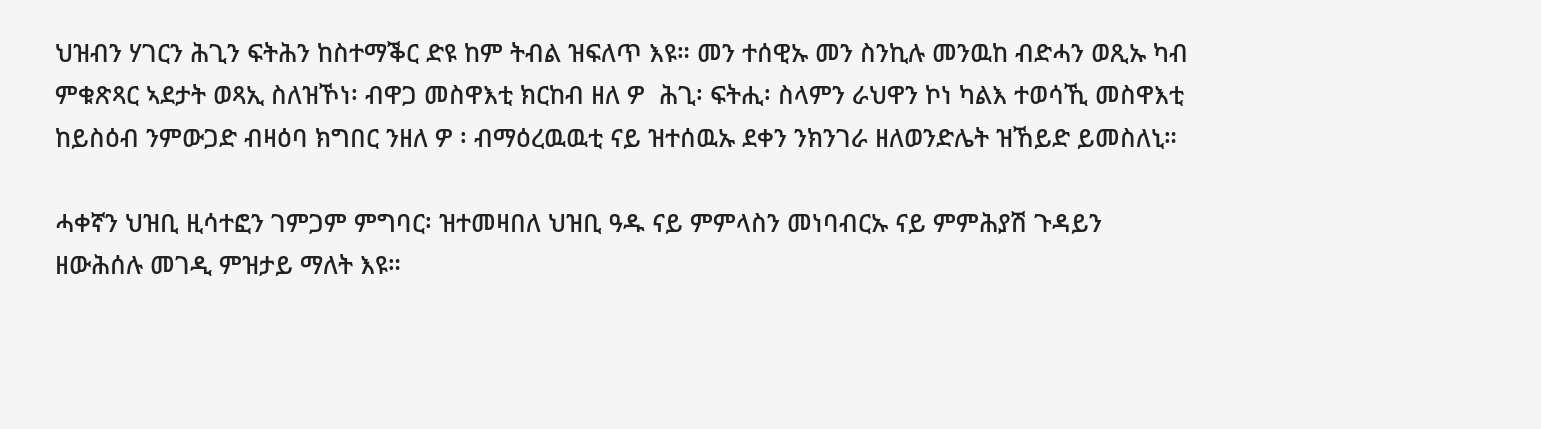ህዝብን ሃገርን ሕጊን ፍትሕን ከስተማቕር ድዩ ከም ትብል ዝፍለጥ እዩ። መን ተሰዊኡ መን ስንኪሉ መንዉከ ብድሓን ወጺኡ ካብ ምቁጽጻር ኣደታት ወጻኢ ስለዝኾነ፡ ብዋጋ መስዋእቲ ክርከብ ዘለ ዎ  ሕጊ፡ ፍትሒ፡ ስላምን ራህዋን ኮነ ካልእ ተወሳኺ መስዋእቲ ከይስዕብ ንምውጋድ ብዛዕባ ክግበር ንዘለ ዎ ፡ ብማዕረዉዉቲ ናይ ዝተሰዉኡ ደቀን ንክንገራ ዘለወንድሌት ዝኸይድ ይመስለኒ።

ሓቀኛን ህዝቢ ዚሳተፎን ገምጋም ምግባር፡ ዝተመዛበለ ህዝቢ ዓዱ ናይ ምምላስን መነባብርኡ ናይ ምምሕያሽ ጉዳይን ዘውሕሰሉ መገዲ ምዝታይ ማለት እዩ።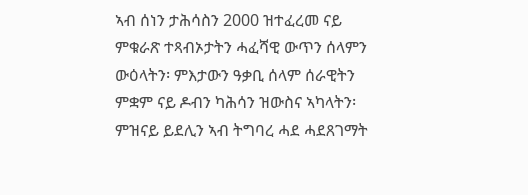ኣብ ሰነን ታሕሳስን 2000 ዝተፈረመ ናይ ምቁራጽ ተጻብኦታትን ሓፈሻዊ ውጥን ሰላምን ውዕላትን፡ ምእታውን ዓቃቢ ሰላም ሰራዊትን ምቋም ናይ ዶብን ካሕሳን ዝውስና ኣካላትን፡ ምዝናይ ይደሊን ኣብ ትግባረ ሓደ ሓደጸገማት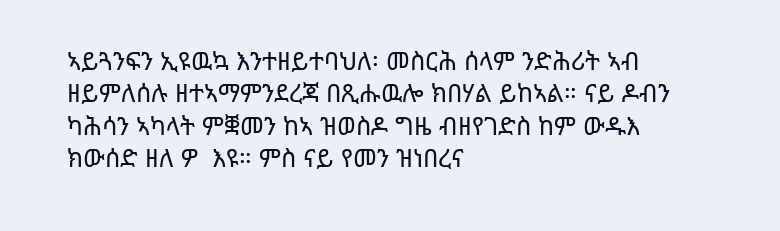ኣይጓንፍን ኢዩዉኳ እንተዘይተባህለ፡ መስርሕ ሰላም ንድሕሪት ኣብ ዘይምለሰሉ ዘተኣማምንደረጃ በጺሑዉሎ ክበሃል ይከኣል። ናይ ዶብን ካሕሳን ኣካላት ምቛመን ከኣ ዝወስዶ ግዜ ብዘየገድስ ከም ውዱእ ክውሰድ ዘለ ዎ  እዩ። ምስ ናይ የመን ዝነበረና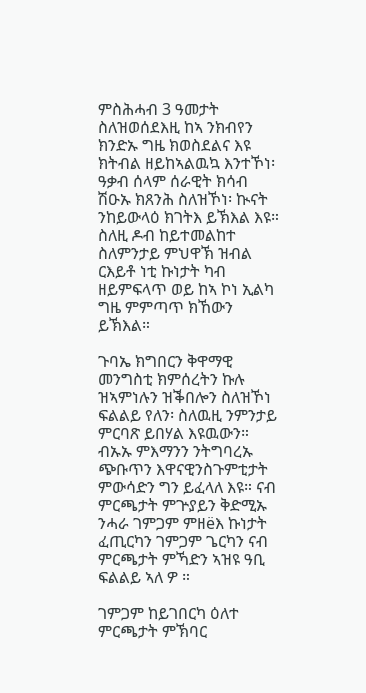ምስሕሓብ 3 ዓመታት ስለዝወሰደእዚ ከኣ ንክብየን ክንድኡ ግዜ ክወስደልና እዩ ክትብል ዘይከኣልዉኳ እንተኾነ፡ ዓቃብ ሰላም ሰራዊት ክሳብ ሽዑኡ ክጸንሕ ስለዝኾነ፡ ኲናት ንከይውላዕ ክገትእ ይኽእል እዩ። ስለዚ ዶብ ከይተመልከተ ስለምንታይ ምህዋኽ ዝብል ርእይቶ ነቲ ኩነታት ካብ ዘይምፍላጥ ወይ ከኣ ኮነ ኢልካ ግዜ ምምጣጥ ክኸውን ይኽእል።

ጉባኤ ክግበርን ቅዋማዊ መንግስቲ ክምሰረትን ኩሉ ዝኣምነሉን ዝቕበሎን ስለዝኾነ ፍልልይ የለን፡ ስለዉዚ ንምንታይ ምርባጽ ይበሃል እዩዉውን። ብኡኡ ምእማንን ንትግባረኡ ጭቡጥን እዋናዊንስጉምቲታት ምውሳድን ግን ይፈላለ እዩ። ናብ ምርጫታት ምጕያይን ቅድሚኡ ንሓራ ገምጋም ምዘëእ ኩነታት ፈጢርካን ገምጋም ጌርካን ናብ ምርጫታት ምኻድን ኣዝዩ ዓቢ ፍልልይ ኣለ ዎ ።

ገምጋም ከይገበርካ ዕለተ ምርጫታት ምኽባር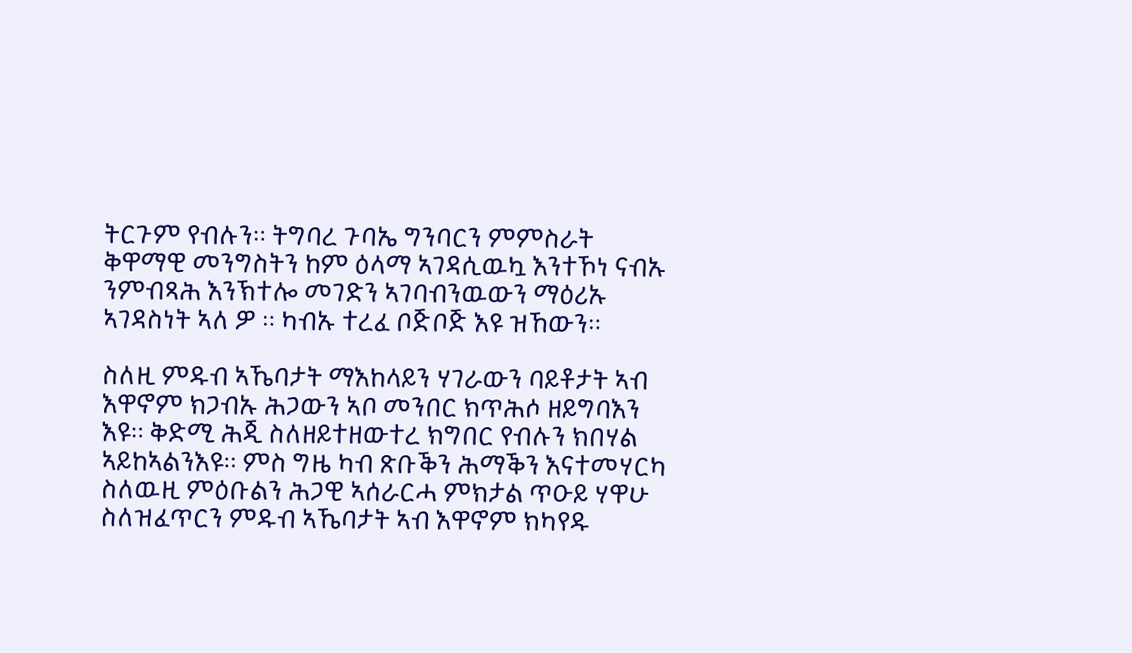ትርጉም የብሉን። ትግባረ ጉባኤ ግንባርን ምምስራት ቅዋማዊ መንግስትን ከም ዕላማ ኣገዳሲዉኳ እንተኾነ ናብኡ ንምብጻሕ እንኽተሎ መገድን ኣገባብንዉውን ማዕሪኡ ኣገዳስነት ኣለ ዎ ። ካብኡ ተረፈ ቦጅቦጅ እዩ ዝኸውን።

ስለዚ ምዱብ ኣኼባታት ማእከላይን ሃገራውን ባይቶታት ኣብ እዋኖም ክጋብኡ ሕጋውን ኣቦ መንበር ክጥሕሶ ዘይግባእን እዩ። ቅድሚ ሕጂ ስለዘይተዘውተረ ክግበር የብሉን ክበሃል ኣይከኣልንእዩ። ምስ ግዜ ካብ ጽቡቕን ሕማቕን እናተመሃርካ ስለዉዚ ምዕቡልን ሕጋዊ ኣሰራርሓ ምክታል ጥዑይ ሃዋሁ ስለዝፈጥርን ምዱብ ኣኼባታት ኣብ እዋኖም ክካየዱ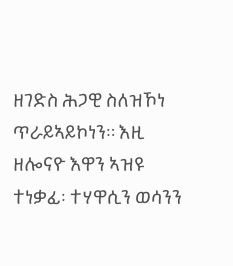ዘገድስ ሕጋዊ ስለዝኾነ ጥራይኣይኮነን። እዚ ዘሎናዮ እዋን ኣዝዩ ተነቃፊ፡ ተሃዋሲን ወሳንን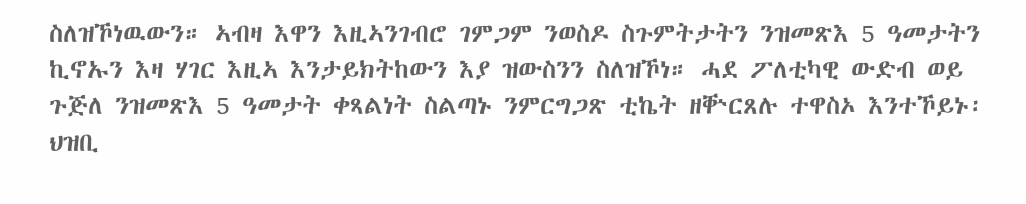ስለዝኾነዉውን። ኣብዛ እዋን እዚኣንገብሮ ገምጋም ንወስዶ ስጉምትታትን ንዝመጽእ 5 ዓመታትን ኪኖኡን እዛ ሃገር እዚኣ እንታይክትከውን እያ ዝውስንን ስለዝኾነ። ሓደ ፖለቲካዊ ውድብ ወይ ጉጅለ ንዝመጽእ 5 ዓመታት ቀጻልነት ስልጣኑ ንምርግጋጽ ቲኬት ዘቝርጸሉ ተዋስኦ እንተኾይኑ፡ ህዝቢ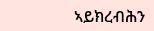ኣይክረብሕን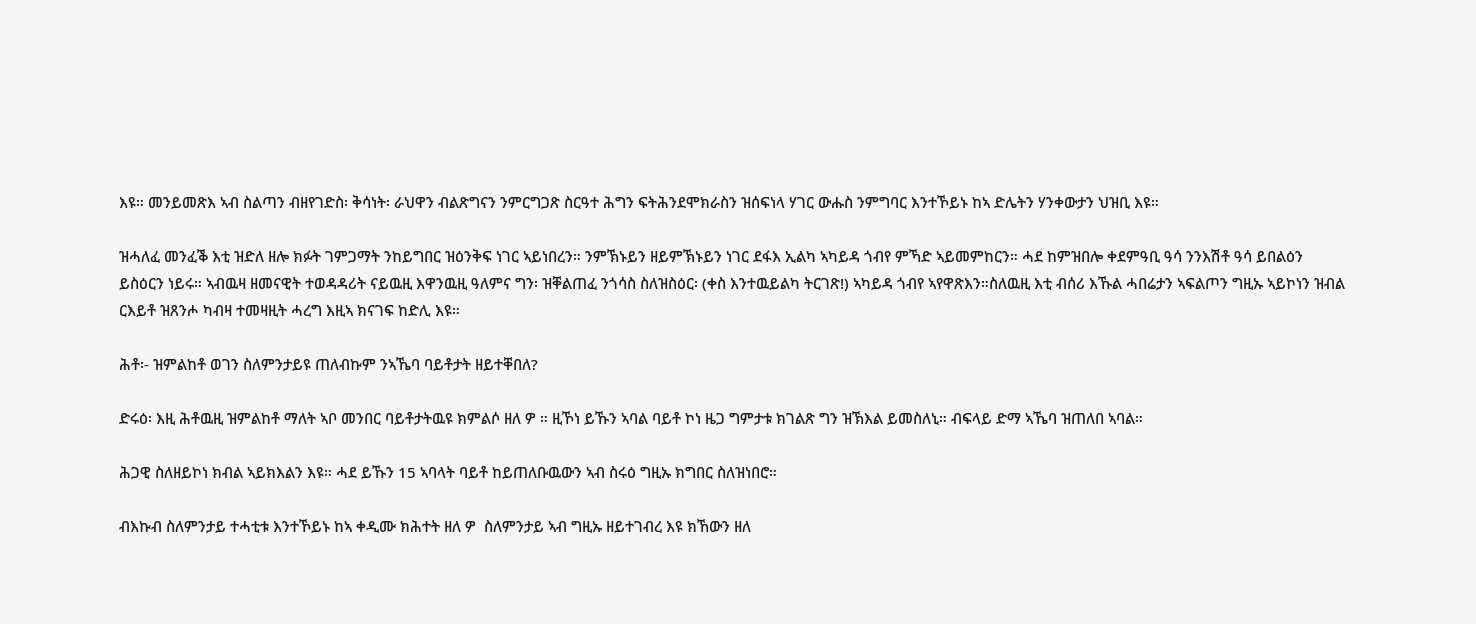እዩ። መንይመጽእ ኣብ ስልጣን ብዘየገድስ፡ ቅሳነት፡ ራህዋን ብልጽግናን ንምርግጋጽ ስርዓተ ሕግን ፍትሕንደሞክራስን ዝሰፍነላ ሃገር ውሑስ ንምግባር እንተኾይኑ ከኣ ድሌትን ሃንቀውታን ህዝቢ እዩ።

ዝሓለፈ መንፈቕ እቲ ዝድለ ዘሎ ክፉት ገምጋማት ንከይግበር ዝዕንቅፍ ነገር ኣይነበረን። ንምኽኑይን ዘይምኽኑይን ነገር ደፋእ ኢልካ ኣካይዳ ጎብየ ምኻድ ኣይመምከርን። ሓደ ከምዝበሎ ቀደምዓቢ ዓሳ ንንእሽቶ ዓሳ ይበልዕን ይስዕርን ነይሩ። ኣብዉዛ ዘመናዊት ተወዳዳሪት ናይዉዚ እዋንዉዚ ዓለምና ግን፡ ዝቐልጠፈ ንጎሳስ ስለዝስዕር፡ (ቀስ እንተዉይልካ ትርገጽ!) ኣካይዳ ጎብየ ኣየዋጽእን።ስለዉዚ እቲ ብሰሪ እኹል ሓበሬታን ኣፍልጦን ግዚኡ ኣይኮነን ዝብል ርእይቶ ዝጸንሖ ካብዛ ተመዛዚት ሓረግ እዚኣ ክናገፍ ከድሊ እዩ።

ሕቶ፡- ዝምልከቶ ወገን ስለምንታይዩ ጠለብኩም ንኣኼባ ባይቶታት ዘይተቐበለ?

ድሩዕ፡ እዚ ሕቶዉዚ ዝምልከቶ ማለት ኣቦ መንበር ባይቶታትዉዩ ክምልሶ ዘለ ዎ ። ዚኾነ ይኹን ኣባል ባይቶ ኮነ ዜጋ ግምታቱ ክገልጽ ግን ዝኽእል ይመስለኒ። ብፍላይ ድማ ኣኼባ ዝጠለበ ኣባል።

ሕጋዊ ስለዘይኮነ ክብል ኣይክእልን እዩ። ሓደ ይኹን 15 ኣባላት ባይቶ ከይጠለቡዉውን ኣብ ስሩዕ ግዚኡ ክግበር ስለዝነበሮ።

ብእኩብ ስለምንታይ ተሓቲቱ እንተኾይኑ ከኣ ቀዲሙ ክሕተት ዘለ ዎ  ስለምንታይ ኣብ ግዚኡ ዘይተገብረ እዩ ክኸውን ዘለ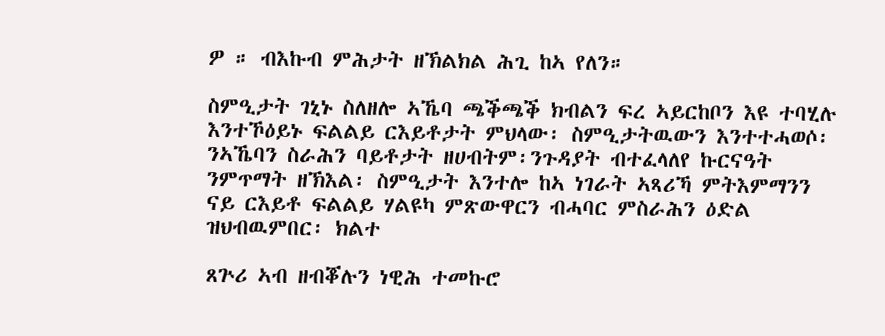ዎ ። ብእኩብ ምሕታት ዘኽልክል ሕጊ ከኣ የለን።

ስምዒታት ገኒኑ ስለዘሎ ኣኼባ ጫቕጫቕ ክብልን ፍረ ኣይርከቦን እዩ ተባሂሉ እንተኾዕይኑ ፍልልይ ርእይቶታት ምህላው፡ ስምዒታትዉውን እንተተሓወሶ፡ ንኣኼባን ስራሕን ባይቶታት ዘሀብትም፡ንጉዳያት ብተፈላለየ ኩርናዓት ንምጥማት ዘኽእል፡ ስምዒታት እንተሎ ከኣ ነገራት ኣጻሪኻ ምትእምማንን ናይ ርእይቶ ፍልልይ ሃልዩካ ምጽውዋርን ብሓባር ምስራሕን ዕድል ዝህብዉምበር፡ ክልተ

ጸጕሪ ኣብ ዘብቖሉን ነዊሕ ተመኩሮ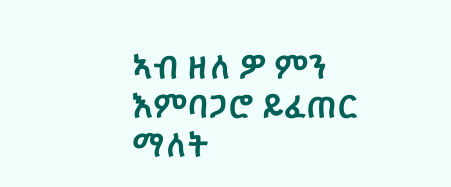ኣብ ዘለ ዎ ምን እምባጋሮ ይፈጠር ማለት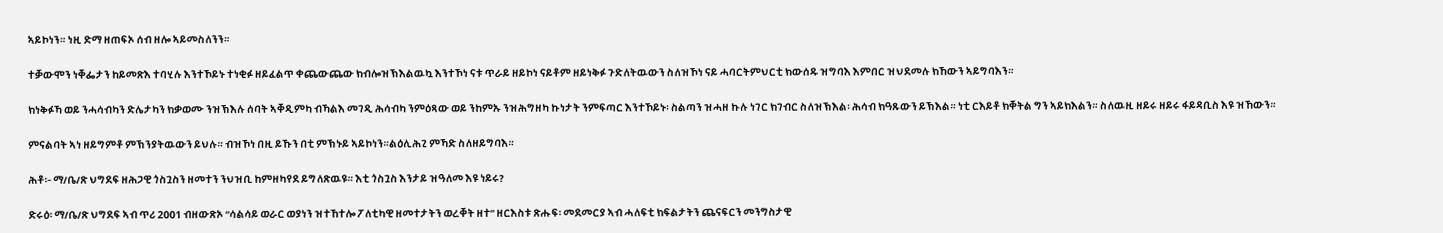ኣይኮነን። ነዚ ድማ ዘጠፍኦ ሰብ ዘሎ ኣይመስለንን።

ተቓውሞን ነቐፌታን ከይመጽእ ተባሂሉ እንተኾይኑ ተነቂፉ ዘይፈልጥ ቀጨውጨው ክብሎዝኽእልዉኳ እንተኾነ ናቱ ጥራይ ዘይኮነ ናይቶም ዘይነቅፉ ጉድለትዉውን ስለዝኾነ ናይ ሓባርትምህርቲ ክውሰዱ ዝግባእ እምበር ዝህደመሉ ክኸውን ኣይግባእን።

ክነቅፉኻ ወይ ንሓሳብካን ድሌታካን ክቃወሙ ንዝኽእሉ ሰባት ኣቐዲምካ ብኻልእ መገዲ ሕሳብካ ንምዕጻው ወይ ንከምኡ ንዝሕግዘካ ኩነታት ንምፍጣር እንተኾይኑ፡ ስልጣን ዝሓዘ ኩሉ ነገር ክገብር ስለዝኽእል፡ ሕሳብ ክዓጹውን ይኽእል። ነቲ ርእይቶ ክቐትል ግን ኣይክእልን። ስለዉዚ ዘይሩ ዘይሩ ፋይዳቢስ እዩ ዝኸውን።

ምናልባት ኣነ ዘይግምቶ ምኽንያትዉውን ይህሉ። ብዝኾነ በዚ ይኹን በቲ ምኽኑይ ኣይኮነን።ልዕሊሕጊ ምኻድ ስለዘይግባእ።

ሕቶ፡- ማ/ቤ/ጽ ህግደፍ ዘሕጋዊ ጎስጓስን ዘመተን ንህዝቢ ከምዘካየደ ይግለጽዉዩ። እቲ ጎስጓስ እንታይ ዝዓለመ እዩ ነይሩ?

ድሩዕ፡ ማ/ቤ/ጽ ህግደፍ ኣብ ጥሪ 2001 ብዘውጽኦ “ሳልሳይ ወራር ወያነን ዝተኸተሎ ፖለቲካዊ ዘመተታትን ወረቐት ዘተ” ዘርእስቱ ጽሑፍ፡ መደመርያ ኣብ ሓለፍቲ ክፍልታትን ጨናፍርን መንግስታዊ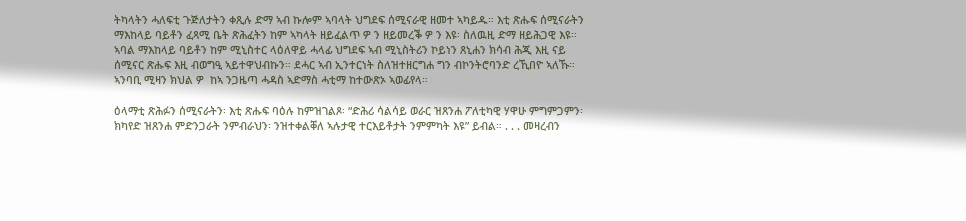ትካላትን ሓለፍቲ ጉጅለታትን ቀጺሉ ድማ ኣብ ኩሎም ኣባላት ህግደፍ ሰሚናራዊ ዘመተ ኣካይዱ። እቲ ጽሑፍ ሰሚናራትን ማእከላይ ባይቶን ፈጻሚ ቤት ጽሕፈትን ከም ኣካላት ዘይፈልጥ ዎ ን ዘይመረቕ ዎ ን እዩ፡ ስለዉዚ ድማ ዘይሕጋዊ እዩ። ኣባል ማእከላይ ባይቶን ከም ሚኒስተር ላዕለዋይ ሓላፊ ህግደፍ ኣብ ሚኒስትሪን ኮይነን ጸኒሐን ክሳብ ሕጂ እዚ ናይ ሰሚናር ጽሑፍ እዚ ብወግዒ ኣይተዋህብኩን። ደሓር ኣብ ኢንተርነት ስለዝተዘርግሐ ግን ብኮንትሮባንድ ረኺበዮ ኣለኹ። ኣንባቢ ሚዛን ክህል ዎ  ከኣ ንጋዜጣ ሓዳስ ኣድማስ ሓቲማ ከተውጽኦ ኣወፊየላ።

ዕላማቲ ጽሕፉን ሰሚናራትን፡ እቲ ጽሑፍ ባዕሉ ከምዝገልጾ፡ “ድሕሪ ሳልሳይ ወራር ዝጸንሐ ፖለቲካዊ ሃዋሁ ምግምጋምን፡ ክካየድ ዝጸንሐ ምድንጋራት ንምብራህን፡ ንዝተቀልቐለ ኣሉታዊ ተርእይቶታት ንምምካት እዩ” ይብል። . . . መዛረብን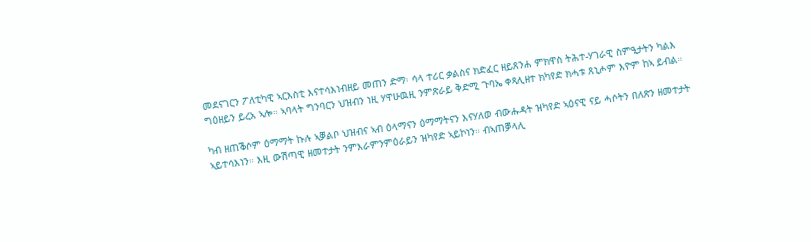መደናገርን ፖለቲካዊ ኣርእስቲ እናተሳእነብዘይ መጠን ድማ፡ ሳላ ተሪር ቃልስና ክድፈር ዘይጸንሐ ምክዋስ ትሕተ-ሃገራዊ ስምዒታትን ካልእ ግዕዘይን ይረአ ኣሎ። ኣባላት ግንባርን ህዝብን ነዚ ሃዋሁዉዚ ንምጽራይ ቅድሚ ጉባኤ ቀጻሊዘተ ክካየድ ክሓቱ ጸኒሖም እዮም ከኣ ይብል።

ካብ ዘጠቕሶም ዕማማት ኩሉ ኣቓልቦ ህዝብና ኣብ ዕላማናን ዕማማትናን እናሃለወ ብውሑዳት ዝካየድ ኣዕናዊ ናይ ሓሶትን በለጽን ዘመተታት ኣይተሳእነን። እዚ ውሽጣዊ ዘመተታት ንምእራምንምዕራይን ዝካየድ ኣይኮነን። ብኣጠቓላሊ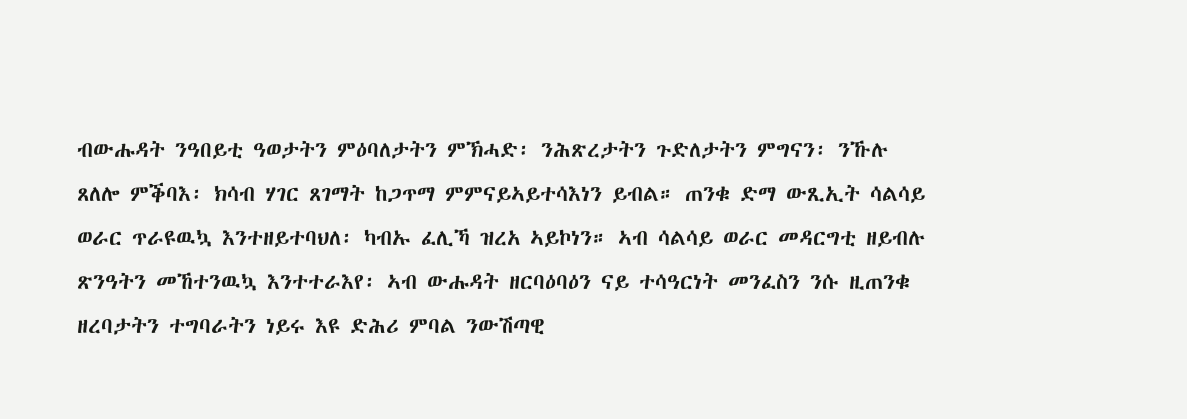ብውሑዳት ንዓበይቲ ዓወታትን ምዕባለታትን ምኽሓድ፡ ንሕጽረታትን ጉድለታትን ምግናን፡ ንኹሉ ጸለሎ ምቕባእ፡ ክሳብ ሃገር ጸገማት ከጋጥማ ምምናይኣይተሳእነን ይብል። ጠንቁ ድማ ውጺኢት ሳልሳይ ወራር ጥራዩዉኳ እንተዘይተባህለ፡ ካብኡ ፈሊኻ ዝረአ ኣይኮነን። ኣብ ሳልሳይ ወራር መዳርግቲ ዘይብሉ ጽንዓትን መኸተንዉኳ እንተተራእየ፡ ኣብ ውሑዳት ዘርባዕባዕን ናይ ተሳዓርነት መንፈስን ንሱ ዚጠንቁ ዘረባታትን ተግባራትን ነይሩ እዩ ድሕሪ ምባል ንውሽጣዊ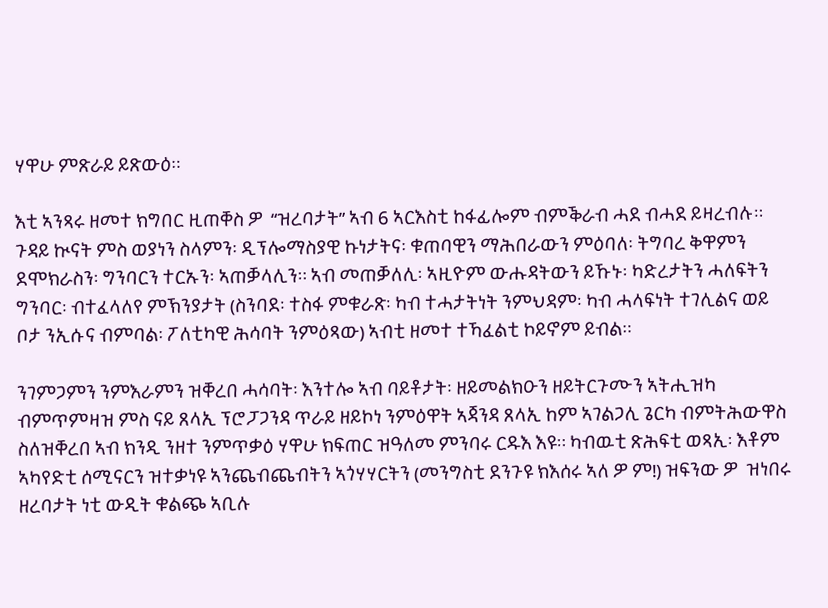ሃዋሁ ምጽራይ ይጽውዕ።

እቲ ኣንጻሩ ዘመተ ክግበር ዚጠቐስ ዎ  “ዝረባታት” ኣብ 6 ኣርእስቲ ከፋፊሎም ብምቕራብ ሓደ ብሓደ ይዛረብሉ። ጉዳይ ኲናት ምስ ወያነን ስላምን፡ ዲፕሎማስያዊ ኩነታትና፡ ቁጠባዊን ማሕበራውን ምዕባለ፡ ትግባረ ቅዋምን ደሞክራስን፡ ግንባርን ተርኡን፡ ኣጠቓላሊን። ኣብ መጠቓለሊ፡ ኣዚዮም ውሑዳትውን ይኹኑ፡ ካድረታትን ሓለፍትን ግንባር፡ ብተፈላለየ ምኽንያታት (ስንባደ፡ ተስፋ ምቁራጽ፡ ካብ ተሓታትነት ንምህዳም፡ ካብ ሓላፍነት ተገሊልና ወይ ቦታ ንኢሱና ብምባል፡ ፖለቲካዊ ሕሳባት ንምዕጻው) ኣብቲ ዘመተ ተኻፈልቲ ኮይኖም ይብል።

ንገምጋምን ንምእራምን ዝቐረበ ሓሳባት፡ እንተሎ ኣብ ባይቶታት፡ ዘይመልክዑን ዘይትርጉሙን ኣትሒዝካ ብምጥምዛዝ ምስ ናይ ጸላኢ ፕሮፓጋንዳ ጥራይ ዘይኮነ ንምዕዋት ኣጃንዳ ጸላኢ ከም ኣገልጋሊ ጌርካ ብምትሕውዋስ ስለዝቐረበ ኣብ ክንዲ ንዘተ ንምጥቃዕ ሃዋሁ ክፍጠር ዝዓለመ ምንባሩ ርዱእ እዩ። ካብዉቲ ጽሕፍቲ ወጻኢ፡ እቶም ኣካየድቲ ሰሚናርን ዝተቃነዩ ኣንጨብጨብትን ኣጎሃሃርትን (መንግስቲ ደንጉዩ ክእሰሩ ኣለ ዎ ም!) ዝፍንው ዎ  ዝነበሩ ዘረባታት ነቲ ውዲት ቁልጭ ኣቢሉ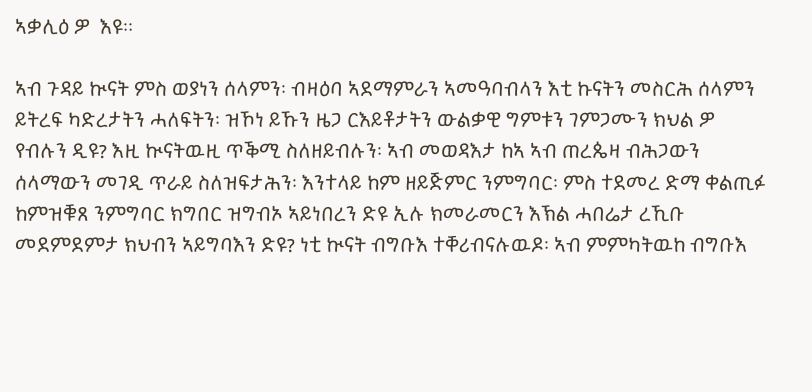ኣቃሊዕ ዎ  እዩ።

ኣብ ጉዳይ ኲናት ምስ ወያነን ሰላምን፡ ብዛዕባ ኣደማምራን ኣመዓባብላን እቲ ኩናትን መስርሕ ሰላምን ይትረፍ ካድረታትን ሓለፍትን፡ ዝኾነ ይኹን ዜጋ ርእይቶታትን ውልቃዊ ግምቱን ገምጋሙን ክህል ዎ  የብሉን ዲዩ? እዚ ኲናትዉዚ ጥቕሚ ስለዘይብሉን፡ ኣብ መወዳእታ ከኣ ኣብ ጠረጴዛ ብሕጋውን ሰላማውን መገዲ ጥራይ ስለዝፍታሕን፡ እንተላይ ከም ዘይጅምር ንምግባር፡ ምስ ተደመረ ድማ ቀልጢፉ ከምዝቑጸ ንምግባር ክግበር ዝግብኦ ኣይነበረን ድዩ ኢሉ ክመራመርን እኽል ሓበሬታ ረኺቡ መደምደምታ ክህብን ኣይግባእን ድዩ? ነቲ ኲናት ብግቡእ ተቐሪብናሉዉዶ፡ ኣብ ምምካትዉከ ብግቡእ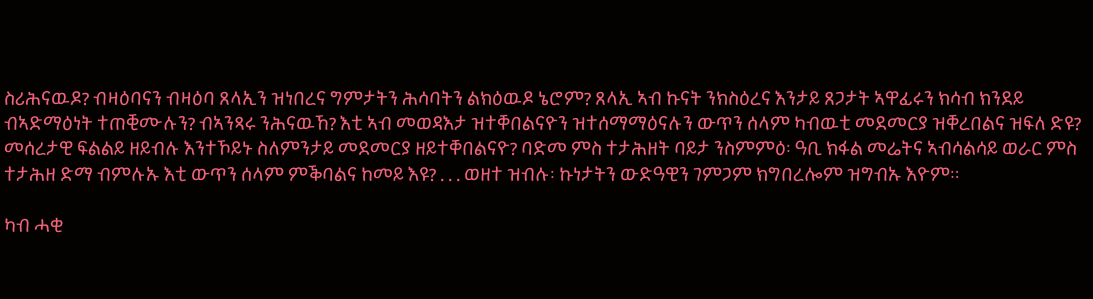ስሪሕናዉዶ? ብዛዕባናን ብዛዕባ ጸላኢን ዝነበረና ግምታትን ሕሳባትን ልክዕዉዶ ኔሮም? ጸላኢ ኣብ ኩናት ንክስዕረና እንታይ ጸጋታት ኣዋፊሩን ክሳብ ክንደይ ብኣድማዕነት ተጠቒሙሉን? ብኣንጻሩ ንሕናዉኸ? እቲ ኣብ መወዳእታ ዝተቐበልናዮን ዝተሰማማዕናሉን ውጥን ሰላም ካብዉቲ መደመርያ ዝቐረበልና ዝፍለ ድዩ? መሰረታዊ ፍልልይ ዘይብሉ እንተኾይኑ ስለምንታይ መደመርያ ዘይተቐበልናዮ? ባድመ ምስ ተታሕዘት ባይታ ንስምምዕ፡ ዓቢ ክፋል መሬትና ኣብሳልሳይ ወራር ምስ ተታሕዘ ድማ ብምሉኡ እቲ ውጥን ሰላም ምቕባልና ከመይ እዩ? . . . ወዘተ ዝብሉ፡ ኩነታትን ውድዓዊን ገምጋም ክግበረሎም ዝግብኡ እዮም።

ካብ ሓቂ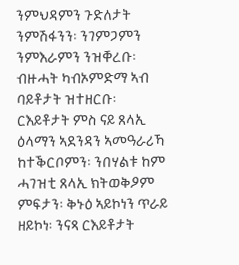ንምህዳምን ጉድለታት ንምሽፋንን፡ ንገምጋምን ንምእራምን ንዝቐረቡ፡ ብዙሓት ካብኦምድማ ኣብ ባይቶታት ዝተዘርቡ፡ ርእይቶታት ምስ ናይ ጸላኢ ዕላማን ኣደንዳን ኣመዓራሪኻ ከተቕርቦምን፡ ንበሃልቱ ከም ሓገዝቲ ጸላኢ ክትወቅዖም ምፍታን፡ ቅኑዕ ኣይኮነን ጥራይ ዘይኮነ፡ ንናጻ ርእይቶታት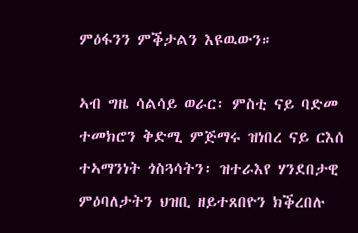ምዕፋንን ምቕታልን እዩዉውን።

ኣብ ግዜ ሳልሳይ ወራር፡ ምስቲ ናይ ባድመ ተመክሮን ቅድሚ ምጅማሩ ዝነበረ ናይ ርእሰ ተኣማንነት ጎስጓሳትን፡ ዝተራእየ ሃንደበታዊ ምዕባለታትን ህዝቢ ዘይተጸበዮን ክቕረበሉ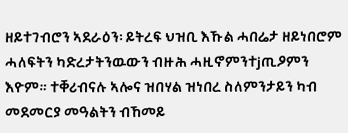ዘይተገብሮን ኣደራዕን፡ ይትረፍ ህዝቢ እኹል ሓበሬታ ዘይነበሮም ሓለፍትን ካድረታትንዉውን ብዙሕ ሓዚኖምንተjጢዖምን እዮም። ተቐሪብናሉ ኣሎና ዝበሃል ዝነበረ ስለምንታይን ካብ መደመርያ መዓልትን ብኸመይ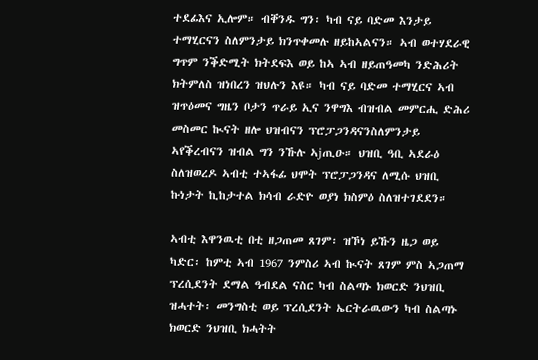ተደፊእና ኢሎም። ብቐንዱ ግን፡ ካብ ናይ ባድመ እንታይ ተማሂርናን ስለምንታይ ክንጥቀመሉ ዘይከኣልናን። ኣብ ወተሃደራዊ ግጥም ንቕድሚት ክትደፍእ ወይ ከኣ ኣብ ዘይጠዓመካ ንድሕሪት ክትምለስ ዝነበረን ዝህሉን እዩ። ካብ ናይ ባድመ ተማሂርና ኣብ ዝጥዕመና ግዜን ቦታን ጥራይ ኢና ንዋግእ ብዝብል መምርሒ ድሕሪ መስመር ኲናት ዘሎ ህዝብናን ፕሮፓጋንዳናንስለምንታይ ኣየቕረብናን ዝብል ግን ንኹሉ ኣjጢዑ። ህዝቢ ዓቢ ኣደራዕ ስለዝወረዶ ኣብቲ ተኣፋፊ ህሞት ፕሮፓጋንዳና ለሚሱ ህዝቢ ኩነታት ኪከታተል ክሳብ ራድዮ ወያነ ክስምዕ ስለዝተገደደን።

ኣብቲ እዋንዉቲ በቲ ዘጋጠመ ጸገም፡ ዝኾነ ይኹን ዜጋ ወይ ካድር፡ ከምቲ ኣብ 1967 ንምስሪ ኣብ ኲናት ጸገም ምስ ኣጋጠማ ፕረሲደንት ደማል ዓብደል ናስር ካብ ስልጣኑ ክወርድ ንህዝቢ ዝሓተት፡ መንግስቲ ወይ ፕረሲደንት ኤርትራዉውን ካብ ስልጣኑ ክወርድ ንህዝቢ ክሓትት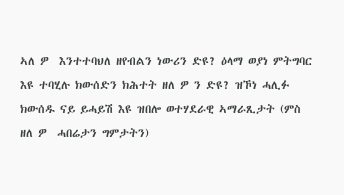ኣለ ዎ  እንተተባህለ ዘየብልን ነውሪን ድዩ? ዕላማ ወያነ ምትግባር እዩ ተባሂሉ ክውሰድን ክሕተት ዘለ ዎ ን ድዩ? ዝኾነ ሓሊፉ ክውሰዱ ናይ ይሓይሽ እዩ ዝበሎ ወተሃደራዊ ኣማራጺታት (ምስ ዘለ ዎ  ሓበሬታን ግምታትን)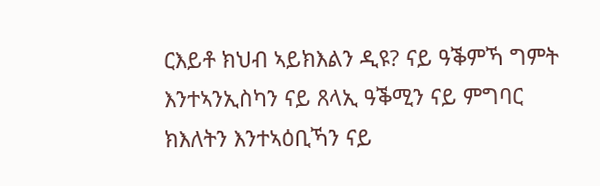ርእይቶ ክህብ ኣይክእልን ዲዩ? ናይ ዓቕምኻ ግምት እንተኣንኢስካን ናይ ጸላኢ ዓቕሚን ናይ ምግባር ክእለትን እንተኣዕቢኻን ናይ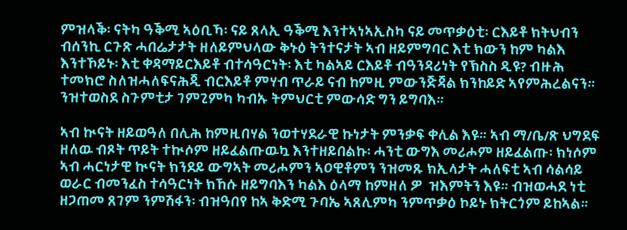ምዝላቕ፡ ናትካ ዓቕሚ ኣዕቢኻ፡ ናይ ጸላኢ ዓቕሚ እንተኣነኣኢስካ ናይ መጥቃዕቲ፡ ርእይቶ ክትህብን ብሰንኪ ርጉጽ ሓበሬታታት ዘለይምህላው ቅኑዕ ትንተናታት ኣብ ዘይምግባር እቲ ክውን ከም ካልእ እንተኾይኑ፡ እቲ ቀዳማይርእይቶ ብተሳዓርነት፡ እቲ ካልኣይ ርእይቶ ብዓንዳሪነት የኽስስ ዲዩ? ብዙሕ ተመክሮ ስለዝሓለፍናሕጂ ብርእይቶ ምሃብ ጥራይ ናብ ከምዚ ምውንጅጃል ክንከይድ ኣየምሕረልናን። ንዝተወስደ ስጉምቲታ ገምጊምካ ካብኡ ትምህርቲ ምውሳድ ግን ይግባእ።

ኣብ ኲናት ዘይወዓለ በሊሕ ከምዚበሃል ንወተሃደራዊ ኩነታት ምንቃፍ ቀሊል እዩ። ኣብ ማ/ቤ/ጽ ህግደፍ ዘለዉ ብጾት ጥይት ተኲሶም ዘይፈልጡዉኳ እንተዘይበልኩ፡ ሓንቲ ውግእ መሪሖም ዘይፈልጡ፡ ክነሶም ኣብ ሓርነታዊ ኲናት ክንደይ ውግኣት መሪሖምን ኣዐዊቶምን ንዝመጹ ክኢላታት ሓለፍቲ ኣብ ሳልሳይ ወራር ብመንፈስ ተሳዓርነት ክኸሱ ዘይግባእን ካልእ ዕላማ ከምዘለ ዎ  ዝእምትን እዩ። ብዝወሓደ ነቲ ዘጋጠመ ጸገም ንምሽፋን፡ ብዝዓበየ ከኣ ቅድሚ ጉባኤ ኣጸሊምካ ንምጥቃዕ ኮይኑ ክትርጎም ይከኣል።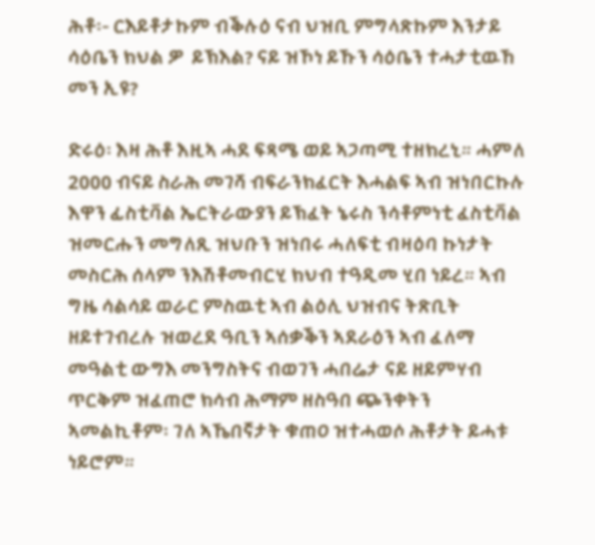ሕቶ፡- ርእይቶታኩም ብቕሉዕ ናብ ህዝቢ ምግላጽኩም እንታይ ሳዕቤን ክህል ዎ  ይኽእል? ናይ ዝኾነ ይኹን ሳዕቤን ተሓታቲዉኸ መን ኢዩ?

ድሩዕ፡ እዛ ሕቶ እዚኣ ሓደ ፍጻሜ ወይ ኣጋጣሚ ተዘክረኒ። ሓምለ 2000 ብናይ ስራሕ መገሻ ብፍራንክፈርት እሓልፍ ኣብ ዝነበርኩሉ እዋን ፊስቲቫል ኤርትራውያን ይኽፈት ኔሩስ ንሳቶምነቲ ፈስቲቫል ዝመርሑን መግለጺ ዝህቡን ዝነበሩ ሓለፍቲ ብዛዕባ ኩነታት መስርሕ ሰላም ንእሽቶመብርሂ ክህብ ተዓዲመ ሂበ ነይረ። ኣብ ግዜ ሳልሳይ ወራር ምስዉቲ ኣብ ልዕሊ ህዝብና ትጽቢት ዘይተገብረሉ ዝወረደ ዓቢን ኣሰቃቕን ኣደራዕን ኣብ ፈለማ መዓልቲ ውግእ መንግስትና ብወገን ሓበሬታ ናይ ዘይምሃብ ጥርቅም ዝፈጠሮ ክሳብ ሕማም ዘስዓበ ጭንቀትን ኣመልኪቶም፡ ገለ ኣኼበኛታት ቁጠዐ ዝተሓወሶ ሕቶታት ይሓቱ ነይሮም።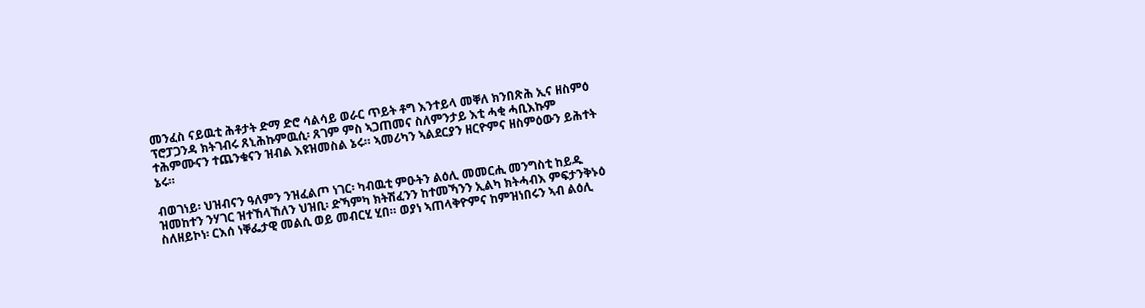መንፈስ ናይዉቲ ሕቶታት ድማ ድሮ ሳልሳይ ወራር ጥይት ቶግ እንተይላ መቐለ ክንበጽሕ ኢና ዘስምዕ ፕሮፓጋንዳ ክትገብሩ ጸኒሕኩምዉሲ፡ ጸገም ምስ ኣጋጠመና ስለምንታይ እቲ ሓቂ ሓቢእኩም ተሕምሙናን ተጨንቁናን ዝብል እዩዝመስል ኔሩ። ኣመሪካን ኣልደርያን ዘርዮምና ዘስምዕውን ይሕተት ኔሩ።

ብወገነይ፡ ህዝብናን ዓለምን ንዝፈልጦ ነገር፡ ካብዉቲ ምዑትን ልዕሊ መመርሒ መንግስቲ ከይዱ ዝመከተን ንሃገር ዝተኸላኸለን ህዝቢ፡ ድኻምካ ክትሽፈንን ከተመኻንን ኢልካ ክትሓብእ ምፍታንቅኑዕ ስለዘይኮነ፡ ርእሰ ነቐፌታዊ መልሲ ወይ መብርሂ ሂበ። ወያነ ኣጠላቅዮምና ከምዝነበሩን ኣብ ልዕሊ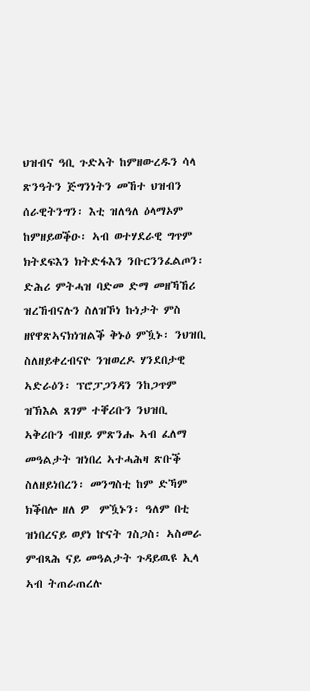ህዝብና ዓቢ ጉድኣት ከምዘውረዱን ሳላ ጽንዓትን ጅግንነትን መኸተ ህዝብን ሰራዊትንግን፡ እቲ ዝለዓለ ዕላማኦም ከምዘይወቕዑ፡ ኣብ ወተሃደራዊ ግጥም ክትደፍእን ክትድፋእን ንቡርንንፈልጦን፡ ድሕሪ ምትሓዝ ባድመ ድማ መዘኻኸሪ ዝረኸብናሉን ስለዝኾነ ኩነታት ምስ ዘየዋጽኣናክነዝልቕ ቅኑዕ ምዃኑ፡ ንህዝቢ ስለዘይቀረብናዮ ንዝወረዶ ሃንደበታዊ ኣድራዕን፡ ፕሮፓጋንዳን ንከጋጥም ዝኽእል ጸገም ተቐሪቡን ንህዝቢ ኣቅሪቡን ብዘይ ምጽንሑ ኣብ ፈለማ መዓልታት ዝነበረ ኣተሓሕዛ ጽቡቕ ስለዘይነበረን፡ መንግስቲ ከም ድኻም ክቕበሎ ዘለ ዎ  ምዃኑን፡ ዓለም በቲ ዝነበረናይ ወያነ ኵናት ገስጋስ፡ ኣስመራ ምብጻሕ ናይ መዓልታት ጉዳይዉዩ ኢላ ኣብ ትጠራጠረሉ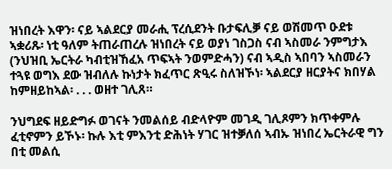ዝነበረት እዋን፡ ናይ ኣልደርያ መራሒ ፕረሲደንት ቡታፍሊቓ ናይ ወሽመጥ ዑደቱ ኣቋሪጹ፡ ነቲ ዓለም ትጠራጠረሉ ዝነበረት ናይ ወያነ ገስጋስ ናብ ኣስመራ ንምግታእ (ንህዝቢ ኤርትራ ካብቲዝኸፈአ ጥፍኣት ንወምድሓን) ናብ ኣዲስ ኣበባን ኣስመራን ተጓዩ ወግእ ደው ዝብለሉ ኩነታት ክፈጥር ጽዒሩ ስለዝኾነ፡ ኣልደርያ ዘርያትና ክበሃል ከምዘይከኣል፡ . . . ወዘተ ገሊጸ።

ንህግደፍ ዘይድግፉ ወገናት ንመልሰይ ብድላዮም መገዲ ገሊጾምን ክጥቀምሉ ፈቲኖምን ይኾኑ፡ ኩሉ እቲ ምእንቲ ድሕነት ሃገር ዝተቓለሰ ኣብኡ ዝነበረ ኤርትራዊ ግን በቲ መልሲ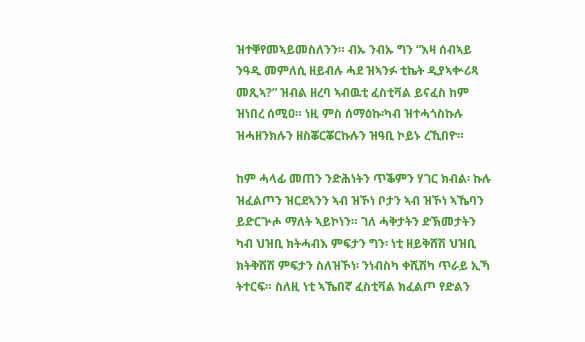ዝተቐየመኣይመስለንን። ብኡ ንብኡ ግን “እዛ ሰብኣይ ንዓዲ መምለሲ ዘይብሉ ሓደ ዝኣንፉ ቲኬት ዲያኣቍሪጻ መጺኣ?” ዝብል ዘረባ ኣብዉቲ ፈስቲቫል ይናፈስ ከም ዝነበረ ሰሚዐ። ነዚ ምስ ሰማዕኩ፡ካብ ዝተሓጎስኩሉ ዝሓዘንክሉን ዘስቖርቖርኩሉን ዝዓቢ ኮይኑ ረኺበዮ።

ከም ሓላፊ መጠን ንድሕነትን ጥቕምን ሃገር ክብል፡ ኩሉ ዝፈልጦን ዝርደኣንን ኣብ ዝኾነ ቦታን ኣብ ዝኾነ ኣኼባን ይድርጕሖ ማለት ኣይኮነን። ገለ ሓቅታትን ድኽመታትን ካብ ህዝቢ ክትሓብእ ምፍታን ግን፡ ነቲ ዘይቅሸሽ ህዝቢ ክትቅሽሽ ምፍታን ስለዝኾነ፡ ንነብስካ ቀሺሽካ ጥራይ ኢኻ ትተርፍ። ስለዚ ነቲ ኣኼበኛ ፈስቲቫል ክፈልጦ የድልን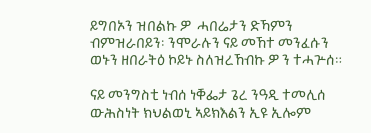ይግበኦን ዝበልኩ ዎ  ሓበሬታን ድኻምን ብምዝራበይን፡ ንሞራሉን ናይ መኸተ መንፈሱን ወኑን ዘበራትዕ ኮይኑ ስለዝረኸብኩ ዎ ን ተሓጕሰ።

ናይ መንግስቲ ነብሰ ነቐፌታ ጌረ ንዓዲ ተመሊሰ ውሕስነት ክህልወኒ ኣይክእልን ኢዩ ኢሎም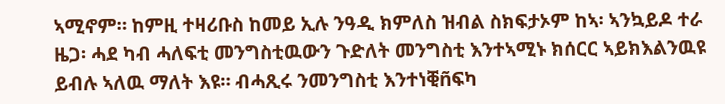ኣሚኖም። ከምዚ ተዛሪቡስ ከመይ ኢሉ ንዓዲ ክምለስ ዝብል ስክፍታኦም ከኣ፡ ኣንኳይዶ ተራ ዜጋ፡ ሓደ ካብ ሓለፍቲ መንግስቲዉውን ጉድለት መንግስቲ እንተኣሚኑ ክሰርር ኣይክእልንዉዩ ይብሉ ኣለዉ ማለት እዩ። ብሓጺሩ ንመንግስቲ እንተነቒñፍካ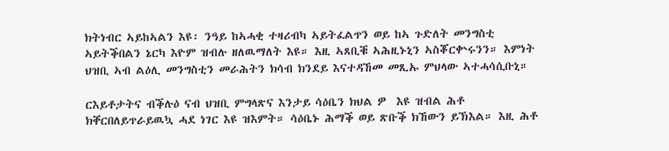ክትነብር ኣይከኣልን እዩ፡ ንዓይ ከኣሓቂ ተዛሪብካ ኣይትፈልጥን ወይ ከኣ ጉድለት መንግስቲ ኣይትቕበልን ኔርካ እዮም ዝብሉ ዘለዉማለት እዩ። እዚ ኣጸቢቑ ኣሕዚኑኒን ኣስቖርቍሩንን። እምነት ህዝቢ ኣብ ልዕሊ መንግስቲን መራሕትን ክሳብ ክንደይ እናተዳኸመ መጺኡ ምህላው ኣተሓሳሲቡኒ።

ርእይቶታትና ብቕሉዕ ናብ ህዝቢ ምግላጽና እንታይ ሳዕቤን ክህል ዎ  እዩ ዝብል ሕቶ ክቐርበለይጥራይዉኳ ሓደ ነገር እዩ ዝእምት። ሳዕቤኑ ሕማቕ ወይ ጽቡቕ ክኸውን ይኽእል። እዚ ሕቶ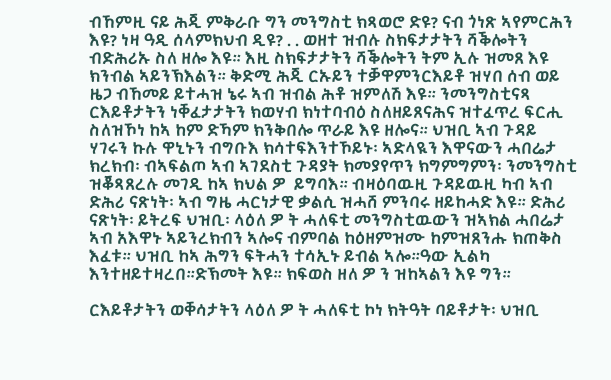ብኸምዚ ናይ ሕጂ ምቅራቡ ግን መንግስቲ ክጻወሮ ድዩ? ናብ ጎነጽ ኣየምርሕን እዩ? ነዛ ዓዲ ሰላምክህብ ዲዩ? . . ወዘተ ዝብሉ ስክፍታታትን ሻቕሎትን ብድሕሪኡ ስለ ዘሎ እዩ። እዚ ስክፍታታትን ሻቕሎትን ትም ኢሉ ዝመጸ እዩ ክንብል ኣይንኽእልን። ቅድሚ ሕጂ ርኡይን ተቓዋምንርእይቶ ዝሃበ ሰብ ወይ ዜጋ ብኸመይ ይተሓዝ ኔሩ ኣብ ዝብል ሕቶ ዝምለሽ እዩ። ንመንግስቲናጻ ርእይቶታትን ነቐፈታታትን ክወሃብ ክነተባብዕ ስለዘይጸናሕና ዝተፈጥረ ፍርሒ ስለዝኾነ ከኣ ከም ድኻም ክንቅበሎ ጥራይ እዩ ዘሎና። ህዝቢ ኣብ ጉዳይ ሃገሩን ኩሉ ዋኒኑን ብግቡእ ክሳተፍእንተኾይኑ፡ ኣድላዪን እዋናውን ሓበሬታ ክረክብ፡ ብኣፍልጦ ኣብ ኣገደስቲ ጉዳያት ክመያየጥን ክግምግምን፡ ንመንግስቲ ዝቖጻጸረሉ መገዲ ከኣ ክህል ዎ  ይግባእ። ብዛዕባዉዚ ጉዳይዉዚ ካብ ኣብ ድሕሪ ናጽነት፡ ኣብ ግዜ ሓርነታዊ ቃልሲ ዝሓሸ ምንባሩ ዘይከሓድ እዩ። ድሕሪ ናጽነት፡ ይትረፍ ህዝቢ፡ ላዕለ ዎ ት ሓለፍቲ መንግስቲዉውን ዝኣክል ሓበሬታ ኣብ አእዋኑ ኣይንረክብን ኣሎና ብምባል ከዕዘምዝሙ ከምዝጸንሑ ክጠቅስ እፈቱ። ህዝቢ ከኣ ሕግን ፍትሓን ተሳኢኑ ይብል ኣሎ።ዓው ኢልካ እንተዘይተዛረበ።ድኽመት እዩ። ክፍወስ ዘለ ዎ ን ዝከኣልን እዩ ግን።

ርእይቶታትን ወቐሳታትን ላዕለ ዎ ት ሓለፍቲ ኮነ ክትዓት ባይቶታት፡ ህዝቢ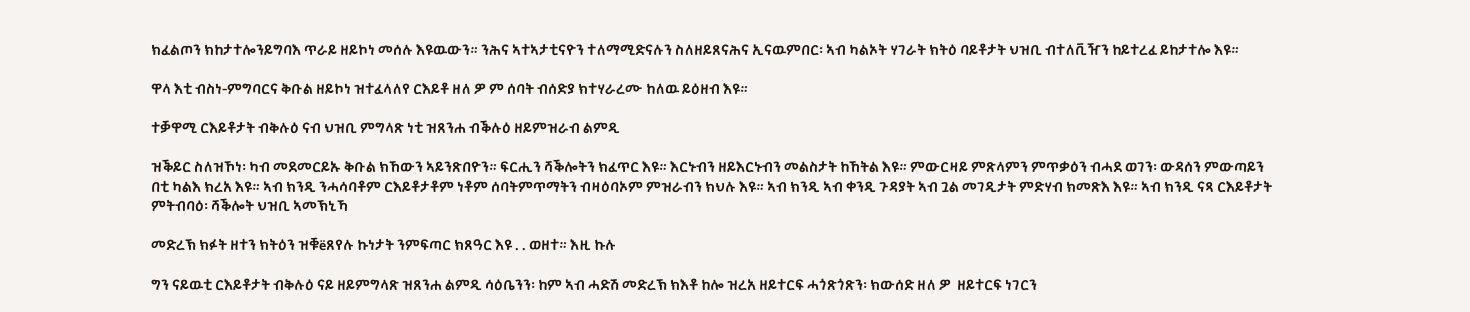ክፈልጦን ክከታተሎንይግባእ ጥራይ ዘይኮነ መሰሉ እዩዉውን። ንሕና ኣተኣታቲናዮን ተለማሚድናሉን ስለዘይጸናሕና ኢናዉምበር፡ ኣብ ካልኦት ሃገራት ክትዕ ባይቶታት ህዝቢ ብተለቪዥን ከይተረፈ ይከታተሎ እዩ።

ዋላ እቲ ብስነ-ምግባርና ቅቡል ዘይኮነ ዝተፈላለየ ርእይቶ ዘለ ዎ ም ሰባት ብሰድያ ክተሃራረሙ ከለዉ ይዕዘብ እዩ።

ተቓዋሚ ርእይቶታት ብቅሉዕ ናብ ህዝቢ ምግላጽ ነቲ ዝጸንሐ ብቕሉዕ ዘይምዝራብ ልምዲ

ዝቕይር ስለዝኾነ፡ ካብ መደመርይኡ ቅቡል ክኸውን ኣይንጽበዮን። ፍርሒን ሻቕሎትን ክፈጥር እዩ። እርኑብን ዘይእርኑብን መልስታት ከኸትል እዩ። ምውርዛይ ምጽላምን ምጥቃዕን ብሓደ ወገን፡ ውዳሰን ምውጣይን በቲ ካልእ ክረአ እዩ። ኣብ ክንዲ ንሓሳባቶም ርእይቶታቶም ነቶም ሰባትምጥማትን ብዛዕባኦም ምዝራብን ክህሉ እዩ። ኣብ ክንዲ ኣብ ቀንዲ ጉዳያት ኣብ ጓል መገዲታት ምድሃብ ክመጽእ እዩ። ኣብ ክንዲ ናጻ ርእይቶታት ምትብባዕ፡ ሻቕሎት ህዝቢ ኣመኽኒኻ

መድረኽ ክፉት ዘተን ክትዕን ዝቑëጸየሉ ኩነታት ንምፍጣር ክጸዓር እዩ . . ወዘተ። እዚ ኩሉ

ግን ናይዉቲ ርእይቶታት ብቅሉዕ ናይ ዘይምግላጽ ዝጸንሐ ልምዲ ሳዕቤንን፡ ከም ኣብ ሓድሽ መድረኽ ክእቶ ከሎ ዝረአ ዘይተርፍ ሓጎጽጎጽን፡ ክውሰድ ዘለ ዎ  ዘይተርፍ ነገርን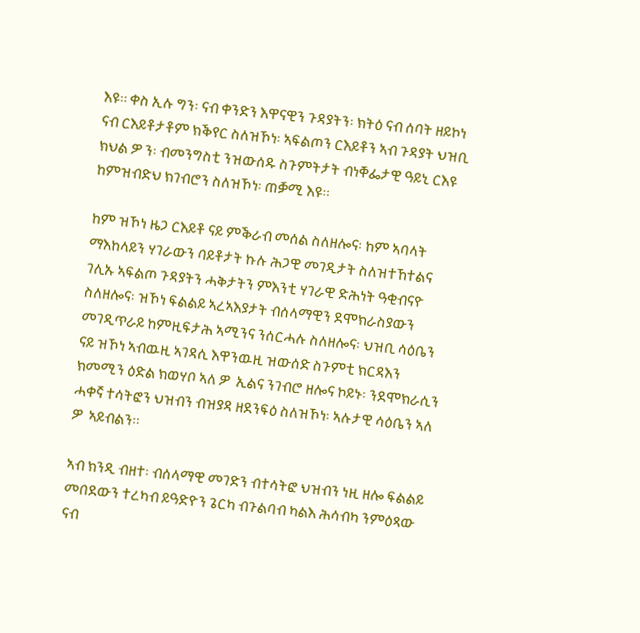እዩ። ቀስ ኢሉ ግን፡ ናብ ቀንድን እዋናዊን ጉዳያትን፡ ክትዕ ናብ ሰባት ዘይኮነ ናብ ርእይቶታቶም ክቕየር ስለዝኾነ፡ ኣፍልጦን ርእይቶን ኣብ ጉዳያት ህዝቢ ክህል ዎ ን፡ ብመንግስቲ ንዝውሰዱ ስጉምትታት ብነቐፌታዊ ዓይኒ ርእዩ ከምዝብድህ ክገብሮን ስለዝኾነ፡ ጠቓሚ እዩ።

ከም ዝኾነ ዜጋ ርእይቶ ናይ ምቕራብ መሰል ስለዘሎና፡ ከም ኣባላት ማእከላይን ሃገራውን ባይቶታት ኩሉ ሕጋዊ መገዲታት ስለዝተኸተልና ገሊኡ ኣፍልጦ ጉዳያትን ሓቅታትን ምእንቲ ሃገራዊ ድሕነት ዓቂብናዮ ስለዘሎና፡ ዝኾነ ፍልልይ ኣረኣእያታት ብሰላማዊን ደሞክራስያውን መገዲጥራይ ከምዚፍታሕ ኣሚንና ንሰርሓሉ ስለዘሎና፡ ህዝቢ ሳዕቤን ናይ ዝኾነ ኣብዉዚ ኣገዳሲ እዋንዉዚ ዝውሰድ ስጉምቲ ክርዳእን ክመሚን ዕድል ክወሃቦ ኣለ ዎ  ኢልና ንገብሮ ዘሎና ኮይኑ፡ ንደሞክራሲን ሓቀኛ ተሳትፎን ህዝብን ብዝያዳ ዘደንፍዕ ስለዝኾነ፡ ኣሉታዊ ሳዕቤን ኣለ ዎ  ኣይብልን።

ኣብ ክንዲ ብዘተ፡ ብሰላማዊ መገድን ብተሳትፎ ህዝብን ነዚ ዘሎ ፍልልይ መበደውን ተረካብ ይዓድዮን ጌርካ ብጉልባብ ካልእ ሕሳብካ ንምዕጻው ናብ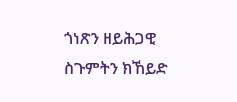ጎነጽን ዘይሕጋዊ ስጉምትን ክኸይድ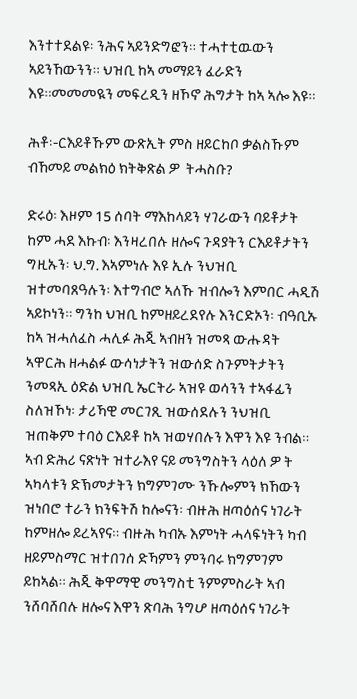እንተተደልዩ፡ ንሕና ኣይንድግፎን። ተሓተቲዉውን ኣይንኸውንን። ህዝቢ ከኣ መማይን ፈራድን እዩ።መመመዪን መፍረዲን ዘኾኖ ሕግታት ከኣ ኣሎ እዩ።

ሕቶ፡-ርእይቶኹም ውጽኢት ምስ ዘይርከቦ ቃልስኹም ብኸመይ መልክዕ ክትቅጽል ዎ  ትሓስቡ?

ድሩዕ፡ እዞም 15 ሰባት ማእከላይን ሃገራውን ባይቶታት ከም ሓደ እኩብ፡ እንዛረበሉ ዘሎና ጉዳያትን ርእይቶታትን ግዚኡን፡ ህ.ግ. እኣምነሉ እዩ ኢሉ ንህዝቢ ዝተመባጸዓሉን፡ እተግብሮ ኣለኹ ዝብሎን እምበር ሓዲሽ ኣይኮነን። ግንከ ህዝቢ ከምዘይረደየሉ እንርድኦን፡ ብዓቢኡ ከኣ ዝሓለፈስ ሓሊፉ ሕጂ ኣብዘን ዝመጻ ውሑዳት ኣዋርሕ ዘሓልፉ ውሳነታትን ዝውሰድ ስጉምትታትን ንመጻኢ ዕድል ህዝቢ ኤርትራ ኣዝዩ ወሳንን ተኣፋፊን ስለዝኾነ፡ ታሪኻዊ መርገጺ ዝውሰደሉን ንህዝቢ ዝጠቅም ተባዕ ርእይቶ ከኣ ዝወሃበሉን እዋን እዩ ንብል። ኣብ ድሕሪ ናጽነት ዝተራእየ ናይ መንግስትን ላዕለ ዎ ት ኣካላቱን ድኽመታትን ክግምገሙ ንኹሎምን ክኸውን ዝነበሮ ተራን ክንፍትሽ ከሎናን፡ ብዙሕ ዘጣዕሰና ነገራት ከምዘሎ ይረኣየና። ብዙሕ ካብኡ እምነት ሓላፍነትን ካብ ዘይምስማር ዝተበገሰ ድኻምን ምንባሩ ክግምገም ይከኣል። ሕጂ ቅዋማዊ መንግስቲ ንምምስራት ኣብ ንሸባሸበሉ ዘሎና እዋን ጽባሕ ንግሆ ዘጣዕሰና ነገራት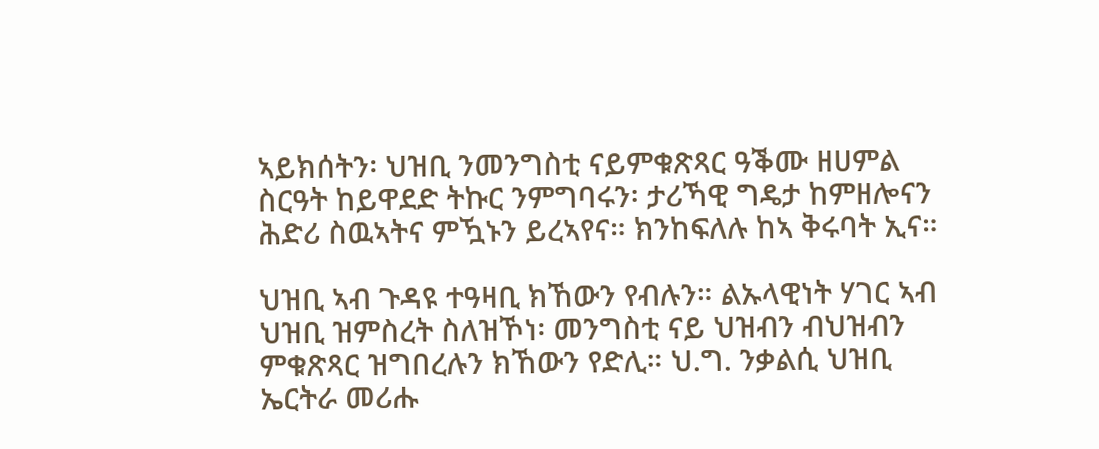ኣይክሰትን፡ ህዝቢ ንመንግስቲ ናይምቁጽጻር ዓቕሙ ዘሀምል ስርዓት ከይዋደድ ትኩር ንምግባሩን፡ ታሪኻዊ ግዴታ ከምዘሎናን ሕድሪ ስዉኣትና ምዃኑን ይረኣየና። ክንከፍለሉ ከኣ ቅሩባት ኢና።

ህዝቢ ኣብ ጉዳዩ ተዓዛቢ ክኸውን የብሉን። ልኡላዊነት ሃገር ኣብ ህዝቢ ዝምስረት ስለዝኾነ፡ መንግስቲ ናይ ህዝብን ብህዝብን ምቁጽጻር ዝግበረሉን ክኸውን የድሊ። ህ.ግ. ንቃልሲ ህዝቢ ኤርትራ መሪሑ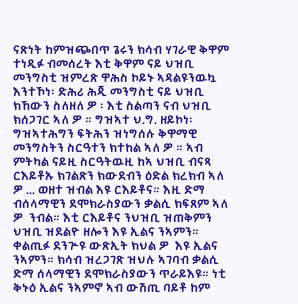ናጽነት ከምዝጭበጥ ጌሩን ክሳብ ሃገራዊ ቅዋም ተነዲፉ ብመሰረት እቲ ቅዋም ናይ ህዝቢ መንግስቲ ዝምረጽ ዋሕስ ኮይኑ ኣዳልዩንዉኳ እንተኾነ፡ ድሕሪ ሕጂ መንግስቲ ናይ ህዝቢ ክኸውን ስለዘለ ዎ ፡ እቲ ስልጣን ናብ ህዝቢ ክሰጋገር ኣለ ዎ ። ግዝኣተ ህ.ግ. ዘይኮነ፡ ግዝኣተሕግን ፍትሕን ዝነግሰሉ ቅዋማዊ መንግስትን ስርዓተን ክተከል ኣለ ዎ ። ኣብ ምትካል ናይዚ ስርዓትዉዚ ከኣ ህዝቢ ብናጻ ርእይቶኡ ክገልጽን ክውደብን ዕድል ክረክብ ኣለ ዎ ... ወዘተ ዝብል እዩ ርእይቶና። እዚ ድማ ብሰላማዊን ደሞክራስያውን ቃልሲ ክፍጸም ኣለ ዎ  ንብል። እቲ ርእይቶና ንህዝቢ ዝጠቅምን ህዝቢ ዝደልዮ ዘሎን እዩ ኢልና ንኣምን። ቀልጢፉ ደንጕዩ ውጽኢት ክህል ዎ  እዩ ኢልና ንኣምን። ክሳብ ዝረጋገጽ ዝህሉ ኣገባብ ቃልሲ ድማ ሰላማዊን ደሞክራስያውን ጥራይእዩ። ነቲ ቅኑዕ ኢልና ንኣምኖ ኣብ ውሽጢ ባይቶ ከም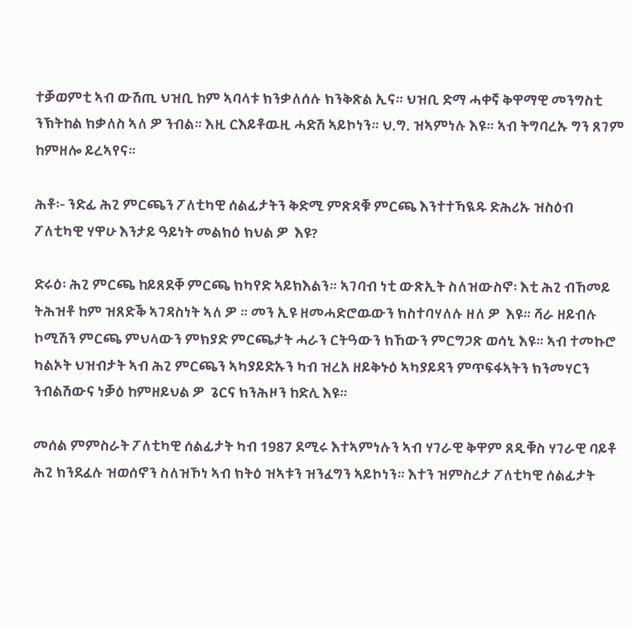ተቓወምቲ ኣብ ውሽጢ ህዝቢ ከም ኣባላቱ ክንቃለሰሉ ክንቅጽል ኢና። ህዝቢ ድማ ሓቀኛ ቅዋማዊ መንግስቲ ንኽትከል ክቃለስ ኣለ ዎ ንብል። እዚ ርእይቶዉዚ ሓድሽ ኣይኮነን። ህ.ግ. ዝኣምነሉ እዩ። ኣብ ትግባረኡ ግን ጸገም ከምዘሎ ይረኣየና።

ሕቶ፡- ንድፊ ሕጊ ምርጫን ፖለቲካዊ ሰልፊታትን ቅድሚ ምጽዳቑ ምርጫ እንተተኻዪዱ ድሕሪኡ ዝስዕብ ፖለቲካዊ ሃዋሁ እንታይ ዓይነት መልክዕ ክህል ዎ  እዩ?

ድሩዕ፡ ሕጊ ምርጫ ከይጸደቐ ምርጫ ክካየድ ኣይክእልን። ኣገባብ ነቲ ውጽኢት ስለዝውስኖ፡ እቲ ሕጊ ብኸመይ ትሕዝቶ ከም ዝጸድቕ ኣገዳስነት ኣለ ዎ ። መን ኢዩ ዘመሓድሮዉውን ክስተባሃለሉ ዘለ ዎ  እዩ። ሻራ ዘይብሉ ኮሚሽን ምርጫ ምህላውን ምክያድ ምርጫታት ሓራን ርትዓውን ክኸውን ምርግጋጽ ወሳኒ እዩ። ኣብ ተመኩሮ ካልኦት ህዝብታት ኣብ ሕጊ ምርጫን ኣካያይድኡን ካብ ዝረአ ዘይቅኑዕ ኣካያይዳን ምጥፍፋኣትን ክንመሃርን ንብልሽውና ነቓዕ ከምዘይህል ዎ  ጌርና ክንሕዞን ከድሊ እዩ።

መሰል ምምስራት ፖለቲካዊ ሰልፊታት ካብ 1987 ደሚሩ እተኣምነሉን ኣብ ሃገራዊ ቅዋም ጸዲቑስ ሃገራዊ ባይቶ ሕጊ ክንደፈሉ ዝወሰኖን ስለዝኾነ ኣብ ክትዕ ዝኣቱን ዝንፈግን ኣይኮነን። እተን ዝምስረታ ፖለቲካዊ ሰልፊታት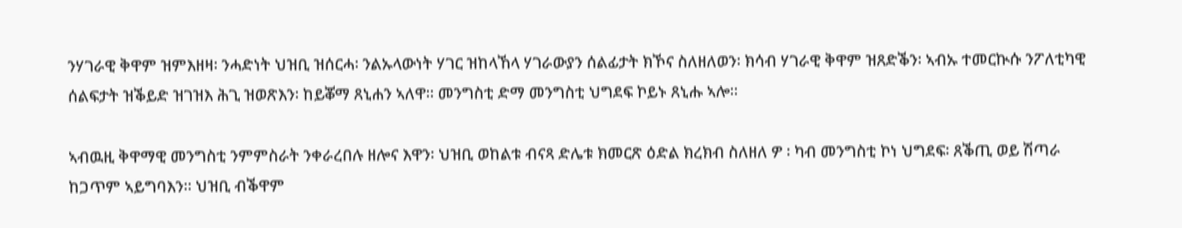ንሃገራዊ ቅዋም ዝምእዘዛ፡ ንሓድነት ህዝቢ ዝሰርሓ፡ ንልኡላውነት ሃገር ዝከላኸላ ሃገራውያን ሰልፊታት ክኾና ስለዘለወን፡ ክሳብ ሃገራዊ ቅዋም ዝጸድቕን፡ ኣብኡ ተመርኲሱ ንፖለቲካዊ ሰልፍታት ዝቕይድ ዝገዝእ ሕጊ ዝወጽእን፡ ከይቖማ ጸኒሐን ኣለዋ። መንግስቲ ድማ መንግስቲ ህግደፍ ኮይኑ ጸኒሑ ኣሎ።

ኣብዉዚ ቅዋማዊ መንግስቲ ንምምስራት ንቀራረበሉ ዘሎና እዋን፡ ህዝቢ ወከልቱ ብናጻ ድሌቱ ክመርጽ ዕድል ክረክብ ስለዘለ ዎ ፡ ካብ መንግስቲ ኮነ ህግደፍ፡ ጸቕጢ ወይ ሽጣራ ከጋጥም ኣይግባእን። ህዝቢ ብቕዋም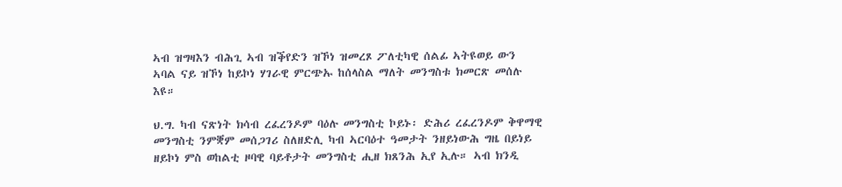ኣብ ዝግዛእን ብሕጊ ኣብ ዝቕየድን ዝኾነ ዝመረጾ ፖለቲካዊ ሰልፊ ኣትዩወይ ውን ኣባል ናይ ዝኾነ ከይኮነ ሃገራዊ ምርጭኡ ከሰላስል ማለት መንግስቱ ክመርጽ መሰሉ እዩ።

ህ.ግ. ካብ ናጽነት ክሳብ ረፈረንዶም ባዕሉ መንግስቲ ኮይኑ፡ ድሕሪ ረፈረንዶም ቅዋማዊ መንግስቲ ንምቛም መሰጋገሪ ስለዘድሊ ካብ ኣርባዕተ ዓመታት ንዘይነውሕ ግዜ በይነይ ዘይኮነ ምስ ወከልቲ ዞባዊ ባይቶታት መንግስቲ ሒዘ ክጸንሕ ኢየ ኢሉ። ኣብ ክንዲ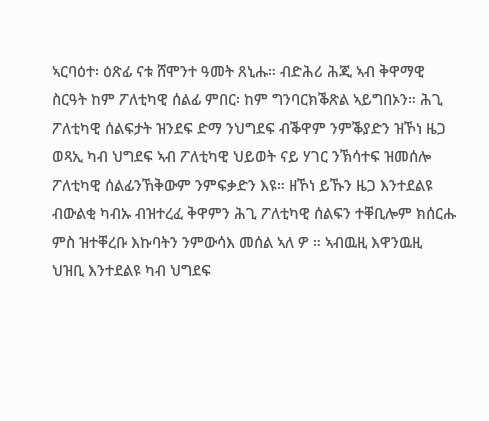ኣርባዕተ፡ ዕጽፊ ናቱ ሸሞንተ ዓመት ጸኒሑ። ብድሕሪ ሕጂ ኣብ ቅዋማዊ ስርዓት ከም ፖለቲካዊ ሰልፊ ምበር፡ ከም ግንባርክቕጽል ኣይግበኦን። ሕጊ ፖለቲካዊ ሰልፍታት ዝንደፍ ድማ ንህግደፍ ብቕዋም ንምቕያድን ዝኾነ ዜጋ ወጻኢ ካብ ህግደፍ ኣብ ፖለቲካዊ ህይወት ናይ ሃገር ንኽሳተፍ ዝመሰሎ ፖለቲካዊ ሰልፊንኸቅውም ንምፍቃድን እዩ። ዘኾነ ይኹን ዜጋ እንተደልዩ ብውልቂ ካብኡ ብዝተረፈ ቅዋምን ሕጊ ፖለቲካዊ ሰልፍን ተቐቢሎም ክሰርሑ ምስ ዝተቐረቡ እኩባትን ንምውሳእ መሰል ኣለ ዎ ። ኣብዉዚ እዋንዉዚ ህዝቢ እንተደልዩ ካብ ህግደፍ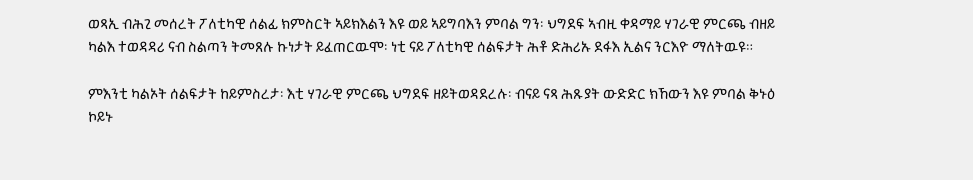ወጻኢ ብሕጊ መሰረት ፖለቲካዊ ሰልፊ ክምስርት ኣይክእልን እዩ ወይ ኣይግባእን ምባል ግን፡ ህግደፍ ኣብዚ ቀዳማይ ሃገራዊ ምርጫ ብዘይ ካልእ ተወዳዳሪ ናብ ስልጣን ትመጸሉ ኩነታት ይፈጠርዉሞ፡ ነቲ ናይ ፖለቲካዊ ሰልፍታት ሕቶ ድሕሪኡ ደፋእ ኢልና ንርእዮ ማለትዉዩ።

ምእንቲ ካልኦት ሰልፍታት ከይምስረታ፡ እቲ ሃገራዊ ምርጫ ህግደፍ ዘይትወዳደረሉ፡ ብናይ ናጻ ሕጹያት ውድድር ክኸውን እዩ ምባል ቅኑዕ ኮይኑ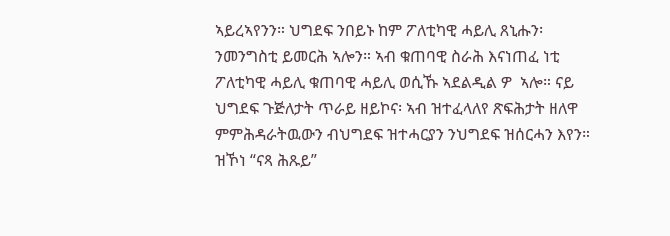ኣይረኣየንን። ህግደፍ ንበይኑ ከም ፖለቲካዊ ሓይሊ ጸኒሑን፡ ንመንግስቲ ይመርሕ ኣሎን። ኣብ ቁጠባዊ ስራሕ እናነጠፈ ነቲ ፖለቲካዊ ሓይሊ ቁጠባዊ ሓይሊ ወሲኹ ኣደልዲል ዎ  ኣሎ። ናይ ህግደፍ ጉጅለታት ጥራይ ዘይኮና፡ ኣብ ዝተፈላለየ ጽፍሕታት ዘለዋ ምምሕዳራትዉውን ብህግደፍ ዝተሓርያን ንህግደፍ ዝሰርሓን እየን። ዝኾነ “ናጻ ሕጹይ”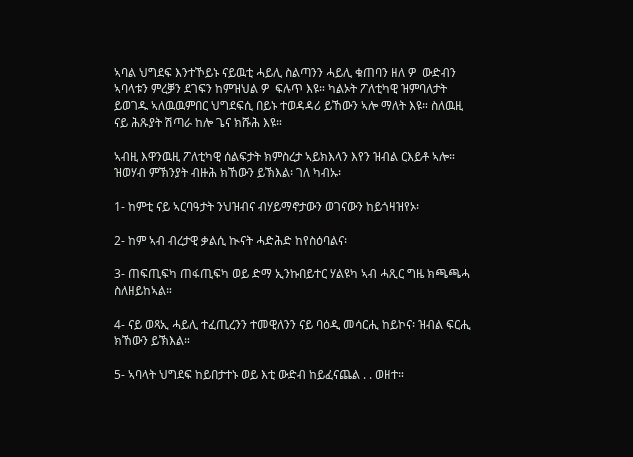ኣባል ህግደፍ እንተኾይኑ ናይዉቲ ሓይሊ ስልጣንን ሓይሊ ቁጠባን ዘለ ዎ  ውድብን ኣባላቱን ምረቓን ደገፍን ከምዝህል ዎ  ፍሉጥ እዩ። ካልኦት ፖለቲካዊ ዝምባለታት ይወገዱ ኣለዉዉምበር ህግደፍሲ በይኑ ተወዳዳሪ ይኸውን ኣሎ ማለት እዩ። ስለዉዚ ናይ ሕጹያት ሽጣራ ከሎ ጌና ክሹሕ እዩ።

ኣብዚ እዋንዉዚ ፖለቲካዊ ሰልፍታት ክምስረታ ኣይክእላን እየን ዝብል ርእይቶ ኣሎ። ዝወሃብ ምኽንያት ብዙሕ ክኸውን ይኽእል፡ ገለ ካብኡ፡

1- ከምቲ ናይ ኣርባዓታት ንህዝብና ብሃይማኖታውን ወገናውን ከይጎዛዝየኦ፡

2- ከም ኣብ ብረታዊ ቃልሲ ኲናት ሓድሕድ ከየስዕባልና፡

3- ጠፍጢፍካ ጠፋጢፍካ ወይ ድማ ኢንኩበይተር ሃልዩካ ኣብ ሓጺር ግዜ ክጫጫሓ ስለዘይከኣል።

4- ናይ ወጻኢ ሓይሊ ተፈጢረንን ተመዊለንን ናይ ባዕዲ መሳርሒ ከይኮና፡ ዝብል ፍርሒ ክኸውን ይኽእል።

5- ኣባላት ህግደፍ ከይበታተኑ ወይ እቲ ውድብ ከይፈናጨል . . ወዘተ።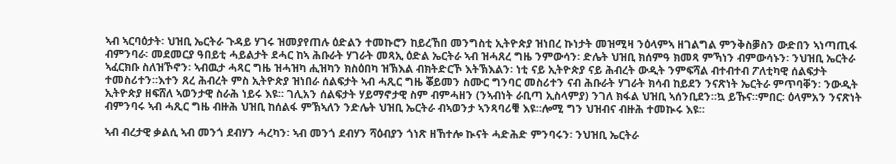ኣብ ኣርባዕታት፡ ህዝቢ ኤርትራ ጉዳይ ሃገሩ ዝመያየጠሉ ዕድልን ተመኩሮን ከይረኸበ መንግስቲ ኢትዮጵያ ዝነበረ ኩነታት መዝሚዛ ንዕላምኣ ዘገልግል ምንቅስቓስን ውድበን ኣነጣጢፋ ብምንባራ፡ መደመርያ ዓበይቲ ሓይልታት ደሓር ከኣ ሕቡራት ሃገራት መጻኢ ዕድል ኤርትራ ኣብ ዝሓጸረ ግዜ ንምውሳን፡ ድሌት ህዝቢ ክሰምዓ ክመጻ ምኻነን ብምውሳኑን፡ ንህዝቢ ኤርትራ ኣፈርክቡ ስለዝኾኖን፡ ኣብዉታ ሓጻር ግዜ ዝሓዝካ ሒዝካን ክስዕበካ ዝኽእል ብክትድርኾ እትኽእልን፡ ነቲ ናይ ኢትዮጵያ ናይ ሕብረት ውዲት ንምፍሻል ብተብተብ ፖለቲካዊ ሰልፍታት ተመስሪተን።እተን ጸረ ሕብረት ምስ ኢትዮጵያ ዝነበራ ሰልፍታት ኣብ ሓጺር ግዜ ቖይመን ስሙር ግንባር መስሪተን ናብ ሕቡራት ሃገራት ክሳብ ከይደን ንናጽነት ኤርትራ ምጥባቐን፡ ንውዲት ኢትዮጵያ ዘፍሸለ ኣወንታዊ ስራሕ ነይሩ እዩ። ገሊአን ሰልፍታት ሃይማኖታዊ ስም ብምሓዘን (ንኣብነት ራቢጣ ኢስላምያ) ንገለ ክፋል ህዝቢ ኣሰንቢደን።ኳ ይኹና።ምበር፡ ዕላምአን ንናጽነት ብምንባሩ ኣብ ሓጺር ግዜ ብዙሕ ህዝቢ ከሰልፋ ምኽኣለን ንድሌት ህዝቢ ኤርትራ ብኣወንታ ኣንጻባሪቑ እዩ።ሎሚ ግን ህዝብና ብዙሕ ተመኲሩ እዩ።

ኣብ ብረታዊ ቃልሲ ኣብ መንጎ ደብሃን ሓረካን፡ ኣብ መንጎ ደብሃን ሻዕብያን ጎነጽ ዘኸተሎ ኲናት ሓድሕድ ምንባሩን፡ ንህዝቢ ኤርትራ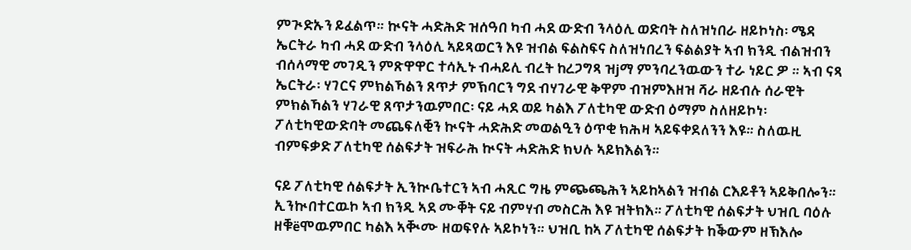ምጒድኡን ይፈልጥ። ኲናት ሓድሕድ ዝሰዓበ ካብ ሓደ ውድብ ንላዕሊ ወድባት ስለዝነበራ ዘይኮነስ፡ ሜዳ ኤርትራ ካብ ሓደ ውድብ ንላዕሊ ኣይጻወርን እዩ ዝብል ፍልስፍና ስለዝነበረን ፍልልያት ኣብ ክንዲ ብልዝብን ብሰላማዊ መገዲን ምጽዋዋር ተሳኢኑ ብሓይሊ ብረት ከረጋግጻ ዝjማ ምንባረንዉውን ተራ ነይር ዎ ። ኣብ ናጻ ኤርትራ፡ ሃገርና ምክልኻልን ጸጥታ ምኽባርን ግደ ብሃገራዊ ቅዋም ብዝምእዘዝ ሻራ ዘይብሉ ሰራዊት ምክልኻልን ሃገራዊ ጸጥታንዉምበር፡ ናይ ሓደ ወይ ካልእ ፖለቲካዊ ውድብ ዕማም ስለዘይኮነ፡ ፖለቲካዊውድባት መጨፍለቒን ኲናት ሓድሕድ መወልዒን ዕጥቂ ክሕዛ ኣይፍቀደለንን እዩ። ስለዉዚ ብምፍቃድ ፖለቲካዊ ሰልፍታት ዝፍራሕ ኲናት ሓድሕድ ክህሉ ኣይክእልን።

ናይ ፖለቲካዊ ሰልፍታት ኢንኲቤተርን ኣብ ሓጺር ግዜ ምጭጫሕን ኣይከኣልን ዝብል ርእይቶን ኣይቅበሎን። ኢንኲበተርዉኮ ኣብ ክንዲ ኣደ ሙቐት ናይ ብምሃብ መስርሕ እዩ ዝትክእ። ፖለቲካዊ ሰልፍታት ህዝቢ ባዕሉ ዘቑëሞዉምበር ካልእ ኣቚሙ ዘወፍየሉ ኣይኮነን። ህዝቢ ከኣ ፖለቲካዊ ሰልፍታት ከቕውም ዘኽእሎ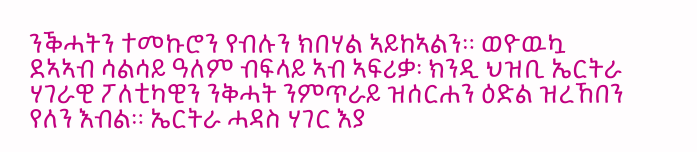ንቕሓትን ተመኩሮን የብሉን ክበሃል ኣይከኣልን። ወዮዉኳ ደኣኣብ ሳልሳይ ዓለም ብፍላይ ኣብ ኣፍሪቃ፡ ክንዲ ህዝቢ ኤርትራ ሃገራዊ ፖለቲካዊን ንቅሓት ንምጥራይ ዝሰርሐን ዕድል ዝረኸበን የለን እብል። ኤርትራ ሓዳስ ሃገር እያ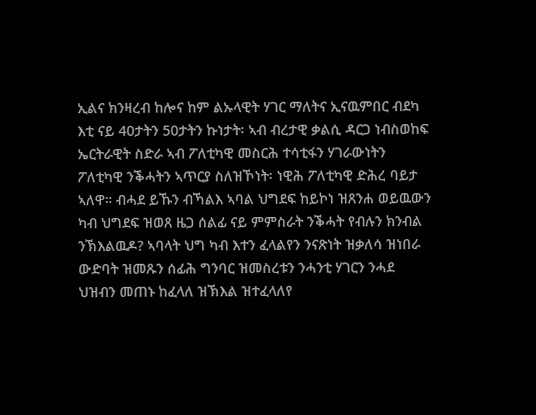ኢልና ክንዛረብ ከሎና ከም ልኡላዊት ሃገር ማለትና ኢናዉምበር ብደካ እቲ ናይ 40ታትን 50ታትን ኩነታት፡ ኣብ ብረታዊ ቃልሲ ዳርጋ ነብስወከፍ ኤርትራዊት ስድራ ኣብ ፖለቲካዊ መስርሕ ተሳቲፋን ሃገራውነትን ፖለቲካዊ ንቕሓትን ኣጥርያ ስለዝኾነት፡ ነዊሕ ፖለቲካዊ ድሕረ ባይታ ኣለዋ። ብሓደ ይኹን ብኻልእ ኣባል ህግደፍ ከይኮነ ዝጸንሐ ወይዉውን ካብ ህግደፍ ዝወጸ ዜጋ ሰልፊ ናይ ምምስራት ንቕሓት የብሉን ክንብል ንኽእልዉዶ? ኣባላት ህግ ካብ እተን ፈላልየን ንናጽነት ዝቃለሳ ዝነበራ ውድባት ዝመጹን ሰፊሕ ግንባር ዝመስረቱን ንሓንቲ ሃገርን ንሓደ ህዝብን መጠኑ ከፈላለ ዝኽእል ዝተፈላለየ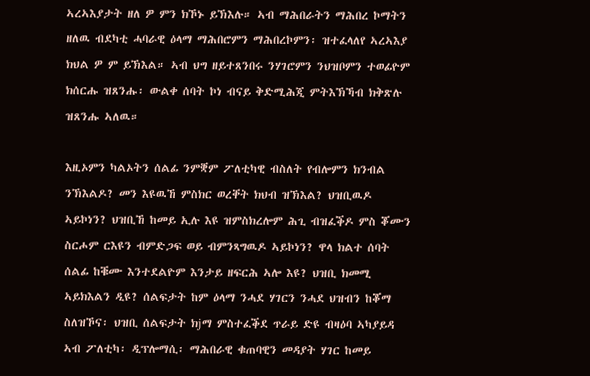ኣረኣእያታት ዘለ ዎ ምን ክኾኑ ይኽእሉ። ኣብ ማሕበራትን ማሕበረ ኮማትን ዘለዉ ብደካቲ ሓባራዊ ዕላማ ማሕበሮምን ማሕበረኮምን፡ ዝተፈላለየ ኣረኣእያ ክህል ዎ ም ይኽእል። ኣብ ህግ ዘይተጸንበሩ ንሃገሮምን ንህዝቦምን ተወፊዮም ክሰርሑ ዝጸንሑ፡ ውልቀ ሰባት ኮነ ብናይ ቅድሚሕጂ ምትእኽኻብ ክቅጽሉ ዝጸንሑ ኣለዉ።

እዚኦምን ካልኦትን ሰልፊ ንምቛም ፖለቲካዊ ብስለት የብሎምን ክንብል ንኽእልዶ? መን እዩዉኸ ምስክር ወረቐት ክህብ ዝኽእል? ህዝቢዉዶ ኣይኮነን? ህዝቢኸ ከመይ ኢሉ እዩ ዝምስክረሎም ሕጊ ብዝፈቕዶ ምስ ቖሙን ስርሖም ርእዩን ብምድጋፍ ወይ ብምንጻግዉዶ ኣይኮነን? ዋላ ክልተ ሰባት ሰልፊ ከቑሙ እንተደልዮም እንታይ ዘፍርሕ ኣሎ እዩ? ህዝቢ ክመሚ ኣይክእልን ዲዩ? ሰልፍታት ከም ዕላማ ንሓደ ሃገርን ንሓደ ህዝብን ከቖማ ስለዝኾና፡ ህዝቢ ሰልፍታት ክjማ ምስተፈቕደ ጥራይ ድዩ ብዛዕባ ኣካያይዳ ኣብ ፖለቲካ፡ ዲፕሎማሲ፡ ማሕበራዊ ቁጠባዊን መዳያት ሃገር ከመይ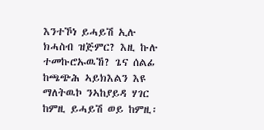እንተኾነ ይሓይሽ ኢሉ ክሓስብ ዝጅምር? እዚ ኩሉ ተመኩሮኡዉኸ? ጌና ሰልፊ ከጫጭሕ ኣይክእልን እዩ ማለትዉኮ ንኣከያይዳ ሃገር ከምዚ ይሓይሽ ወይ ከምዚ፡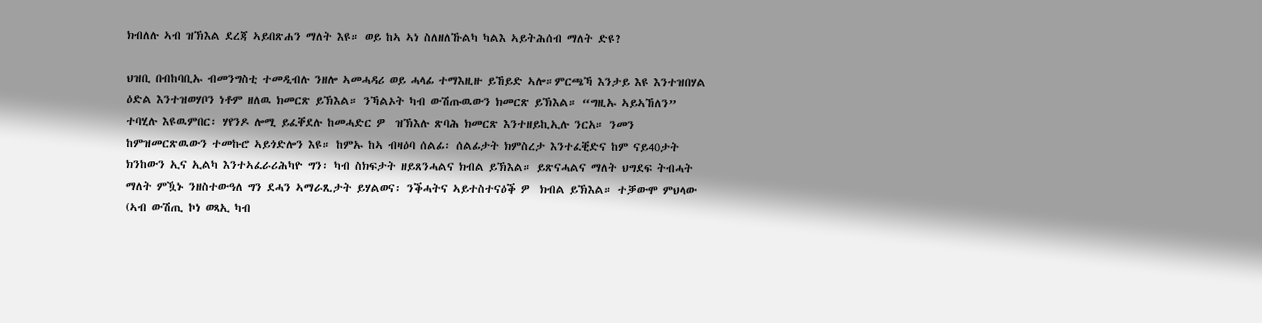ክብለሉ ኣብ ዝኽእል ደረጃ ኣይበጽሐን ማለት እዩ። ወይ ከኣ ኣነ ስለዘለኹልካ ካልእ ኣይትሕሰብ ማለት ድዩ?

ህዝቢ በብከባቢኡ ብመንግስቲ ተመዲብሉ ንዘሎ ኣመሓዳሪ ወይ ሓላፊ ተማእዚዙ ይኸይድ ኣሎ።ምርጫኻ እንታይ እዩ እንተዝበሃል ዕድል እንተዝወሃቦን ነቶም ዘለዉ ክመርጽ ይኽእል። ንኻልኦት ካብ ውሽጡዉውን ክመርጽ ይኽእል። “ግዚኡ ኣይኣኸለን” ተባሂሉ እዩዉምበር፡ ሃየንዶ ሎሚ ይፈቐደሉ ከመሓድር ዎ  ዝኽእሉ ጽባሕ ክመርጽ እንተዘይኪኢሉ ንርአ። ንመን ከምዝመርጽዉውን ተመኩሮ ኣይጎድሎን እዩ። ከምኡ ከኣ ብዛዕባ ሰልፊ፡ ሰልፊታት ክምስረታ እንተፈቒድና ከም ናይ40ታት ክንከውን ኢና ኢልካ እንተኣፈራሪሕካዮ ግን፡ ካብ ስክፍታት ዘይጸንሓልና ክብል ይኽእል። ይጽናሓልና ማለት ህግደፍ ትብሓት ማለት ምዃኑ ንዘስተውዓለ ግን ደሓን ኣማራጺታት ይሃልወና፡ ንቕሓትና ኣይተስተናዕቕ ዎ  ክብል ይኽእል። ተቓውሞ ምህላው (ኣብ ውሽጢ ኮነ ወጻኢ ካብ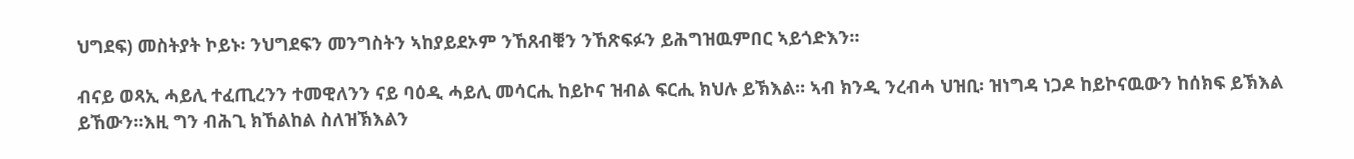ህግደፍ) መስትያት ኮይኑ፡ ንህግደፍን መንግስትን ኣከያይደኦም ንኸጸብቑን ንኸጽፍፉን ይሕግዝዉምበር ኣይጎድእን።

ብናይ ወጻኢ ሓይሊ ተፈጢረንን ተመዊለንን ናይ ባዕዲ ሓይሊ መሳርሒ ከይኮና ዝብል ፍርሒ ክህሉ ይኽእል። ኣብ ክንዲ ንረብሓ ህዝቢ፡ ዝነግዳ ነጋዶ ከይኮናዉውን ከሰክፍ ይኽእል ይኸውን።እዚ ግን ብሕጊ ክኸልከል ስለዝኽእልን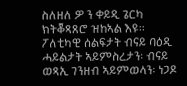ስለዘለ ዎ ን ቀይዲ ጌርካ ክትቖጻጸሮ ዝከኣል እዩ። ፖለቲካዊ ሰልፍታት ብናይ ባዕዲ ሓይልታት ኣይምስረታን፡ ብናይ ወጻኢ ገንዘብ ኣይምወላን፡ ነጋዶ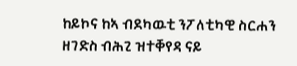ከይኮና ከኣ ብደካዉቲ ንፖለቲካዊ ስርሐን ዘገድስ ብሕጊ ዝተቐየዳ ናይ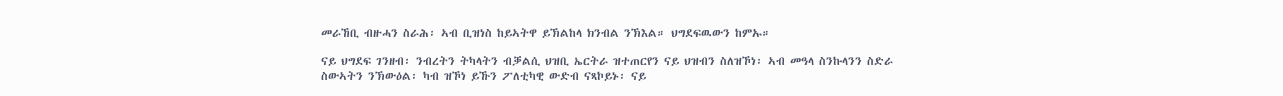መራኸቢ ብዙሓን ስራሕ፡ ኣብ ቢዝነስ ከይኣትዋ ይኽልከላ ክንብል ንኽእል። ህግደፍዉውን ከምኡ።

ናይ ህግደፍ ገንዘብ፡ ንብረትን ትካላትን ብቓልሲ ህዝቢ ኤርትራ ዝተጠርየን ናይ ህዝብን ስለዝኾነ፡ ኣብ መዓላ ስንኩላንን ስድራ ስውኣትን ንኽውዕል፡ ካብ ዝኾነ ይኹን ፖለቲካዊ ውድብ ናጻኮይኑ፡ ናይ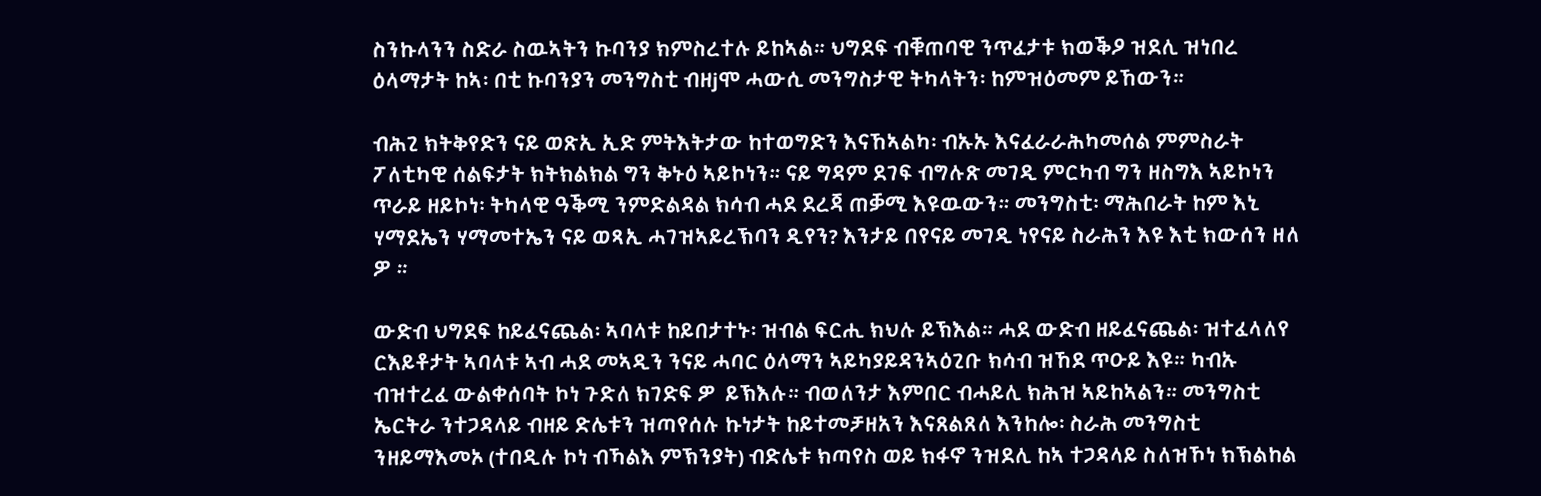ስንኩላንን ስድራ ስዉኣትን ኩባንያ ክምስረተሉ ይከኣል። ህግደፍ ብቑጠባዊ ንጥፈታቱ ክወቕዖ ዝደሊ ዝነበረ ዕላማታት ከኣ፡ በቲ ኩባንያን መንግስቲ ብዘjሞ ሓውሲ መንግስታዊ ትካላትን፡ ከምዝዕመም ይኸውን።

ብሕጊ ክትቅየድን ናይ ወጽኢ ኢድ ምትእትታው ከተወግድን እናኸኣልካ፡ ብኡኡ እናፈራራሕካመሰል ምምስራት ፖለቲካዊ ሰልፍታት ክትክልክል ግን ቅኑዕ ኣይኮነን። ናይ ግዳም ደገፍ ብግሉጽ መገዲ ምርካብ ግን ዘስግእ ኣይኮነን ጥራይ ዘይኮነ፡ ትካላዊ ዓቕሚ ንምድልዳል ክሳብ ሓደ ደረጃ ጠቓሚ እዩዉውን። መንግስቲ፡ ማሕበራት ከም እኒ ሃማደኤን ሃማመተኤን ናይ ወጻኢ ሓገዝኣይረኽባን ዲየን? እንታይ በየናይ መገዲ ነየናይ ስራሕን እዩ እቲ ክውሰን ዘለ ዎ ።

ውድብ ህግደፍ ከይፈናጨል፡ ኣባላቱ ከይበታተኑ፡ ዝብል ፍርሒ ክህሉ ይኽእል። ሓደ ውድብ ዘይፈናጨል፡ ዝተፈላለየ ርእይቶታት ኣባላቱ ኣብ ሓደ መኣዲን ንናይ ሓባር ዕላማን ኣይካያይዳንኣዕጊቡ ክሳብ ዝኸደ ጥዑይ እዩ። ካብኡ ብዝተረፈ ውልቀሰባት ኮነ ጉድለ ክገድፍ ዎ  ይኽእሉ። ብወለንታ እምበር ብሓይሊ ክሕዝ ኣይከኣልን። መንግስቲ ኤርትራ ንተጋዳላይ ብዘይ ድሌቱን ዝጣየሰሉ ኩነታት ከይተመቻዘአን እናጸልጸለ እንከሎ፡ ስራሕ መንግስቲ ንዘይማእመኦ (ተበዲሉ ኮነ ብኻልእ ምኽንያት) ብድሌቱ ክጣየስ ወይ ክፋኖ ንዝደሊ ከኣ ተጋዳላይ ስለዝኾነ ክኽልከል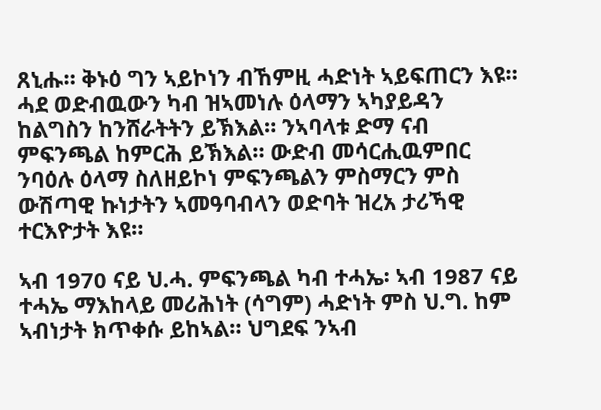ጸኒሑ። ቅኑዕ ግን ኣይኮነን ብኸምዚ ሓድነት ኣይፍጠርን እዩ። ሓደ ወድብዉውን ካብ ዝኣመነሉ ዕላማን ኣካያይዳን ከልግስን ከንሸራትትን ይኽእል። ንኣባላቱ ድማ ናብ ምፍንጫል ከምርሕ ይኽእል። ውድብ መሳርሒዉምበር ንባዕሉ ዕላማ ስለዘይኮነ ምፍንጫልን ምስማርን ምስ ውሽጣዊ ኩነታትን ኣመዓባብላን ወድባት ዝረአ ታሪኻዊ ተርእዮታት እዩ።

ኣብ 1970 ናይ ህ.ሓ. ምፍንጫል ካብ ተሓኤ፡ ኣብ 1987 ናይ ተሓኤ ማእከላይ መሪሕነት (ሳግም) ሓድነት ምስ ህ.ግ. ከም ኣብነታት ክጥቀሱ ይከኣል። ህግደፍ ንኣብ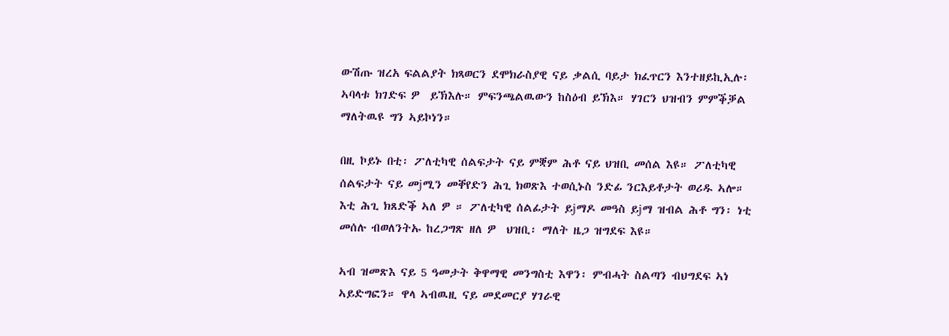ውሽጡ ዝረአ ፍልልያት ክጻወርን ደሞክራስያዊ ናይ ቃልሲ ባይታ ክፈጥርን እንተዘይኪኢሉ፡ ኣባላቱ ክገድፍ ዎ  ይኽእሉ። ምፍንጫልዉውን ከስዕብ ይኽእ። ሃገርን ህዝብን ምምቕቓል ማለትዉዩ ግን ኣይኮነን።

በዚ ኮይኑ በቲ፡ ፖለቲካዊ ሰልፍታት ናይ ምቛም ሕቶ ናይ ህዝቢ መሰል እዩ። ፖለቲካዊ ሰልፍታት ናይ መjሚን መቐየድን ሕጊ ክወጽእ ተወሲኑስ ንድፊ ንርእይቶታት ወሪዱ ኣሎ። እቲ ሕጊ ክጸድቕ ኣለ ዎ ። ፖለቲካዊ ሰልፊታት ይjማዶ መዓስ ይjማ ዝብል ሕቶ ግን፡ ነቲ መሰሉ ብወለንትኡ ከረጋግጽ ዘለ ዎ  ህዝቢ፡ ማለት ዜጋ ዝግደፍ እዩ።

ኣብ ዝመጽእ ናይ 5 ዓመታት ቅዋማዊ መንግስቲ እዋን፡ ምብሓት ስልጣን ብህግደፍ ኣነ ኣይድግፎን። ዋላ ኣብዉዚ ናይ መደመርያ ሃገራዊ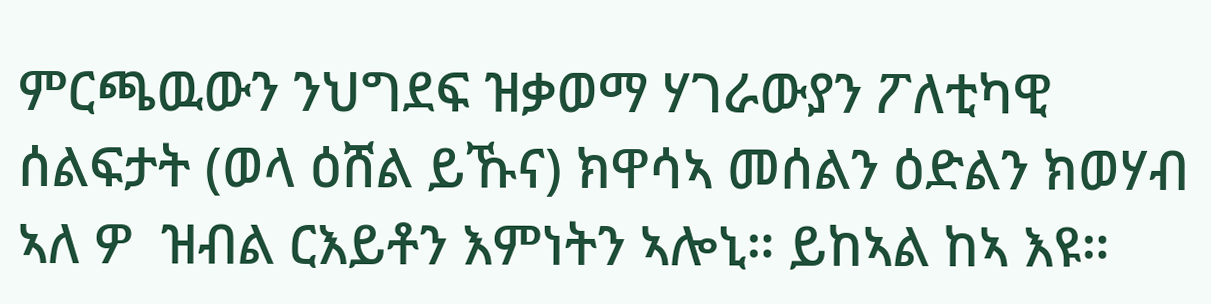ምርጫዉውን ንህግደፍ ዝቃወማ ሃገራውያን ፖለቲካዊ ሰልፍታት (ወላ ዕሸል ይኹና) ክዋሳኣ መሰልን ዕድልን ክወሃብ ኣለ ዎ  ዝብል ርእይቶን እምነትን ኣሎኒ። ይከኣል ከኣ እዩ።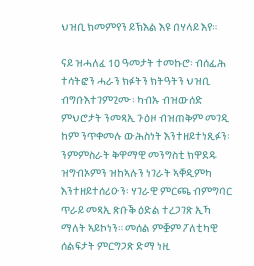ህዝቢ ክመምየን ይኽእል እዩ በሃላይ እየ።

ናይ ዝሓለፈ 10 ዓመታት ተመኩሮ፡ ብሰፊሕ ተሳትፎን ሓራን ክፉትን ክትዓትን ህዝቢ ብግቡእተገምጊሙ፡ ካብኡ ብዝውሰድ ምህሮታት ንመጻኢ ጉዕዞ ብዝጠቅም መገዲ ከም ንጥቀመሉ ውሕስነት እንተዘይተነጺፉን፡ ንምምስራት ቅዋማዊ መንግስቲ ክዋደዱ ዝግብኦምን ዝከኣሉን ነገራት ኣቐዲምካ እንተዘይተሰሪዑን፡ ሃገራዊ ምርጫ ብምግባር ጥራይ መጻኢ ጽቡቕ ዕድል ተረጋገጽ ኢኻ ማለት ኣይኮነን። መሰል ምቛም ፖለቲካዊ ሰልፍታት ምርግጋጽ ድማ ነዚ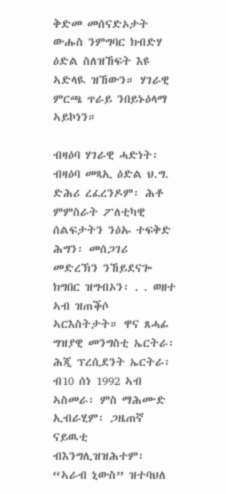ቅድመ መሰናድኦታት ውሑስ ንምግባር ክብድሃ ዕድል ስለዝኸፍት እዩ ኣድላዪ ዝኸውን። ሃገራዊ ምርጫ ጥራይ ንበይኑዕላማ ኣይኮነን።

ብዛዕባ ሃገራዊ ሓድነት፡ ብዛዕባ መጻኢ ዕድል ህ.ግ. ድሕሪ ረፈረንዶም፡ ሕቶ ምምስራት ፖለቲካዊ ሰልፍታትን ንዕኡ ተፍቅድ ሕግን፡ መሰጋገሪ መድረኽን ንኸይደናጐ ክግበር ዝግብኦን፡ . . ወዘተ ኣብ ዝጠቕሶ ኣርእስትታት። ዋና ጸሓፊ ግዝያዊ መንግስቲ ኤርትራ፡ ሕጂ ፕረሲደንት ኤርትራ፡ ብ10 ሰነ 1992 ኣብ ኣስመራ፡ ምስ ማሕሙድ ኢብራሂም፡ ጋዜጠኛ ናይዉቲ ብእንግሊዝዝሕተም፡ “ኣራብ ኒውስ” ዝተባህለ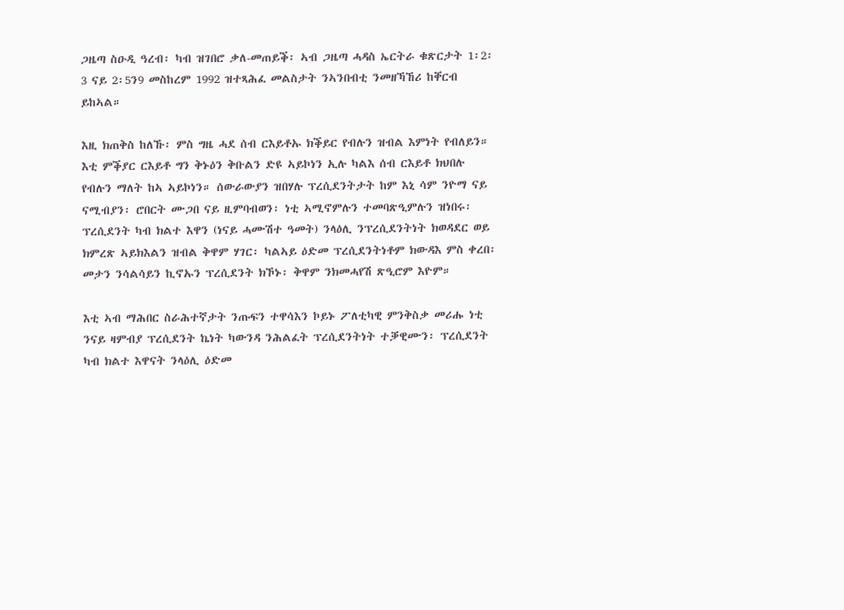ጋዜጣ ስዑዲ ዓረብ፡ ካብ ዝገበሮ ቃለ-መጠይቕ፡ ኣብ ጋዜጣ ሓዳስ ኤርትራ ቁጽርታት 1፡2፡3 ናይ 2፡5ን9 መስከረም 1992 ዝተጻሕፈ መልስታት ንኣንበብቲ ንመዘኻኸሪ ከቐርብ ይከኣል።

እዚ ክጠቅስ ከለኹ፡ ምስ ግዜ ሓደ ሰብ ርእይቶኡ ክቕይር የብሉን ዝብል እምነት የብለይን። እቲ ምቕያር ርእይቶ ግን ቅኑዕን ቅቡልን ድዩ ኣይኮነን ኢሉ ካልእ ሰብ ርእይቶ ክህበሉ የብሉን ማለት ከኣ ኣይኮነን። ሰውራውያን ዝበሃሉ ፕረሲደንትታት ከም እኒ ሳም ንዮማ ናይ ናሚብያን፡ ሮበርት ሙጋበ ናይ ዚምባብወን፡ ነቲ ኣሚኖምሉን ተመባጽዒምሉን ዝነበሩ፡ ፕረሲደንት ካብ ክልተ እዋን (ነናይ ሓሙሽተ ዓመት) ንላዕሊ ንፕረሲደንትነት ክወዳደር ወይ ክምረጽ ኣይክእልን ዝብል ቅዋም ሃገር፡ ካልኣይ ዕድመ ፕረሲደንትነቶም ክውዳእ ምስ ቀረበ፡ መታን ንሳልሳይን ኪኖኡን ፕረሲደንት ክኾኑ፡ ቅዋም ንክመሓየሽ ጽዒሮም እዮም።

እቲ ኣብ ማሕበር ስራሕተኛታት ንጡፍን ተዋሳእን ኮይኑ ፖለቲካዊ ምንቅስቃ መሪሑ ነቲ ንናይ ዛምብያ ፕረሲደንት ኬነት ካውንዳ ንሕልፈት ፕረሲደንትነት ተቓዊሙን፡ ፕረሲደንት ካብ ክልተ እዋናት ንላዕሊ ዕድመ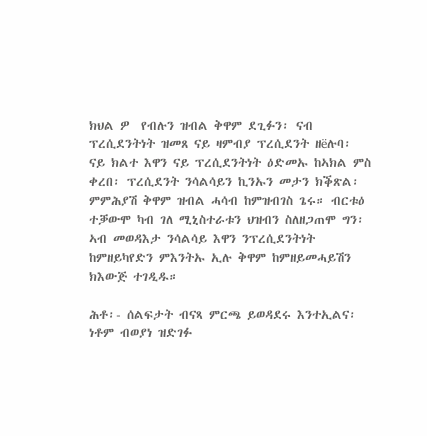ክህል ዎ  የብሉን ዝብል ቅዋም ደጊፉን፡ ናብ ፕረሲደንትነት ዝመጸ ናይ ዛምብያ ፕረሲደንት ዘëሉባ፡ ናይ ክልተ እዋን ናይ ፕረሲደንትነት ዕድመኡ ከኣክል ምስ ቀረበ፡ ፕረሲደንት ንሳልሳይን ኪንኡን መታን ክቕጽል፡ ምምሕያሽ ቅዋም ዝብል ሓሳብ ከምዝብገስ ጌሩ። ብርቱዕ ተቓውሞ ካብ ገለ ሚኒስተራቱን ህዝብን ስለዘጋጠሞ ግን፡ ኣብ መወዳእታ ንሳልሳይ እዋን ንፕረሲደንትነት ከምዘይካየድን ምእንትኡ ኢሉ ቅዋም ከምዘይመሓይሽን ክእውጅ ተገዲዱ።

ሕቶ፡- ሰልፍታት ብናጻ ምርጫ ይወዳደሩ እንተኢልና፡ ነቶም ብወያነ ዝድገፉ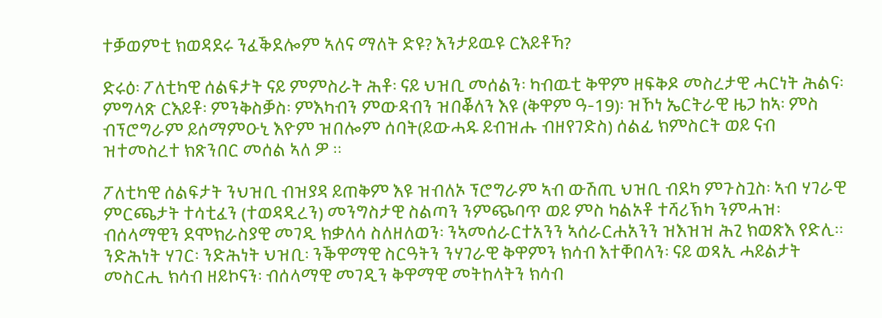ተቓወምቲ ክወዳደሩ ንፈቕደሎም ኣለና ማለት ድዩ? እንታይዉዩ ርእይቶኻ?

ድሩዕ፡ ፖለቲካዊ ሰልፍታት ናይ ምምስራት ሕቶ፡ ናይ ህዝቢ መሰልን፡ ካብዉቲ ቅዋም ዘፍቅዶ መስረታዊ ሓርነት ሕልና፡ ምግላጽ ርእይቶ፡ ምንቅስቓስ፡ ምእካብን ምውዳብን ዝበቖለን እዩ (ቅዋም ዓ-19)፡ ዝኾነ ኤርትራዊ ዜጋ ከኣ፡ ምስ ብፕሮግራም ይሰማምዑኒ እዮም ዝበሎም ሰባት(ይውሓዱ ይብዝሑ ብዘየገድስ) ሰልፊ ክምስርት ወይ ናብ ዝተመስረተ ክጽንበር መሰል ኣለ ዎ ።

ፖለቲካዊ ሰልፍታት ንህዝቢ ብዝያዳ ይጠቅም እዩ ዝብለኦ ፕሮግራም ኣብ ውሽጢ ህዝቢ ብደካ ምጉስጓስ፡ ኣብ ሃገራዊ ምርጫታት ተሳቲፈን (ተወዳዲረን) መንግስታዊ ስልጣን ንምጭባጥ ወይ ምስ ካልኦቶ ተሻሪኽካ ንምሓዝ፡ ብሰላማዊን ደሞክራስያዊ መገዲ ክቃለሳ ስለዘለወን፡ ንኣመሰራርተአንን ኣሰራርሐአንን ዝእዝዝ ሕጊ ክወጽእ የድሊ። ንድሕነት ሃገር፡ ንድሕነት ህዝቢ፡ ንቕዋማዊ ስርዓትን ንሃገራዊ ቅዋምን ክሳብ እተቐበላን፡ ናይ ወጻኢ ሓይልታት መስርሒ ክሳብ ዘይኮናን፡ ብሰላማዊ መገዲን ቅዋማዊ መትከላትን ክሳብ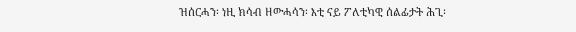ዝሰርሓን፡ ነዚ ክሳብ ዘውሓሳን፡ እቲ ናይ ፖለቲካዊ ሰልፊታት ሕጊ፡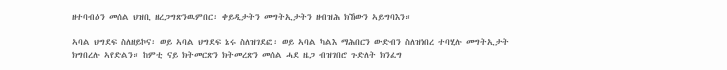ዘተባብዕን መሰል ህዝቢ ዘረጋግጽንዉምበር፡ ቀይዲታትን መግትኢታትን ዘብዝሕ ክኸውን ኣይግባእን።

ኣባል ህግደፍ ስለዘይኮና፡ ወይ ኣባል ህግደፍ ኔሩ ስለዝገደፎ፡ ወይ ኣባል ካልእ ማሕበርን ውድብን ስለዝነበረ ተባሂሉ መግትኢታት ክግበረሉ ኣየድልን። ከምቲ ናይ ክትመርጽን ክትመረጽን መሰል ሓደ ዜጋ ብዝገበሮ ጉድለት ክንፈግ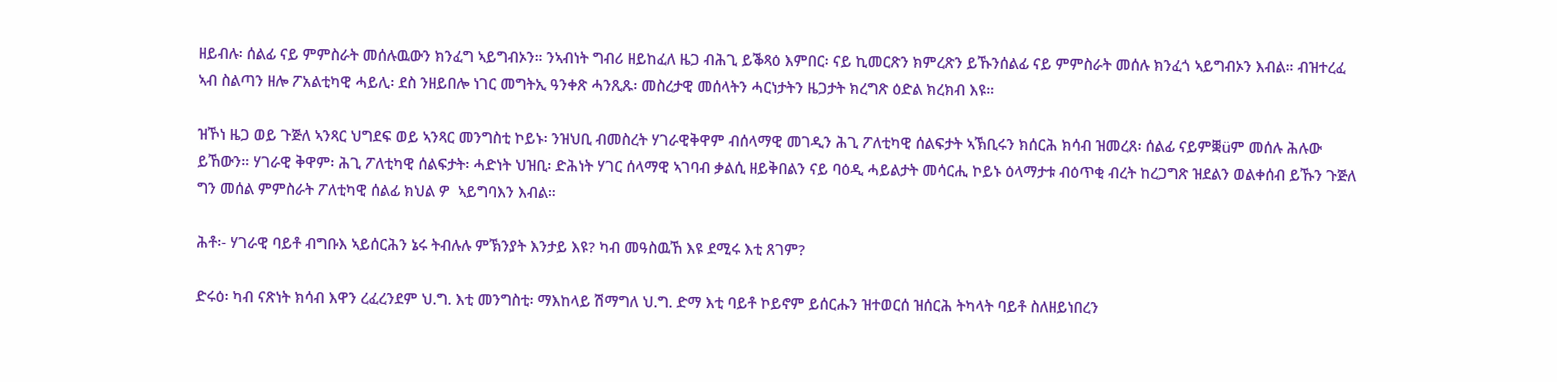ዘይብሉ፡ ሰልፊ ናይ ምምስራት መሰሉዉውን ክንፈግ ኣይግብኦን። ንኣብነት ግብሪ ዘይከፈለ ዜጋ ብሕጊ ይቕጻዕ እምበር፡ ናይ ኪመርጽን ክምረጽን ይኹንሰልፊ ናይ ምምስራት መሰሉ ክንፈጎ ኣይግብኦን እብል። ብዝተረፈ ኣብ ስልጣን ዘሎ ፖአልቲካዊ ሓይሊ፡ ደስ ንዘይበሎ ነገር መግትኢ ዓንቀጽ ሓንጺጹ፡ መስረታዊ መሰላትን ሓርነታትን ዜጋታት ክረግጽ ዕድል ክረክብ እዩ።

ዝኾነ ዜጋ ወይ ጉጅለ ኣንጻር ህግደፍ ወይ ኣንጻር መንግስቲ ኮይኑ፡ ንዝህቢ ብመስረት ሃገራዊቅዋም ብሰላማዊ መገዲን ሕጊ ፖለቲካዊ ሰልፍታት ኣኽቢሩን ክሰርሕ ክሳብ ዝመረጸ፡ ሰልፊ ናይምቛüም መሰሉ ሕሉው ይኸውን። ሃገራዊ ቅዋም፡ ሕጊ ፖለቲካዊ ሰልፍታት፡ ሓድነት ህዝቢ፡ ድሕነት ሃገር ሰላማዊ ኣገባብ ቃልሲ ዘይቅበልን ናይ ባዕዲ ሓይልታት መሳርሒ ኮይኑ ዕላማታቱ ብዕጥቂ ብረት ከረጋግጽ ዝደልን ወልቀሰብ ይኹን ጉጅለ ግን መሰል ምምስራት ፖለቲካዊ ሰልፊ ክህል ዎ  ኣይግባእን እብል።

ሕቶ፡- ሃገራዊ ባይቶ ብግቡእ ኣይሰርሕን ኔሩ ትብሉሉ ምኽንያት እንታይ እዩ? ካብ መዓስዉኸ እዩ ደሚሩ እቲ ጸገም?

ድሩዕ፡ ካብ ናጽነት ክሳብ እዋን ረፈረንደም ህ.ግ. እቲ መንግስቲ፡ ማእከላይ ሽማግለ ህ.ግ. ድማ እቲ ባይቶ ኮይኖም ይሰርሑን ዝተወርሰ ዝሰርሕ ትካላት ባይቶ ስለዘይነበረን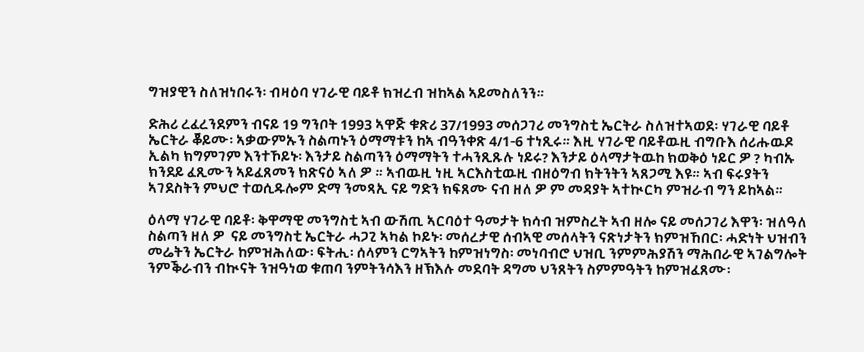ግዝያዊን ስለዝነበሩን፡ ብዛዕባ ሃገራዊ ባይቶ ክዝረብ ዝከኣል ኣይመስለንን።

ድሕሪ ረፈረንደምን ብናይ 19 ግንቦት 1993 ኣዋጅ ቁጽሪ 37/1993 መሰጋገሪ መንግስቲ ኤርትራ ስለዝተኣወደ፡ ሃገራዊ ባይቶ ኤርትራ ቖይሙ፡ ኣቃውምኡን ስልጣኑን ዕማማቱን ከኣ ብዓንቀጽ 4/1-6 ተነጺሩ። እዚ ሃገራዊ ባይቶዉዚ ብግቡእ ሰሪሑዉዶ ኢልካ ክግምገም እንተኾይኑ፡ እንታይ ስልጣንን ዕማማትን ተሓንጺጹሉ ነይሩ? እንታይ ዕላማታትዉከ ክወቅዕ ነይር ዎ ? ካብኡ ክንደይ ፈጺሙን ኣይፈጸመን ክጽናዕ ኣለ ዎ ። ኣብዉዚ ነዚ ኣርእስቲዉዚ ብዘዕግብ ክትንትን ኣጸጋሚ እዩ። ኣብ ፍሩያትን ኣገደስትን ምህሮ ተወሲዱሎም ድማ ንመጻኢ ናይ ግድን ክፍጸሙ ናብ ዘለ ዎ ም መዳያት ኣተኲርካ ምዝራብ ግን ይከኣል።

ዕላማ ሃገራዊ ባይቶ፡ ቅዋማዊ መንግስቲ ኣብ ውሽጢ ኣርባዕተ ዓመታት ክሳብ ዝምስረት ኣብ ዘሎ ናይ መሰጋገሪ እዋን፡ ዝለዓለ ስልጣን ዘለ ዎ  ናይ መንግስቲ ኤርትራ ሓጋጊ ኣካል ኮይኑ፡ መሰረታዊ ሰብኣዊ መሰላትን ናጽነታትን ክምዝኸበር፡ ሓድነት ህዝብን መሬትን ኤርትራ ከምዝሕለው፡ ፍትሒ፡ ሰላምን ርግኣትን ከምዝነግስ፡ መነባብሮ ህዝቢ ንምምሕያሽን ማሕበራዊ ኣገልግሎት ንምቕራብን ብኲናት ንዝዓነወ ቁጠባ ንምትንሳእን ዘኽእሉ መደባት ዳግመ ህንጸትን ስምምዓትን ከምዝፈጸሙ፡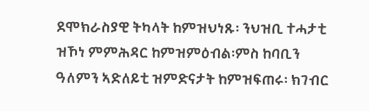ደሞክራስያዊ ትካላት ከምዝህነጹ፡ ንህዝቢ ተሓታቲ ዝኾነ ምምሕዳር ከምዝምዕብል፡ምስ ከባቢን ዓለምን ኣድለይቲ ዝምድናታት ከምዝፍጠሩ፡ ክገብር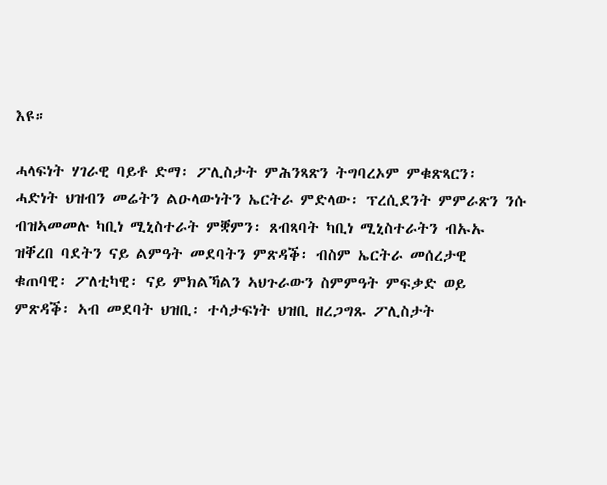እዩ።

ሓላፍነት ሃገራዊ ባይቶ ድማ፡ ፖሊስታት ምሕንጻጽን ትግባረኦም ምቁጽጻርን፡ ሓድነት ህዝብን መሬትን ልዑላውነትን ኤርትራ ምድላው፡ ፕረሲደንት ምምራጽን ንሱ ብዝኣመመሉ ካቢነ ሚኒስተራት ምቛምን፡ ጸብጻባት ካቢነ ሚኒስተራትን ብኡኡ ዝቐረበ ባደትን ናይ ልምዓት መደባትን ምጽዳቕ፡ ብስም ኤርትራ መሰረታዊ ቁጠባዊ፡ ፖለቲካዊ፡ ናይ ምክልኻልን ኣህጉራውን ስምምዓት ምፍቃድ ወይ ምጽዳቕ፡ ኣብ መደባት ህዝቢ፡ ተሳታፍነት ህዝቢ ዘረጋግጹ ፖሊስታት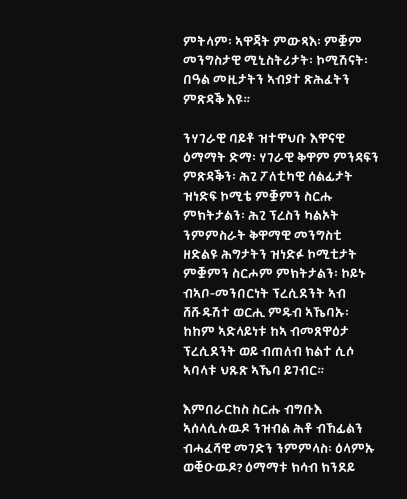ምትላም፡ ኣዋጃት ምውጻእ፡ ምቛም መንግስታዊ ሚኒስትሪታት፡ ኮሚሽናት፡ በዓል መዚታትን ኣብያተ ጽሕፈትን ምጽዳቕ እዩ።

ንሃገራዊ ባይቶ ዝተዋህቡ እዋናዊ ዕማማት ድማ፡ ሃገራዊ ቅዋም ምንዳፍን ምጽዳቕን፡ ሕጊ ፖለቲካዊ ሰልፊታት ዝነድፍ ኮሚቴ ምቛምን ስርሑ ምክትታልን፡ ሕጊ ፕረስን ካልኦት ንምምስራት ቅዋማዊ መንግስቲ ዘድልዩ ሕግታትን ዝነድፉ ኮሚቲታት ምቛምን ስርሖም ምክትታልን፡ ኮይኑ ብኣቦ-መንበርነት ፕረሲደንት ኣብ ሸሹዱሽተ ወርሒ ምዱብ ኣኼባኡ፡ ከከም ኣድላይነቱ ከኣ ብመጸዋዕታ ፕረሲደንት ወይ ብጠለብ ክልተ ሲሶ ኣባላቱ ህጹጽ ኣኼባ ይገብር።

እምበራርከስ ስርሑ ብግቡእ ኣሰላሲሉዉዶ ንዝብል ሕቶ ብኸፊልን ብሓፈሻዊ መገድን ንምምላስ፡ ዕላምኡ ወቒዑዉዶ? ዕማማቱ ክሳብ ክንደይ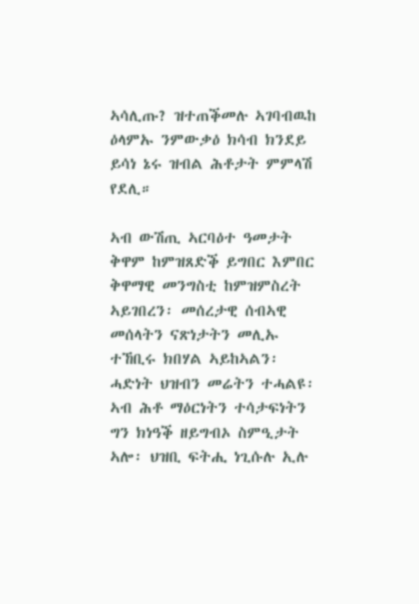ኣሳሊጡ? ዝተጠቕመሉ ኣገባብዉከ ዕላምኡ ንምውቃዕ ክሳብ ክንደይ ይሳነ ኔሩ ዝብል ሕቶታት ምምላሽ የደሊ።

ኣብ ውሽጢ ኣርባዕተ ዓመታት ቅዋም ከምዝጸድቕ ይግበር እምበር ቅዋማዊ መንግስቲ ከምዝምስረት ኣይገበረን፡ መሰረታዊ ሰብኣዊ መሰላትን ናጽነታትን መሊኡ ተኸቢሩ ክበሃል ኣይከኣልን፡ ሓድነት ህዝብን መሬትን ተሓልዩ፡ ኣብ ሕቶ ማዕርነትን ተሳታፍነትን ግን ክነዓቕ ዘይግብኦ ስምዒታት ኣሎ፡ ህዝቢ ፍትሒ ነጊሱሉ ኢሉ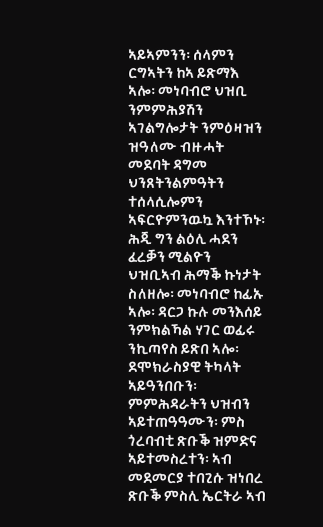ኣይኣምንን፡ ሰላምን ርግኣትን ከኣ ይጽማእ ኣሎ፡ መነባብሮ ህዝቢ ንምምሕያሽን ኣገልግሎታት ንምዕዛዝን ዝዓለሙ ብዙሓት መደባት ዳግመ ህንጸትንልምዓትን ተሰላሲሎምን ኣፍርዮምንዉኳ እንተኾኑ፡ ሕጂ ግን ልዕሊ ሓደን ፈረቓን ሚልዮን ህዝቢኣብ ሕማቕ ኩነታት ስለዘሎ፡ መነባብሮ ከፊኡ ኣሎ፡ ዳርጋ ኩሉ መንእሰይ ንምክልኻል ሃገር ወፊሩ ንኪጣየስ ይጽበ ኣሎ፡ ደሞክራስያዊ ትካላት ኣይዓንበቡን፡ ምምሕዳራትን ህዝብን ኣይተጠዓዓሙን፡ ምስ ጎረባብቲ ጽቡቕ ዝምድና ኣይተመስረተን፡ ኣብ መደመርያ ተበጊሱ ዝነበረ ጽቡቕ ምስሊ ኤርትራ ኣብ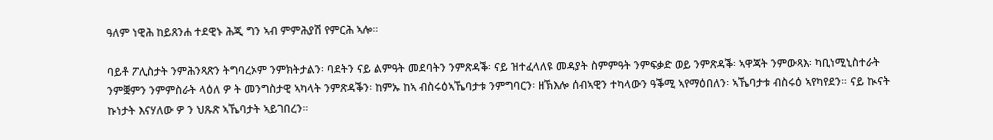ዓለም ነዊሕ ከይጸንሐ ተደዊኑ ሕጂ ግን ኣብ ምምሕያሽ የምርሕ ኣሎ።

ባይቶ ፖሊስታት ንምሕንጻጽን ትግባረኦም ንምክትታልን፡ ባደትን ናይ ልምዓት መደባትን ንምጽዳቕ፡ ናይ ዝተፈላለዩ መዳያት ስምምዓት ንምፍቃድ ወይ ንምጽዳቕ፡ ኣዋጃት ንምውጻእ፡ ካቢነሚኒስተራት ንምቛምን ንምምስራት ላዕለ ዎ ት መንግስታዊ ኣካላት ንምጽዳቕን፡ ከምኡ ከኣ ብስሩዕኣኼባታቱ ንምግባርን፡ ዘኽእሎ ሰብኣዊን ተካላውን ዓቕሚ ኣየማዕበለን፡ ኣኼባታቱ ብስሩዕ ኣየካየደን። ናይ ኲናት ኩነታት እናሃለው ዎ ን ህጹጽ ኣኼባታት ኣይገበረን።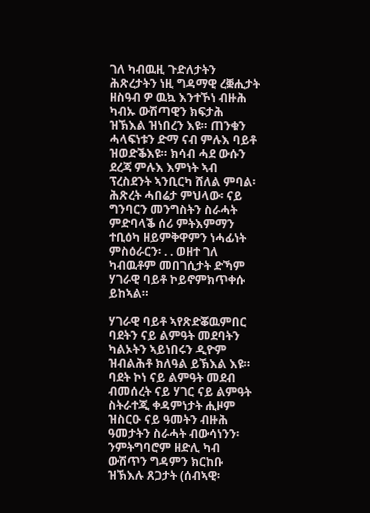ገለ ካብዉዚ ጉድለታትን ሕጽረታትን ነዚ ግዳማዊ ረቛሒታት ዘስዓብ ዎ ዉኳ እንተኾነ ብዙሕ ካብኡ ውሽጣዊን ክፍታሕ ዝኽእል ዝነበረን እዩ። ጠንቁን ሓላፍነቱን ድማ ናብ ምሉእ ባይቶ ዝወድቕእዩ። ክሳብ ሓደ ውሱን ደረጃ ምሉእ እምነት ኣብ ፕረስደንት ኣንቢርካ ሸለል ምባል፡ ሕጽረት ሓበሬታ ምህላው፡ ናይ ግንባርን መንግስትን ስራሓት ምድባላቕ ሰሪ ምትእምማን ተቢዕካ ዘይምቅዋምን ነሓፊነት ምስዕራርን፡ . . ወዘተ ገለ ካብዉቶም መበገሲታት ድኻም ሃገራዊ ባይቶ ኮይኖምክጥቀሱ ይከኣል።

ሃገራዊ ባይቶ ኣየጽድቖዉምበር ባደትን ናይ ልምዓት መደባትን ካልኦትን ኣይነበሩን ዲዮም ዝብልሕቶ ክለዓል ይኽእል እዩ። ባደት ኮነ ናይ ልምዓት መደብ ብመሰረት ናይ ሃገር ናይ ልምዓት ስትራተጂ ቀዳምነታት ሒዞም ዝስርዑ ናይ ዓመትን ብዙሕ ዓመታትን ስራሓት ብውሳነንን፡ ንምትግባሮም ዘድሊ ካብ ውሽጥን ግዳምን ክርከቡ ዝኽእሉ ጸጋታት (ሰብኣዊ፡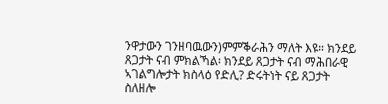ንዋታውን ገንዘባዉውን)ምምቕራሕን ማለት እዩ። ክንደይ ጸጋታት ናብ ምክልኻል፡ ክንደይ ጸጋታት ናብ ማሕበራዊ ኣገልግሎታት ክስላዕ የድሊ? ድሩትነት ናይ ጸጋታት ስለዘሎ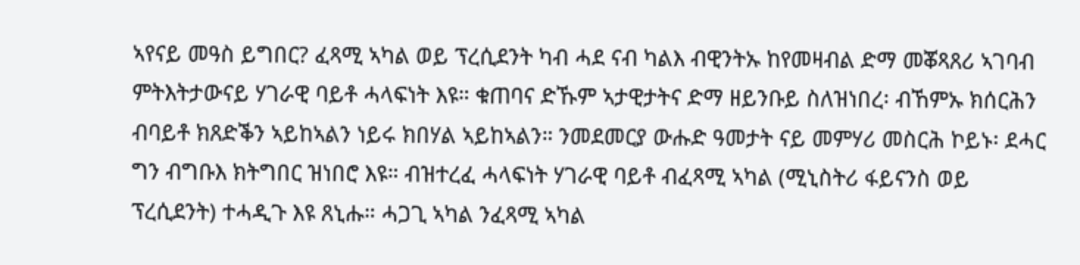ኣየናይ መዓስ ይግበር? ፈጻሚ ኣካል ወይ ፕረሲደንት ካብ ሓደ ናብ ካልእ ብዊንትኡ ከየመዛብል ድማ መቖጻጸሪ ኣገባብ ምትእትታውናይ ሃገራዊ ባይቶ ሓላፍነት እዩ። ቁጠባና ድኹም ኣታዊታትና ድማ ዘይንቡይ ስለዝነበረ፡ ብኸምኡ ክሰርሕን ብባይቶ ክጸድቕን ኣይከኣልን ነይሩ ክበሃል ኣይከኣልን። ንመደመርያ ውሑድ ዓመታት ናይ መምሃሪ መስርሕ ኮይኑ፡ ደሓር ግን ብግቡእ ክትግበር ዝነበሮ እዩ። ብዝተረፈ ሓላፍነት ሃገራዊ ባይቶ ብፈጻሚ ኣካል (ሚኒስትሪ ፋይናንስ ወይ ፕረሲደንት) ተሓዲጉ እዩ ጸኒሑ። ሓጋጊ ኣካል ንፈጻሚ ኣካል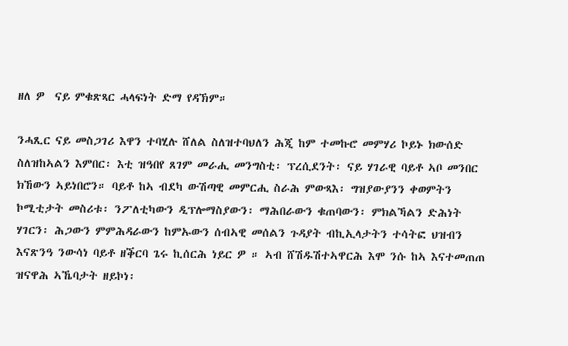ዘለ ዎ  ናይ ምቁጽጻር ሓላፍነት ድማ የዳኽም።

ንሓጺር ናይ መስጋገሪ እዋን ተባሂሉ ሸለል ስለዝተባህለን ሕጂ ከም ተመኩሮ መምሃሪ ኮይኑ ክውሰድ ስለዝከኣልን እምበር፡ እቲ ዝዓበየ ጸገም መራሒ መንግስቲ፡ ፕረሲደንት፡ ናይ ሃገራዊ ባይቶ ኣቦ መንበር ክኸውን ኣይነበሮን። ባይቶ ከኣ ብደካ ውሽጣዊ መምርሒ ስራሕ ምውጻእ፡ ግዝያውያንን ቀወምትን ኮሚቲታት መስሪቱ፡ ንፖለቲካውን ዲፕሎማስያውን፡ ማሕበራውን ቁጠባውን፡ ምክልኻልን ድሕነት ሃገርን፡ ሕጋውን ምምሕዳራውን ከምኡውን ሰብኣዊ መሰልን ጉዳያት ብኪኢላታትን ተሳትፎ ህዝብን እናጽንዓ ንውሳነ ባይቶ ዘቕርባ ጌሩ ኪሰርሕ ነይር ዎ ። ኣብ ሸሽዱሽተኣዋርሕ እሞ ንሱ ከኣ እናተመጠጠ ዝናዋሕ ኣኼባታት ዘይኮነ፡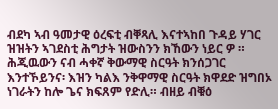ብደካ ኣብ ዓመታዊ ዕረፍቲ ብቐጻሊ እናተኣከበ ጉዳይ ሃገር ዝዝትን ኣገደስቲ ሕግታት ዝውስንን ክኸውን ነይር ዎ ። ሕጂዉውን ናብ ሓቀኛ ቅውማዊ ስርዓት ክንሰጋገር እንተኾይንና፡ እዝን ካልእ ንቅዋማዊ ስርዓት ክዋደድ ዝግበኦ ነገራትን ከሎ ጌና ክፍጸም የድሊ። ብዘይ ብቑዕ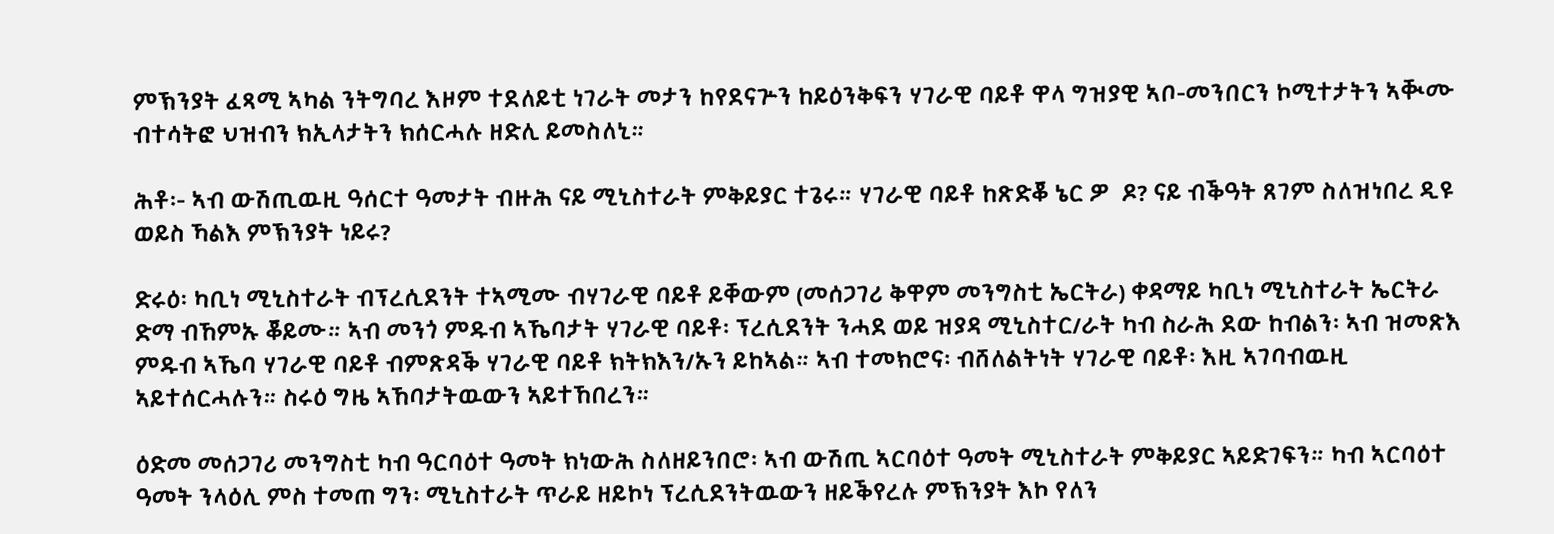ምኽንያት ፈጻሚ ኣካል ንትግባረ እዞም ተደለይቲ ነገራት መታን ከየደናጕን ከይዕንቅፍን ሃገራዊ ባይቶ ዋላ ግዝያዊ ኣቦ-መንበርን ኮሚተታትን ኣቚሙ ብተሳትፎ ህዝብን ክኢላታትን ክሰርሓሉ ዘድሊ ይመስለኒ።

ሕቶ፡- ኣብ ውሽጢዉዚ ዓሰርተ ዓመታት ብዙሕ ናይ ሚኒስተራት ምቅይያር ተጌሩ። ሃገራዊ ባይቶ ከጽድቖ ኔር ዎ  ዶ? ናይ ብቕዓት ጸገም ስለዝነበረ ዲዩ ወይስ ኻልእ ምኽንያት ነይሩ?

ድሩዕ፡ ካቢነ ሚኒስተራት ብፕረሲደንት ተኣሚሙ ብሃገራዊ ባይቶ ይቐውም (መሰጋገሪ ቅዋም መንግስቲ ኤርትራ) ቀዳማይ ካቢነ ሚኒስተራት ኤርትራ ድማ ብኸምኡ ቖይሙ። ኣብ መንጎ ምዱብ ኣኼባታት ሃገራዊ ባይቶ፡ ፕረሲደንት ንሓደ ወይ ዝያዳ ሚኒስተር/ራት ካብ ስራሕ ደው ከብልን፡ ኣብ ዝመጽእ ምዱብ ኣኼባ ሃገራዊ ባይቶ ብምጽዳቕ ሃገራዊ ባይቶ ክትክእን/ኡን ይከኣል። ኣብ ተመክሮና፡ ብሸለልትነት ሃገራዊ ባይቶ፡ እዚ ኣገባብዉዚ ኣይተሰርሓሉን። ስሩዕ ግዜ ኣኸባታትዉውን ኣይተኸበረን።

ዕድመ መሰጋገሪ መንግስቲ ካብ ዓርባዕተ ዓመት ክነውሕ ስለዘይንበሮ፡ ኣብ ውሽጢ ኣርባዕተ ዓመት ሚኒስተራት ምቅይያር ኣይድገፍን። ካብ ኣርባዕተ ዓመት ንላዕሊ ምስ ተመጠ ግን፡ ሚኒስተራት ጥራይ ዘይኮነ ፕረሲደንትዉውን ዘይቕየረሉ ምኽንያት እኮ የለን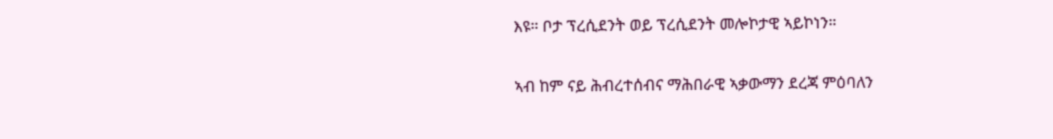እዩ። ቦታ ፕረሲደንት ወይ ፕረሲደንት መሎኮታዊ ኣይኮነን።

ኣብ ከም ናይ ሕብረተሰብና ማሕበራዊ ኣቃውማን ደረጃ ምዕባለን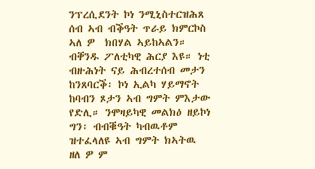ንፕረሲደንት ኮነ ንሚኒስተርዝሕጸ ሰብ ኣብ ብቕዓት ጥራይ ክምርኮስ ኣለ ዎ  ክበሃል ኣይከኣልን። ብቐንዱ ፖለቲካዊ ሕርያ እዩ። ነቲ ብዙሕነት ናይ ሕብረተሰብ መታን ከንጸባርቕ፡ ኮነ ኢልካ ሃይማኖት ከባብን ጾታን ኣብ ግምት ምእታው የድሊ። ንሞዛይካዊ መልክዕ ዘይኮነ ግን፡ ብብቑዓት ካብዉቶም ዝተፈላለዩ ኣብ ግምት ክኣትዉ ዘለ ዎ ም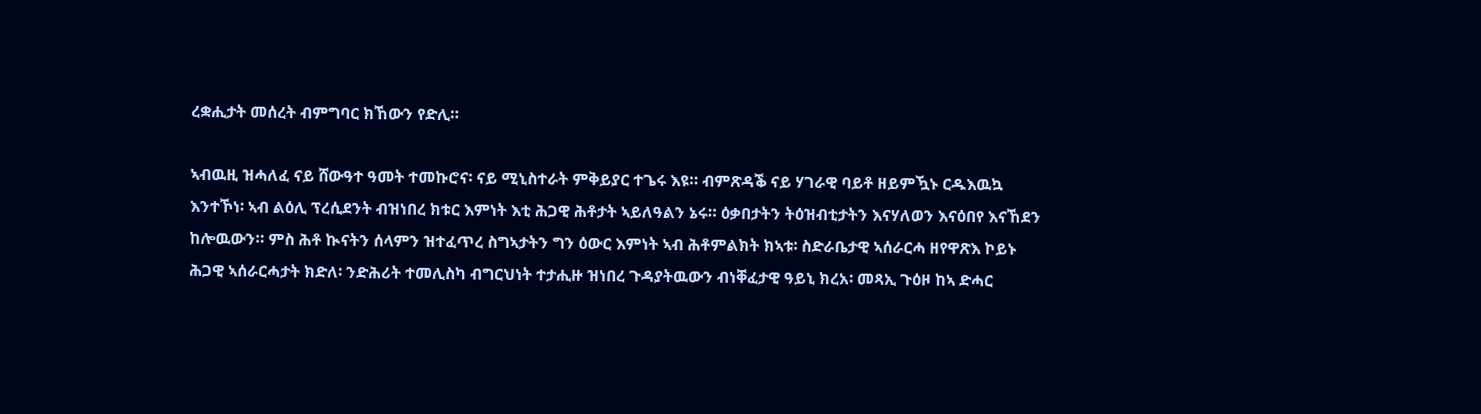ረቋሒታት መሰረት ብምግባር ክኸውን የድሊ።

ኣብዉዚ ዝሓለፈ ናይ ሸውዓተ ዓመት ተመኩሮና፡ ናይ ሚኒስተራት ምቅይያር ተጌሩ እዩ። ብምጽዳቕ ናይ ሃገራዊ ባይቶ ዘይምዃኑ ርዱእዉኳ እንተኾነ፡ ኣብ ልዕሊ ፕረሲደንት ብዝነበረ ክቱር እምነት እቲ ሕጋዊ ሕቶታት ኣይለዓልን ኔሩ። ዕቃበታትን ትዕዝብቲታትን እናሃለወን እናዕበየ እናኸደን ከሎዉውን። ምስ ሕቶ ኲናትን ሰላምን ዝተፈጥረ ስግኣታትን ግን ዕውር እምነት ኣብ ሕቶምልክት ክኣቱ፡ ስድራቤታዊ ኣሰራርሓ ዘየዋጽእ ኮይኑ ሕጋዊ ኣሰራርሓታት ክድለ፡ ንድሕሪት ተመሊስካ ብግርህነት ተታሒዙ ዝነበረ ጉዳያትዉውን ብነቐፈታዊ ዓይኒ ክረአ፡ መጻኢ ጉዕዞ ከኣ ድሓር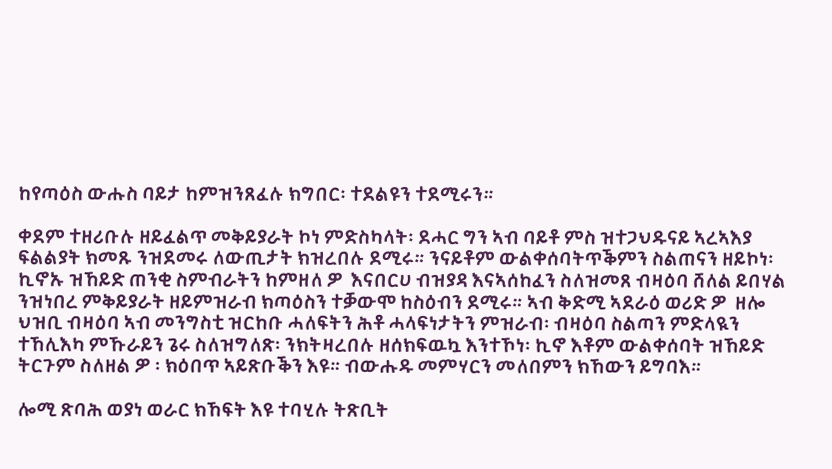ከየጣዕስ ውሑስ ባይታ ከምዝንጸፈሉ ክግበር፡ ተደልዩን ተደሚሩን።

ቀደም ተዘሪቡሉ ዘይፈልጥ መቅይያራት ኮነ ምድስካላት፡ ደሓር ግን ኣብ ባይቶ ምስ ዝተጋህዱናይ ኣረኣእያ ፍልልያት ክመጹ ንዝደመሩ ለውጢታት ክዝረበሉ ደሚሩ። ንናይቶም ውልቀሰባትጥቕምን ስልጠናን ዘይኮነ፡ ኪኖኡ ዝኸይድ ጠንቂ ስምብራትን ከምዘለ ዎ  እናበርሀ ብዝያዳ እናኣሰከፈን ስለዝመጸ ብዛዕባ ሸለል ይበሃል ንዝነበረ ምቅይያራት ዘይምዝራብ ክጣዕስን ተቓውሞ ከስዕብን ደሚሩ። ኣብ ቅድሚ ኣደራዕ ወሪድ ዎ  ዘሎ ህዝቢ ብዛዕባ ኣብ መንግስቲ ዝርከቡ ሓለፍትን ሕቶ ሓላፍነታትን ምዝራብ፡ ብዛዕባ ስልጣን ምድላዪን ተኸሊእካ ምኹራይን ጌሩ ስለዝግለጽ፡ ንክትዛረበሉ ዘሰክፍዉኳ እንተኾነ፡ ኪኖ እቶም ውልቀሰባት ዝኸይድ ትርጉም ስለዘል ዎ ፡ ክዕበጥ ኣይጽቡቕን እዩ። ብውሑዱ መምሃርን መለበምን ክኸውን ይግባእ።

ሎሚ ጽባሕ ወያነ ወራር ክኸፍት እዩ ተባሂሉ ትጽቢት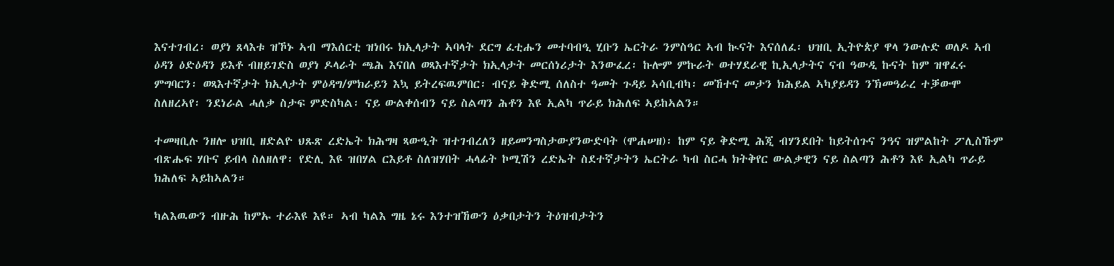እናተገብረ፡ ወያነ ጸላእቱ ዝኾኑ ኣብ ማእሰርቲ ዝነበሩ ክኢላታት ኣባላት ደርግ ፈቲሑን መተባብዒ ሂቡን ኤርትራ ንምስዓር ኣብ ኲናት እናሰለፈ፡ ህዝቢ ኢትዮጵያ ዋላ ንውሉድ ወለዶ ኣብ ዕዳን ዕድዕዳን ይእቶ ብዘይገድስ ወያነ ዶላራት ጫሕ እናበለ ወጻእተኛታት ክኢላታት መርሰነሪታት እንውፈረ፡ ኩሎም ምኩራት ወተሃደራዊ ኪኢላታትና ናብ ዓውዲ ኩናት ከም ዝዋፈሩ ምግባርን፡ ወጻእተኛታት ክኢላታት ምዕዳግ/ምክራይን እኳ ይትረፍዉምበር፡ ብናይ ቅድሚ ሰለስተ ዓመት ጉዳይ ኣሳቢብካ፡ መኸተና መታን ክሕይል ኣካያይዳን ንኽመዓራረ ተቓውሞ ስለዘረኣየ፡ ንደነራል ሓለቃ ስታፍ ምድስካል፡ ናይ ውልቀሰብን ናይ ስልጣን ሕቶን እዩ ኢልካ ጥራይ ክሕለፍ ኣይከኣልን።

ተመዛቢሉ ንዘሎ ህዝቢ ዘድልዮ ህጹጽ ረድኤት ክሕግዛ ጻውዒት ዝተገብረለን ዘይመንግስታውያንውድባት (ሞሐሠዘ)፡ ከም ናይ ቅድሚ ሕጂ ብሃንደበት ከይትሰጉና ንዓና ዝምልከት ፖሊስኹም ብጽሑፍ ሃቡና ይብላ ስለዘለዋ፡ የድሊ እዩ ዝበሃል ርእይቶ ስለዝሃበት ሓላፊት ኮሚሽን ረድኤት ስደተኛታትን ኤርትራ ካብ ስርሓ ክትቅየር ውልቃዊን ናይ ስልጣን ሕቶን እዩ ኢልካ ጥራይ ክሕለፍ ኣይከኣልን።

ካልእዉውን ብዙሕ ከምኡ ተራእዩ እዩ። ኣብ ካልእ ግዜ ኔሩ እንተዝኸውን ዕቃበታትን ትዕዝብታትን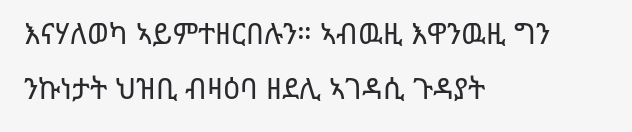እናሃለወካ ኣይምተዘርበሉን። ኣብዉዚ እዋንዉዚ ግን ንኩነታት ህዝቢ ብዛዕባ ዘደሊ ኣገዳሲ ጉዳያት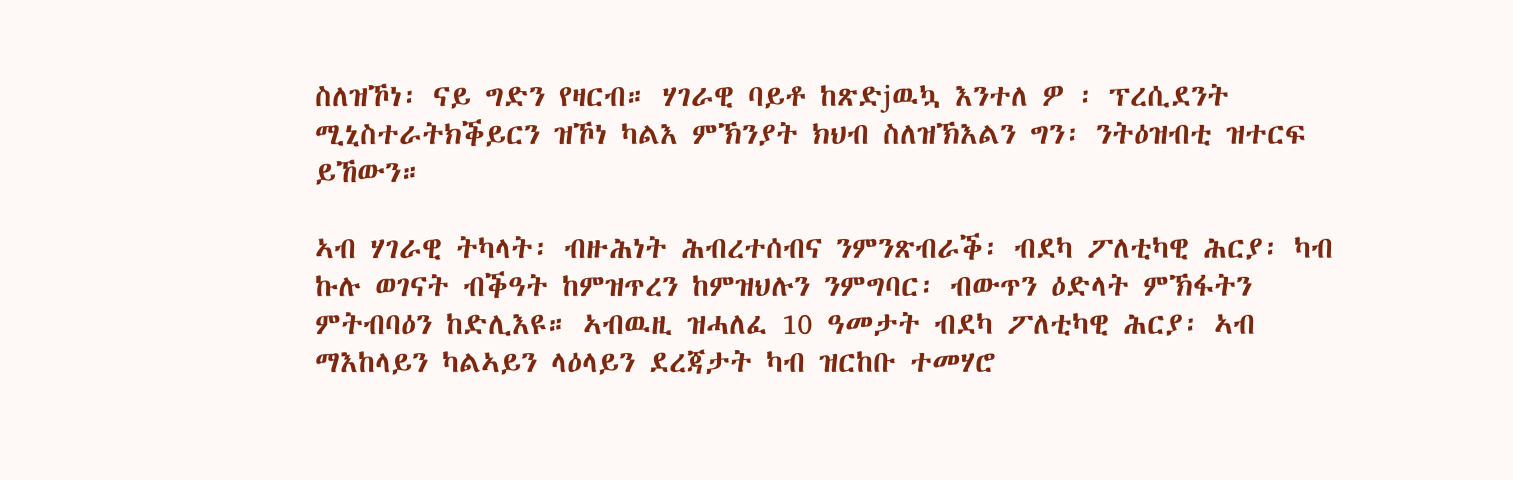ስለዝኾነ፡ ናይ ግድን የዛርብ። ሃገራዊ ባይቶ ከጽድjዉኳ እንተለ ዎ ፡ ፕረሲደንት ሚኒስተራትክቕይርን ዝኾነ ካልእ ምኽንያት ክህብ ስለዝኽእልን ግን፡ ንትዕዝብቲ ዝተርፍ ይኸውን።

ኣብ ሃገራዊ ትካላት፡ ብዙሕነት ሕብረተሰብና ንምንጽብራቕ፡ ብደካ ፖለቲካዊ ሕርያ፡ ካብ ኩሉ ወገናት ብቕዓት ከምዝጥረን ከምዝህሉን ንምግባር፡ ብውጥን ዕድላት ምኽፋትን ምትብባዕን ከድሊእዩ። ኣብዉዚ ዝሓለፈ 10 ዓመታት ብደካ ፖለቲካዊ ሕርያ፡ ኣብ ማእከላይን ካልኣይን ላዕላይን ደረጃታት ካብ ዝርከቡ ተመሃሮ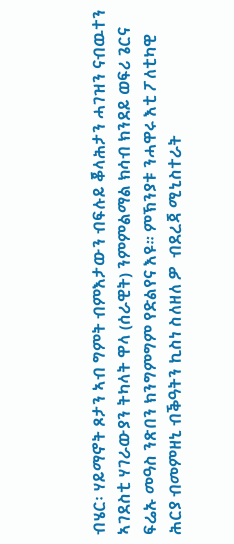ብሄር፡ ሃይማኖት ጾታን ኣብ ግምት ብምእታውን ብፍሉይ ቖላሕታን ሓገዝን ናብዉተን ኣገደስቲ ሃገራውያን ትካላት ዋላ (ሰራዊት) ንምምልማል ክሳብ ክንደይ ወፍሪ ጌርና ፍሬኡ መዓስ ንጽበን ክንግምግም የድልየና እዩ። ምኽንያቱ ንሓዋሩ እቲ ፖለቲካዊ ሕርያ ብመምዘኒ ብቕዓትን ኪስነ ስለዘለ ዎ  ብደረጃ ሚኒስተራት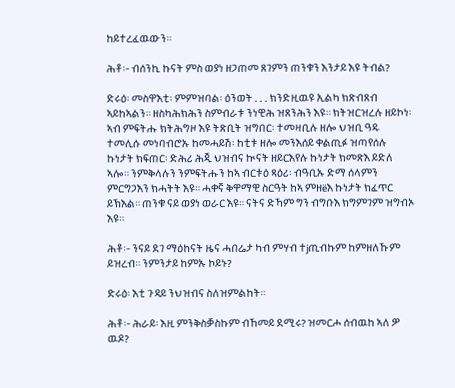ከይተረፈዉውን።

ሕቶ፡- ብሰንኪ ኩናት ምስ ወያነ ዘጋጠመ ጸገምን ጠንቁን እንታይ እዩ ትብል?

ድሩዕ፡ መስዋእቲ፡ ምምዝባል፡ ዕንወት . . . ክንድዚዉዩ ኢልካ ክጽብጸብ ኣይከኣልን። ዘስካሕክሕን ስምብራቱ ንነዊሕ ዝጸንሕን እዩ። ክትዝርዝረሉ ዘይኮነ፡ ኣብ ምፍትሑ ክትሕግዞ እዩ ትጽቢት ዝግበር፡ ተመዛቢሉ ዘሎ ህዝቢ ዓዱ ተመሊሱ መነባብሮኡ ከመሓይሽ፡ ከቲቱ ዘሎ መንእሰይ ቀልጢፉ ዝጣየሰሉ ኩነታት ክፍጠር፡ ድሕሪ ሕጂ ህዝብና ኲናት ዘይርእየሉ ኩነታት ክመጽእ ይድለ ኣሎ። ንምቅላሉን ንምፍትሑን ከኣ ብርቱዕ ጻዕሪ፡ ብዓቢኡ ድማ ሰላምን ምርግጋእን ክሓትት እዩ። ሓቀኛ ቅዋማዊ ስርዓት ከኣ ምዘëእ ኩነታት ክፈጥር ይኽእል። ጠንቁ ናይ ወያነ ወራር እዩ። ናትና ድኻም ግን ብግቡእ ክግምገም ዝግብኦ እዩ።

ሕቶ፡- ንናይ ደገ ማዕከናት ዜና ሓበሬታ ካብ ምሃብ ተjጢብኩም ከምዘለኹም ይዝረብ። ንምንታይ ከምኡ ኮይኑ?

ድሩዕ፡ እቲ ጉዳይ ንህዝብና ስለዝምልከት።

ሕቶ፡- ሕራይ፡ እዚ ምንቅስቓስኩም ብኸመይ ደሚሩ? ዝመርሖ ሰብዉከ ኣለ ዎ ዉዶ?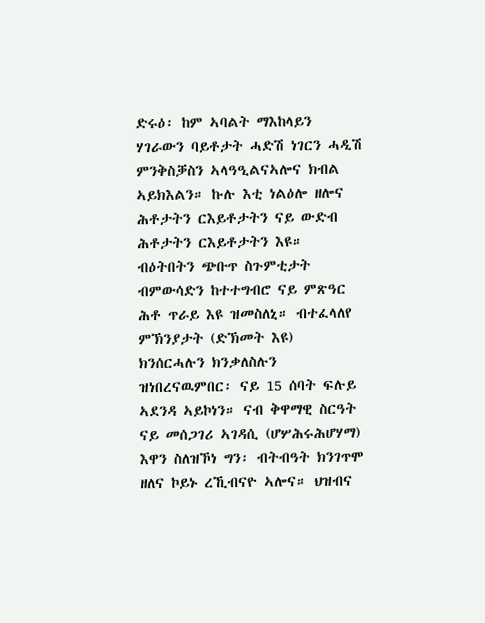ድሩዕ፡ ከም ኣባልት ማእከላይን ሃገራውን ባይቶታት ሓድሽ ነገርን ሓዲሽ ምንቅስቓስን ኣላዓዒልናኣሎና ክብል ኣይክእልን። ኩሉ እቲ ነልዕሎ ዘሎና ሕቶታትን ርእይቶታትን ናይ ውድብ ሕቶታትን ርእይቶታትን እዩ። ብዕትበትን ጭቡጥ ስጉምቲታት ብምውሳድን ከተተግብሮ ናይ ምጽዓር ሕቶ ጥራይ እዩ ዝመስለኒ። ብተፈላለየ ምኽንያታት (ድኽመት እዩ) ክንሰርሓሉን ክንቃለስሉን ዝነበረናዉምበር፡ ናይ 15 ሰባት ፍሉይ ኣደንዳ ኣይኮነን። ናብ ቅዋማዊ ስርዓት ናይ መሰጋገሪ ኣገዳሲ (ሆሦሕሩሕሆሃማ) እዋን ስለዝኾነ ግን፡ ብትብዓት ክንገጥሞ ዘለና ኮይኑ ረኺብናዮ ኣሎና። ህዝብና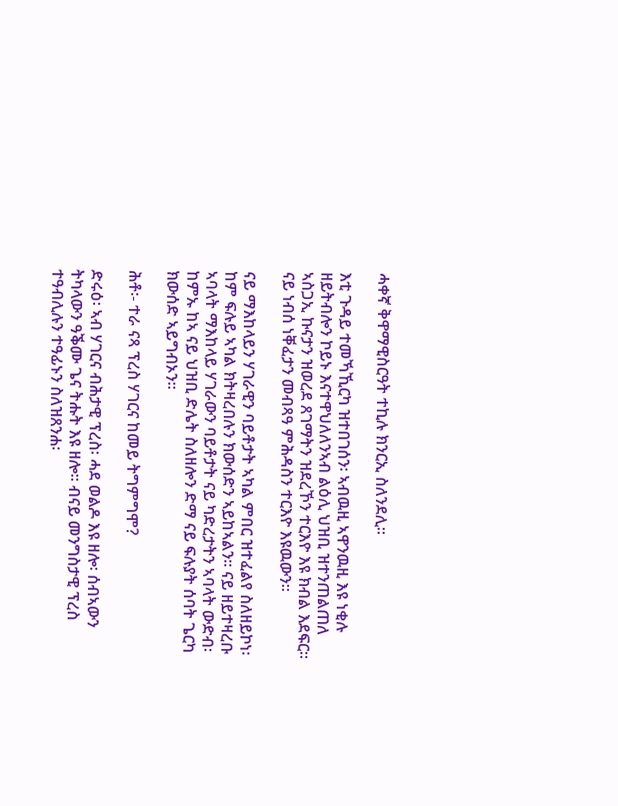ሓቀኛ ቅዋማዊስርዓት ተኪሉ ክንርኢ ስለንደሊ።

እቲ ጉዳይ ተመኻኺርካ ዝተበገሰን፡ ኣብዉዚ ኣዋንዉዚ እዩ ነቂሉ ዘይትብሎን ኮይኑ እናተዋህለለንኣብ ልዕሊ ህዝቢ ዝተንጠልጠለ ኣስጋኢ ኩናታን ዝወረደ ጸገማትን ዝደረኾን ተርእዮ እዩ ክብል እደፍር። ናይ ነብሰ ነቐፈታን መብጻዓ ምሕዳስን ተርእዮ እዩዉውን።

ናይ ማእከላይን ሃገራዊን ባይቶታት ኣካል ምበር ዝተፈልየ ስለዘይኮነ፡ ከም ፍሉይ ኣካል ክትዛረበሉን ክውሰድን ኣይከኣልን። ናይ ዘይተዛረቡ ኣባላት ማእከላይ ሃገራውን ባይቶታት ናይ ካድረታትን ኣባላት ውድብ፡ ከምኡ ከኣ ናይ ህዝቢ ድሌት ስለዘሎን ድማ ናይ ፍሉያት ሰባት ጌርካ ክውሰድ ኣይግብኦን።

ሕቶ፡- ተራ ናጻ ፕረስ ሃገርና ከመይ ትግምግሞ?

ድሩዕ፡ ኣብ ሃገርና ብሕታዊ ፕረስ፡ ሓደ ወልዶ እዩ ዘሎ፡ ሰብኣውን ትካላውን ዓቕሙ ጌና ትሑት እዩ ዘሎ። ብናይ መንግስታዊ ፕረስ ተዓብሊሉን ተዓፊኑን ስለዝጸንሐ፡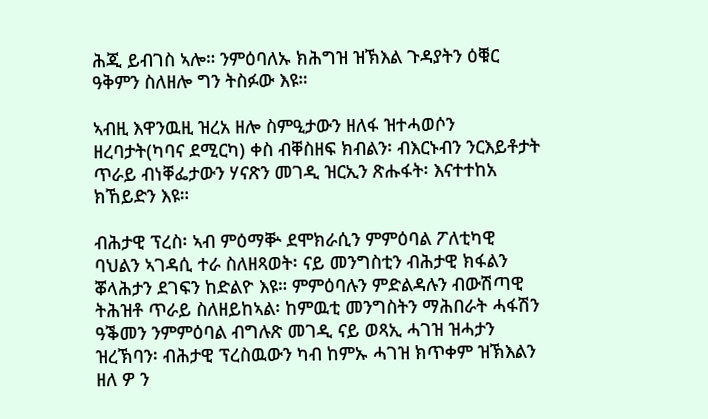ሕጂ ይብገስ ኣሎ። ንምዕባለኡ ክሕግዝ ዝኽእል ጉዳያትን ዕቑር ዓቅምን ስለዘሎ ግን ትስፉው እዩ።

ኣብዚ እዋንዉዚ ዝረአ ዘሎ ስምዒታውን ዘለፋ ዝተሓወሶን ዘረባታት(ካባና ደሚርካ) ቀስ ብቐስዘፍ ክብልን፡ ብእርኑብን ንርእይቶታት ጥራይ ብነቐፌታውን ሃናጽን መገዲ ዝርኢን ጽሑፋት፡ እናተተከአ ክኸይድን እዩ።

ብሕታዊ ፕረስ፡ ኣብ ምዕማቝ ደሞክራሲን ምምዕባል ፖለቲካዊ ባህልን ኣገዳሲ ተራ ስለዘጻወት፡ ናይ መንግስቲን ብሕታዊ ክፋልን ቖላሕታን ደገፍን ከድልዮ እዩ። ምምዕባሉን ምድልዳሉን ብውሽጣዊ ትሕዝቶ ጥራይ ስለዘይከኣል፡ ከምዉቲ መንግስትን ማሕበራት ሓፋሽን ዓቕመን ንምምዕባል ብግሉጽ መገዲ ናይ ወጻኢ ሓገዝ ዝሓታን ዝረኽባን፡ ብሕታዊ ፕረስዉውን ካብ ከምኡ ሓገዝ ክጥቀም ዝኽእልን ዘለ ዎ ን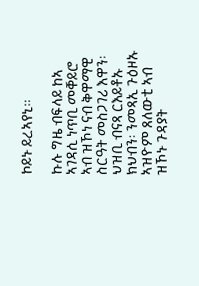ኮይኑ ይረኣየኒ።

ኩሉ ግዜ ብፍላይ ከኣ ኣገዳሲ ነጥቢ መቐይሮ ኣብ ዝኾነ ናብ ቅዋማዊ ስርዓት መስጋገሪ እዋን፡ ህዝቢ ብናጻ ርእይቶኡ ክህብን፡ ንመጻኢ ጉዕዞኡ ኣዝዮም ጸለውቲ ኣብ ዝኾኑ ጉዳያት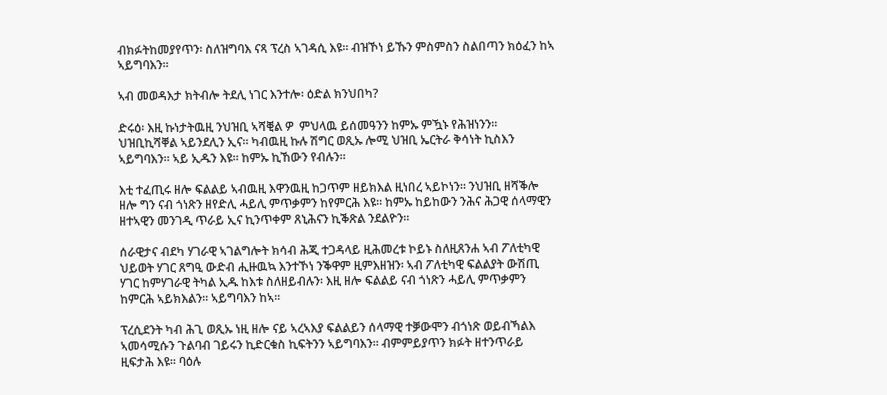ብክፉትከመያየጥን፡ ስለዝግባእ ናጻ ፕረስ ኣገዳሲ እዩ። ብዝኾነ ይኹን ምስምስን ስልበጣን ክዕፈን ከኣ ኣይግባእን።

ኣብ መወዳእታ ክትብሎ ትደሊ ነገር እንተሎ፡ ዕድል ክንህበካ?

ድሩዕ፡ እዚ ኩነታትዉዚ ንህዝቢ ኣሻቒል ዎ  ምህላዉ ይሰመዓንን ከምኡ ምዃኑ የሕዝነንን። ህዝቢኪሻቐል ኣይንደሊን ኢና። ካብዉዚ ኩሉ ሽግር ወጺኡ ሎሚ ህዝቢ ኤርትራ ቅሳነት ኪስእን ኣይግባእን። ኣይ ኢዱን እዩ። ከምኡ ኪኸውን የብሉን።

እቲ ተፈጢሩ ዘሎ ፍልልይ ኣብዉዚ እዋንዉዚ ከጋጥም ዘይክእል ዚነበረ ኣይኮነን። ንህዝቢ ዘሻቕሎ ዘሎ ግን ናብ ጎነጽን ዘየድሊ ሓይሊ ምጥቃምን ከየምርሕ እዩ። ከምኡ ከይከውን ንሕና ሕጋዊ ሰላማዊን ዘተኣዊን መንገዲ ጥራይ ኢና ኪንጥቀም ጸኒሕናን ኪቕጽል ንደልዮን።

ሰራዊታና ብደካ ሃገራዊ ኣገልግሎት ክሳብ ሕጂ ተጋዳላይ ዚሕመረቱ ኮይኑ ስለዚጸንሐ ኣብ ፖለቲካዊ ህይወት ሃገር ጸግዒ ውድብ ሒዙዉኳ እንተኾነ ንቕዋም ዚምእዘዝን፡ ኣብ ፖለቲካዊ ፍልልያት ውሽጢ ሃገር ከምሃገራዊ ትካል ኢዱ ከእቱ ስለዘይብሉን፡ እዚ ዘሎ ፍልልይ ናብ ጎነጽን ሓይሊ ምጥቃምን ከምርሕ ኣይክእልን። ኣይግባእን ከኣ።

ፕረሲደንት ካብ ሕጊ ወጺኡ ነዚ ዘሎ ናይ ኣረኣእያ ፍልልይን ሰላማዊ ተቓውሞን ብጎነጽ ወይብኻልእ ኣመሳሚሱን ጉልባብ ገይሩን ኪድርቁስ ኪፍትንን ኣይግባእን። ብምምይያጥን ክፉት ዘተንጥራይ ዚፍታሕ እዩ። ባዕሉ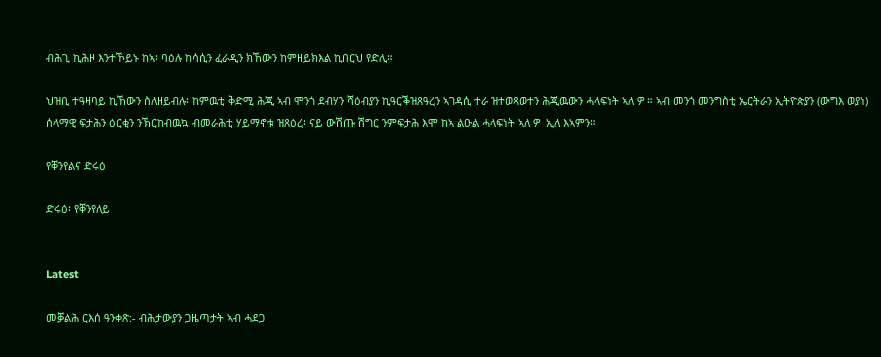ብሕጊ ኪሕዞ እንተኾይኑ ከኣ፡ ባዕሉ ከሳሲን ፈራዲን ክኸውን ከምዘይክእል ኪበርህ የድሊ።

ህዝቢ ተዓዛባይ ኪኸውን ስለዘይብሉ፡ ከምዉቲ ቅድሚ ሕጂ ኣብ ሞንጎ ደብሃን ሻዕብያን ኪዓርቕዝጸዓረን ኣገዳሲ ተራ ዝተወጻወተን ሕጂዉውን ሓላፍነት ኣለ ዎ ። ኣብ መንጎ መንግስቲ ኤርትራን ኢትዮጵያን (ውግእ ወያነ) ሰላማዊ ፍታሕን ዕርቂን ንኽርከብዉኳ ብመራሕቲ ሃይማኖቱ ዝጸዕረ፡ ናይ ውሽጡ ሽግር ንምፍታሕ እሞ ከኣ ልዑል ሓላፍነት ኣለ ዎ  ኢለ እኣምን።

የቐንየልና ድሩዕ

ድሩዕ፡ የቐንየለይ


Latest

መቓልሕ ርእሰ ዓንቀጽ:- ብሕታውያን ጋዜጣታት ኣብ ሓደጋ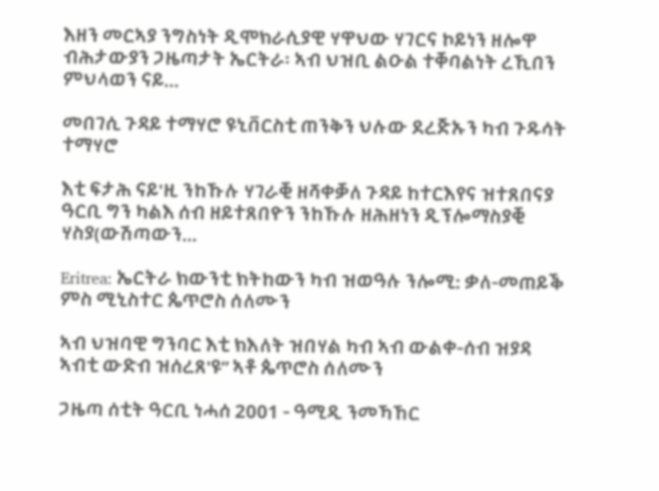እዘን መርኣያ ንግስነት ዲሞክራሲያዊ ሃዋህው ሃገርና ኮይነን ዘሎዋ ብሕታውያን ጋዜጣታት ኤርትራ፡ ኣብ ህዝቢ ልዑል ተቐባልነት ረኺበን ምህላወን ናይ...

መበገሲ ጉዳይ ተማሃሮ ዩኒቨርስቲ ጠንቅን ህሉው ደረጅኡን ካብ ጉዱሳት ተማሃሮ

እቲ ፍታሕ ናይ'ዚ ንከኹሉ ሃገራቒ ዘሻቀቓለ ጉዳይ ከተርእየና ዝተጸበናያ ዓርቢ ግን ካልእ ሰብ ዘይተጸበዮን ንከኹሉ ዘሕዘነን ዲፕሎማስያቒ ሃስያ(ውሽጣውን...

Eritrea: ኤርትራ ክውንቲ ክትከውን ካብ ዝወዓሉ ንሎሚ: ቃለ-መጠይቕ ምስ ሚኒስተር ጴጥሮስ ሰለሙን

ኣብ ህዝባዊ ግንባር እቲ ክእለት ዝበሃል ካብ ኣብ ውልቀ-ሰብ ዝያዳ ኣብቲ ውድብ ዝሰረጸ'ዩ” ኣቶ ጴጥሮስ ሰለሙን

ጋዜጣ ሰቲት ዓርቢ ነሓሰ 2001 - ዓሚዲ ንመኻኸር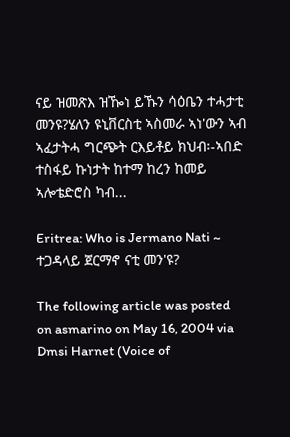ናይ ዝመጽእ ዝዀነ ይኹን ሳዕቤን ተሓታቲ መንዩ?ሄለን ዩኒቨርስቲ ኣስመራ ኣነ'ውን ኣብ ኣፈታትሓ ግርጭት ርእይቶይ ክህብ፡-ኣበድ ተስፋይ ኩነታት ከተማ ከረን ከመይ ኣሎቴድሮስ ካብ...

Eritrea: Who is Jermano Nati ~ ተጋዳላይ ጀርማኖ ናቲ መን'ዩ?

The following article was posted on asmarino on May 16, 2004 via Dmsi Harnet (Voice of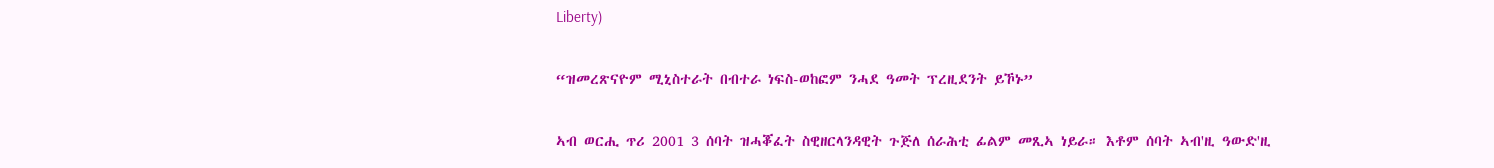Liberty)

“ዝመረጽናዮም ሚኒስተራት በብተራ ነፍስ-ወከፎም ንሓደ ዓመት ፕረዚደንት ይኾኑ”

ኣብ ወርሒ ጥሪ 2001 3 ሰባት ዝሓቖፈት ስዊዘርላንዳዊት ጉጅለ ሰራሕቲ ፊልም መጺኣ ነይራ። እቶም ሰባት ኣብ'ዚ ዓውድ'ዚ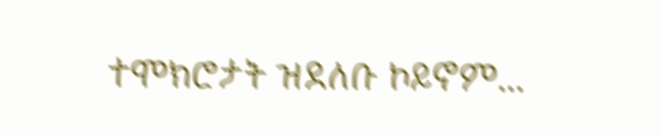ተሞክሮታት ዝደለቡ ኮይኖም...